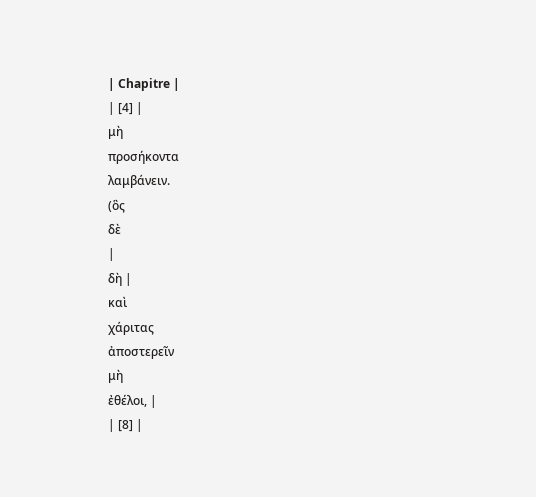| Chapitre |
| [4] |
μὴ
προσήκοντα
λαμβάνειν.
(ὃς
δὲ
|
δὴ |
καὶ
χάριτας
ἀποστερεῖν
μὴ
ἐθέλοι, |
| [8] |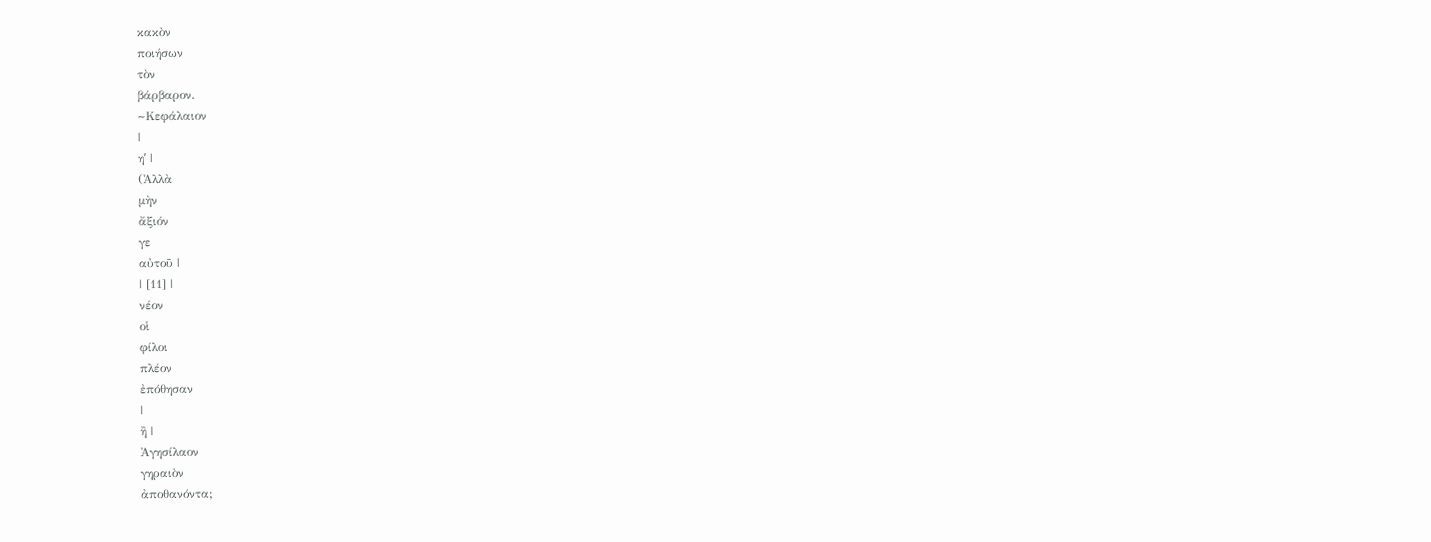κακὸν
ποιήσων
τὸν
βάρβαρον.
~Κεφάλαιον
|
ηʹ |
(Ἀλλὰ
μὴν
ἄξιόν
γε
αὐτοῦ |
| [11] |
νέον
οἱ
φίλοι
πλέον
ἐπόθησαν
|
ἢ |
Ἀγησίλαον
γηραιὸν
ἀποθανόντα;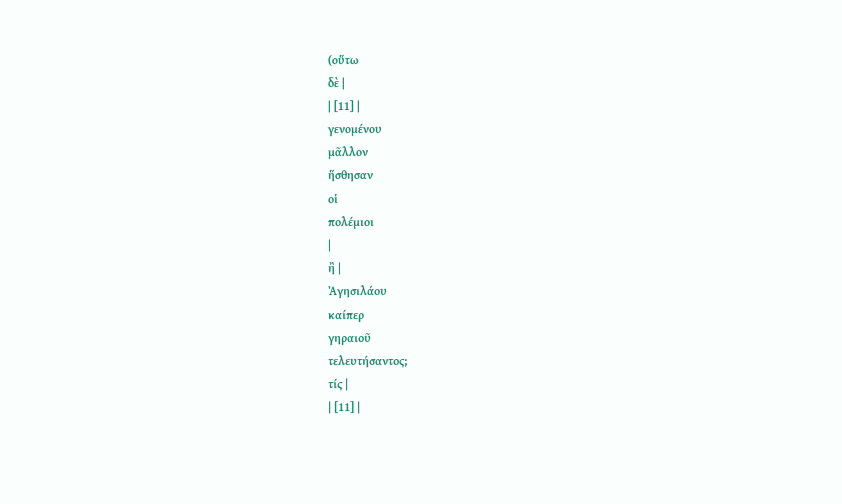(οὕτω
δὲ |
| [11] |
γενομένου
μᾶλλον
ἥσθησαν
οἱ
πολέμιοι
|
ἢ |
Ἀγησιλάου
καίπερ
γηραιοῦ
τελευτήσαντος;
τίς |
| [11] |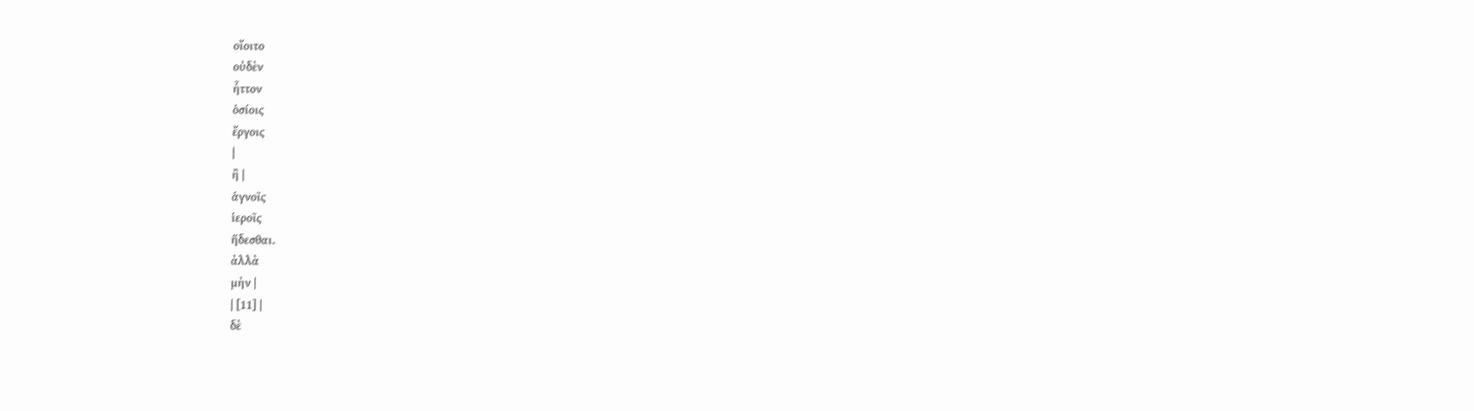οἴοιτο
οὐδὲν
ἧττον
ὁσίοις
ἔργοις
|
ἢ |
ἁγνοῖς
ἱεροῖς
ἥδεσθαι.
ἀλλὰ
μὴν |
| [11] |
δὲ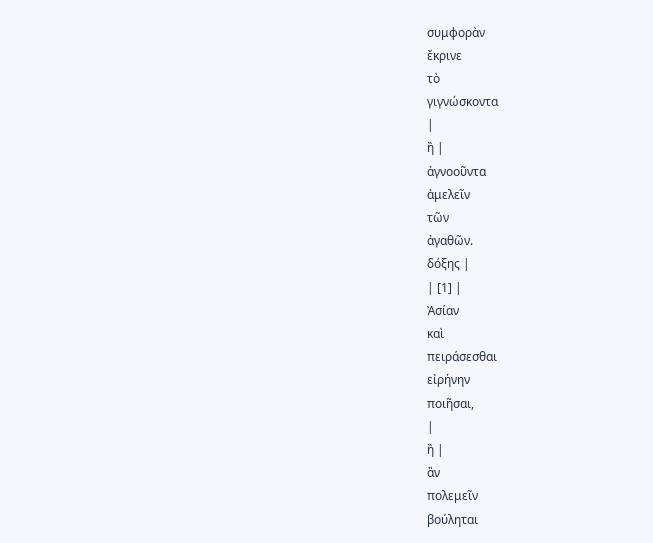συμφορὰν
ἔκρινε
τὸ
γιγνώσκοντα
|
ἢ |
ἀγνοοῦντα
ἀμελεῖν
τῶν
ἀγαθῶν.
δόξης |
| [1] |
Ἀσίαν
καὶ
πειράσεσθαι
εἰρήνην
ποιῆσαι,
|
ἢ |
ἂν
πολεμεῖν
βούληται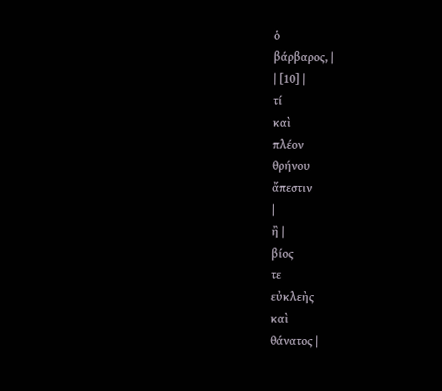ὁ
βάρβαρος, |
| [10] |
τί
καὶ
πλέον
θρήνου
ἄπεστιν
|
ἢ |
βίος
τε
εὐκλεὴς
καὶ
θάνατος |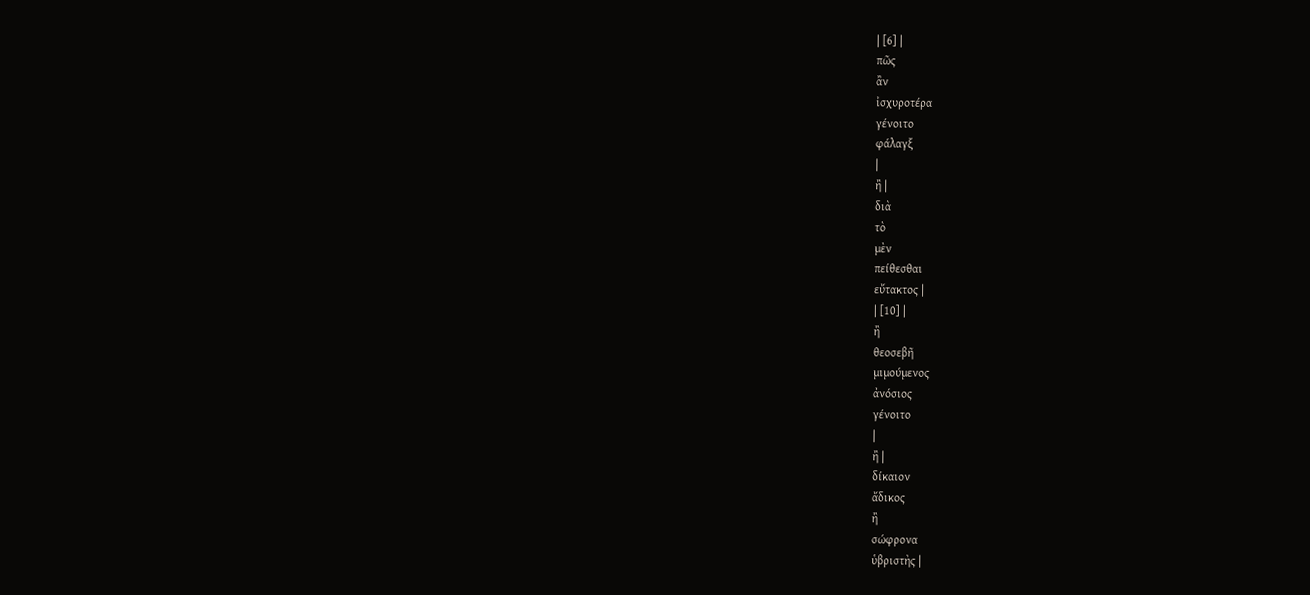| [6] |
πῶς
ἂν
ἰσχυροτέρα
γένοιτο
φάλαγξ
|
ἢ |
διὰ
τὸ
μὲν
πείθεσθαι
εὔτακτος |
| [10] |
ἢ
θεοσεβῆ
μιμούμενος
ἀνόσιος
γένοιτο
|
ἢ |
δίκαιον
ἄδικος
ἢ
σώφρονα
ὑβριστὴς |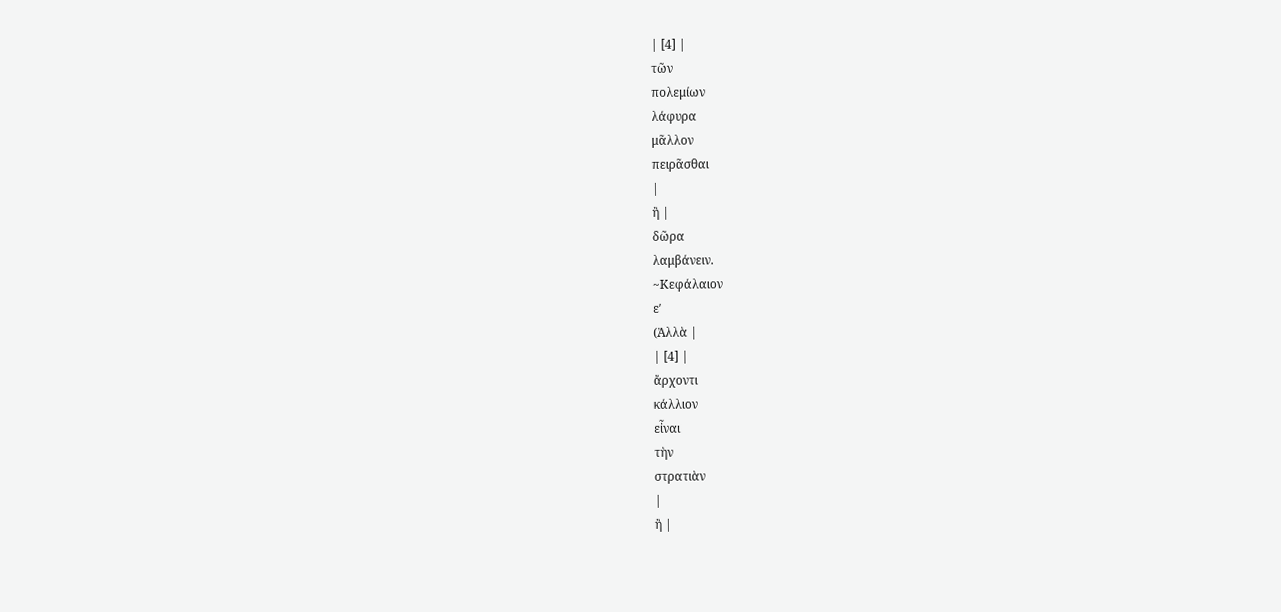| [4] |
τῶν
πολεμίων
λάφυρα
μᾶλλον
πειρᾶσθαι
|
ἢ |
δῶρα
λαμβάνειν.
~Κεφάλαιον
εʹ
(Ἀλλὰ |
| [4] |
ἄρχοντι
κάλλιον
εἶναι
τὴν
στρατιὰν
|
ἢ |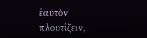ἑαυτὸν
πλουτίζειν,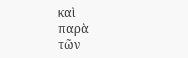καὶ
παρὰ
τῶν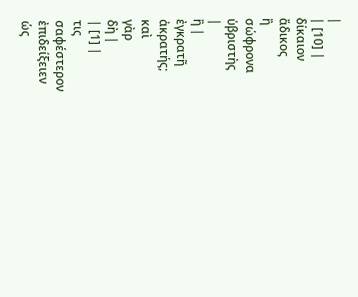|
| [10] |
δίκαιον
ἄδικος
ἢ
σώφρονα
ὑβριστὴς
|
ἢ |
ἐγκρατῆ
ἀκρατής;
καὶ
γὰρ
δὴ |
| [1] |
τις
σαφέστερον
ἐπιδείξειεν
ὡς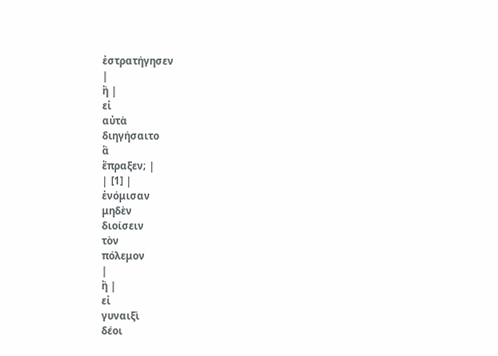ἐστρατήγησεν
|
ἢ |
εἰ
αὐτὰ
διηγήσαιτο
ἃ
ἔπραξεν; |
| [1] |
ἐνόμισαν
μηδὲν
διοίσειν
τὸν
πόλεμον
|
ἢ |
εἰ
γυναιξὶ
δέοι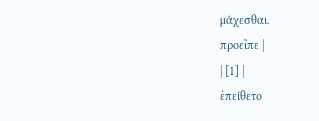μάχεσθαι.
προεῖπε |
| [1] |
ἐπείθετο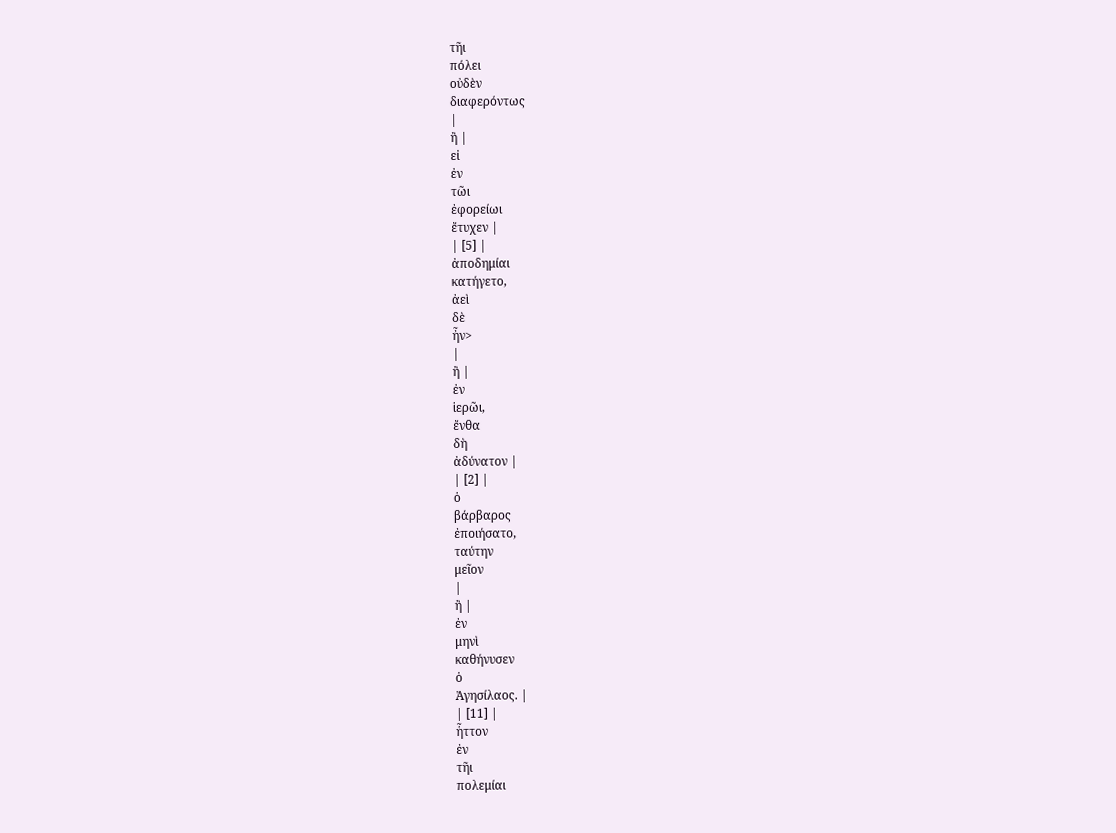τῆι
πόλει
οὐδὲν
διαφερόντως
|
ἢ |
εἰ
ἐν
τῶι
ἐφορείωι
ἔτυχεν |
| [5] |
ἀποδημίαι
κατήγετο,
ἀεὶ
δὲ
ἦν>
|
ἢ |
ἐν
ἱερῶι,
ἔνθα
δὴ
ἀδύνατον |
| [2] |
ὁ
βάρβαρος
ἐποιήσατο,
ταύτην
μεῖον
|
ἢ |
ἐν
μηνὶ
καθήνυσεν
ὁ
Ἀγησίλαος. |
| [11] |
ἧττον
ἐν
τῆι
πολεμίαι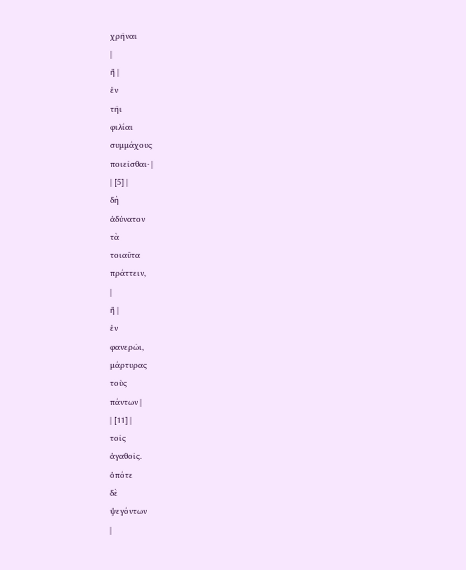χρῆναι
|
ἢ |
ἐν
τῆι
φιλίαι
συμμάχους
ποιεῖσθαι· |
| [5] |
δὴ
ἀδύνατον
τὰ
τοιαῦτα
πράττειν,
|
ἢ |
ἐν
φανερῶι,
μάρτυρας
τοὺς
πάντων |
| [11] |
τοῖς
ἀγαθοῖς.
ὁπότε
δὲ
ψεγόντων
|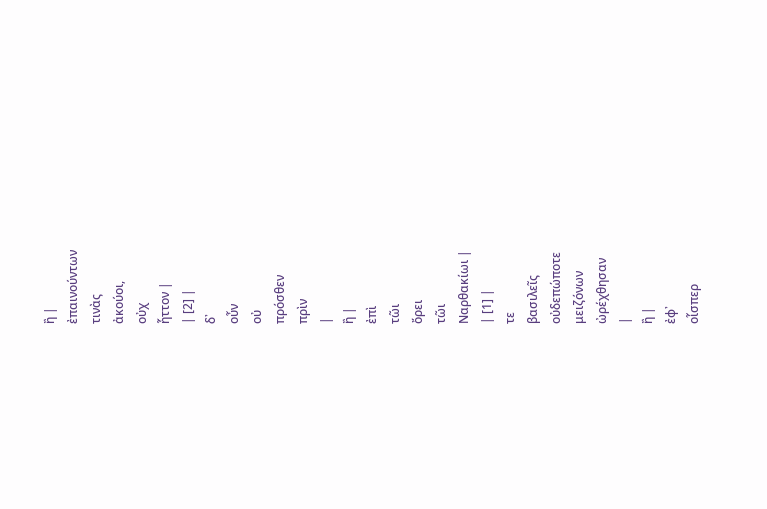ἢ |
ἐπαινούντων
τινὰς
ἀκούοι,
οὐχ
ἧττον |
| [2] |
δ᾽
οὖν
οὐ
πρόσθεν
πρὶν
|
ἢ |
ἐπὶ
τῶι
ὄρει
τῶι
Ναρθακίωι |
| [1] |
τε
βασιλεῖς
οὐδεπώποτε
μειζόνων
ὠρέχθησαν
|
ἢ |
ἐφ᾽
οἷσπερ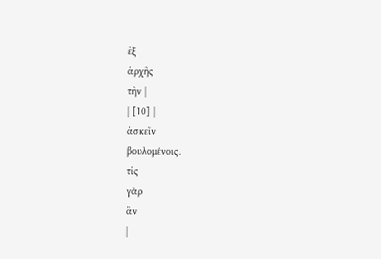ἐξ
ἀρχῆς
τὴν |
| [10] |
ἀσκεῖν
βουλομένοις.
τίς
γὰρ
ἂν
|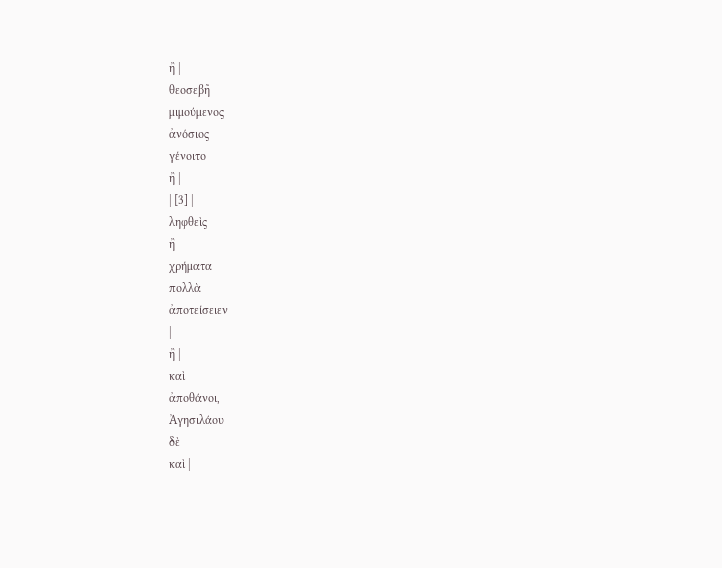ἢ |
θεοσεβῆ
μιμούμενος
ἀνόσιος
γένοιτο
ἢ |
| [3] |
ληφθεὶς
ἢ
χρήματα
πολλὰ
ἀποτείσειεν
|
ἢ |
καὶ
ἀποθάνοι,
Ἀγησιλάου
δὲ
καὶ |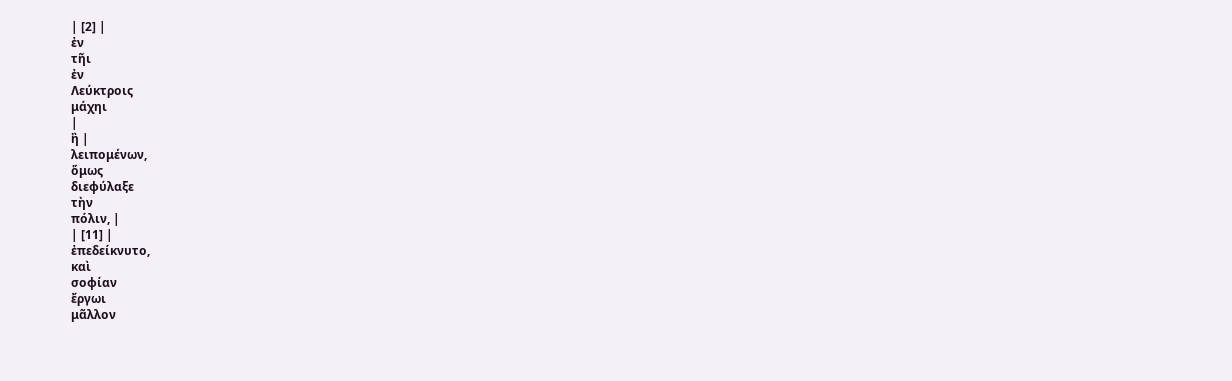| [2] |
ἐν
τῆι
ἐν
Λεύκτροις
μάχηι
|
ἢ |
λειπομένων,
ὅμως
διεφύλαξε
τὴν
πόλιν, |
| [11] |
ἐπεδείκνυτο,
καὶ
σοφίαν
ἔργωι
μᾶλλον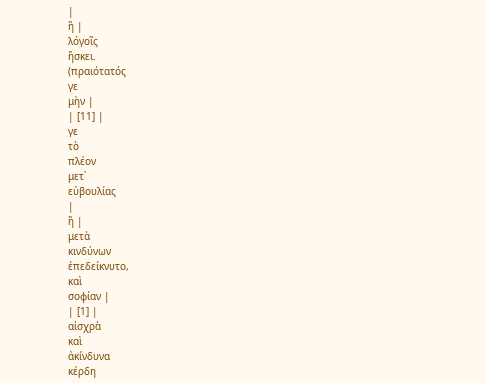|
ἢ |
λόγοῖς
ἤσκει.
(πραιότατός
γε
μὴν |
| [11] |
γε
τὸ
πλέον
μετ᾽
εὐβουλίας
|
ἢ |
μετὰ
κινδύνων
ἐπεδείκνυτο,
καὶ
σοφίαν |
| [1] |
αἰσχρὰ
καὶ
ἀκίνδυνα
κέρδη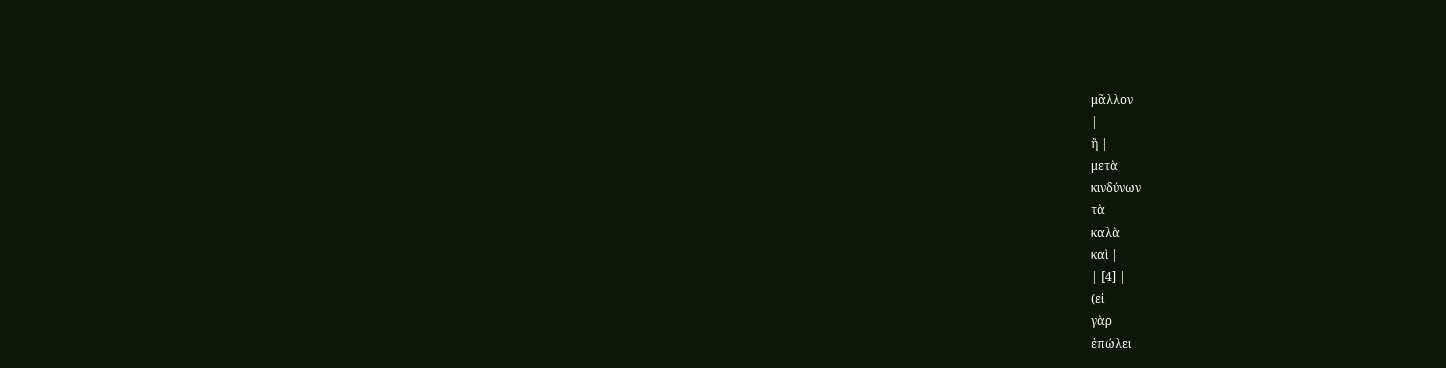μᾶλλον
|
ἢ |
μετὰ
κινδύνων
τὰ
καλὰ
καὶ |
| [4] |
(εἰ
γὰρ
ἐπώλει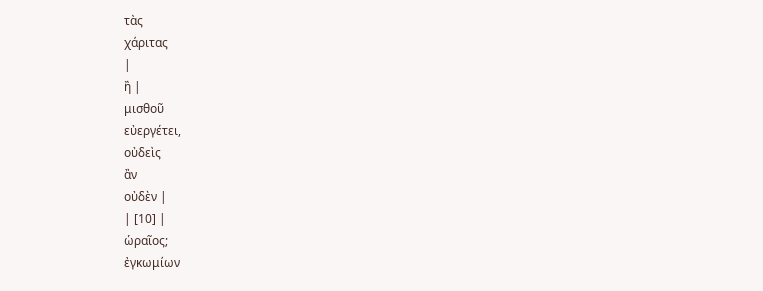τὰς
χάριτας
|
ἢ |
μισθοῦ
εὐεργέτει,
οὐδεὶς
ἂν
οὐδὲν |
| [10] |
ὡραῖος;
ἐγκωμίων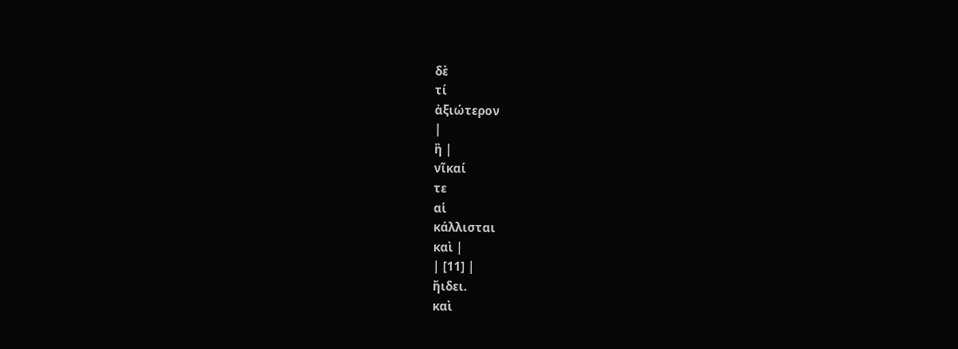δὲ
τί
ἀξιώτερον
|
ἢ |
νῖκαί
τε
αἱ
κάλλισται
καὶ |
| [11] |
ἤιδει.
καὶ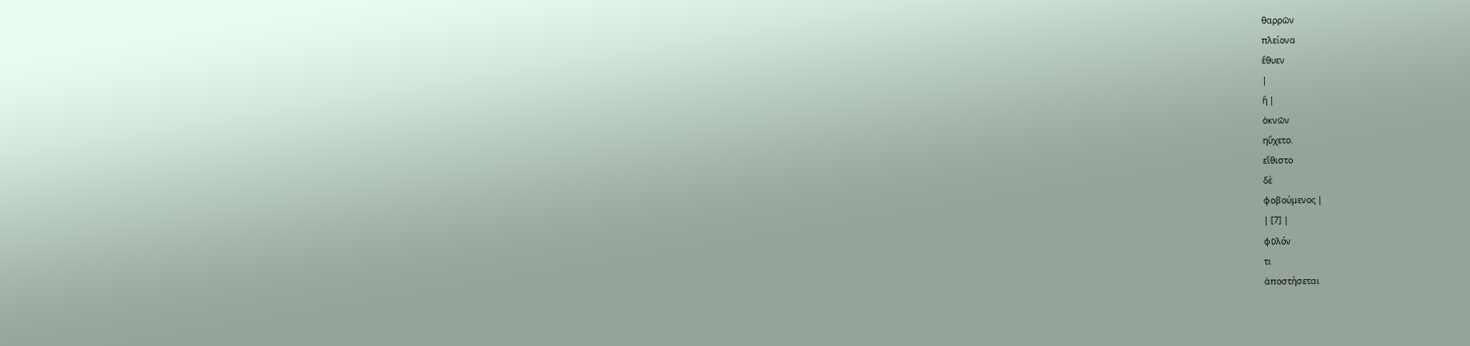θαρρῶν
πλείονα
ἔθυεν
|
ἢ |
ὀκνῶν
ηὔχετο.
εἴθιστο
δὲ
φοβούμενος |
| [7] |
φῦλόν
τι
ἀποστήσεται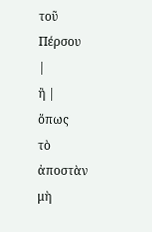τοῦ
Πέρσου
|
ἢ |
ὅπως
τὸ
ἀποστὰν
μὴ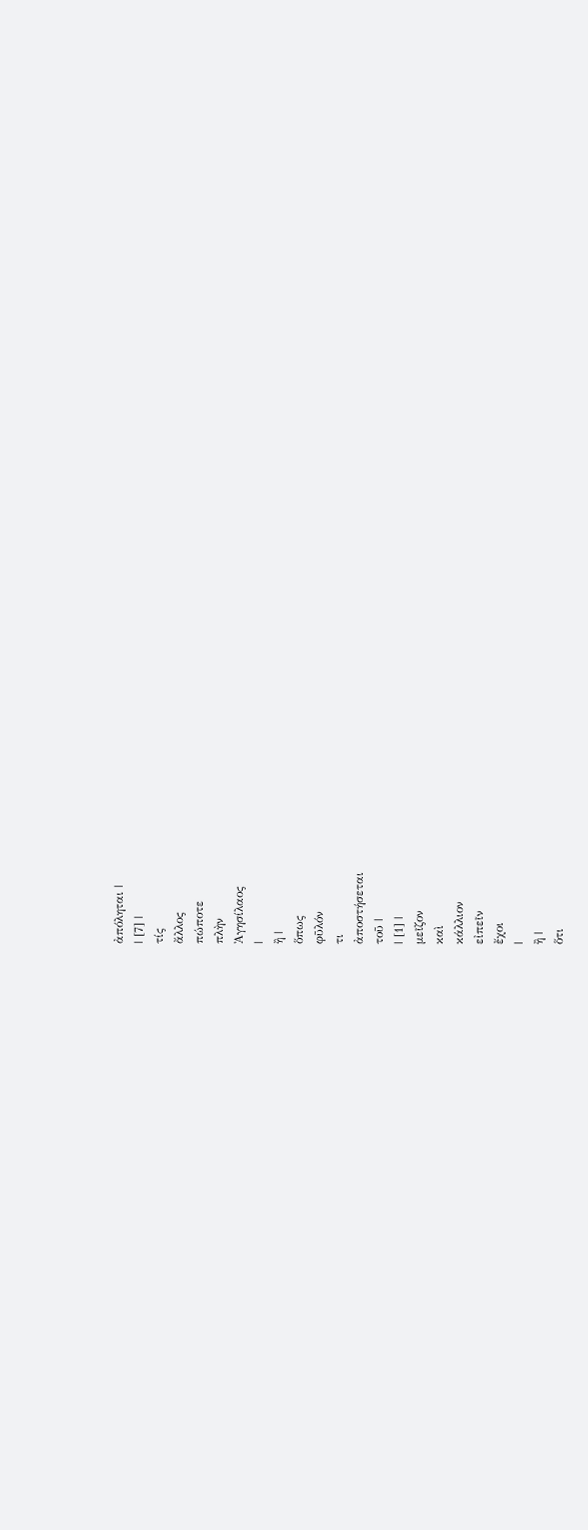ἀπόληται |
| [7] |
τίς
ἄλλος
πώποτε
πλὴν
Ἀγησίλαος
|
ἢ |
ὅπως
φῦλόν
τι
ἀποστήσεται
τοῦ |
| [1] |
μεῖζον
καὶ
κάλλιον
εἰπεῖν
ἔχοι
|
ἢ |
ὅτι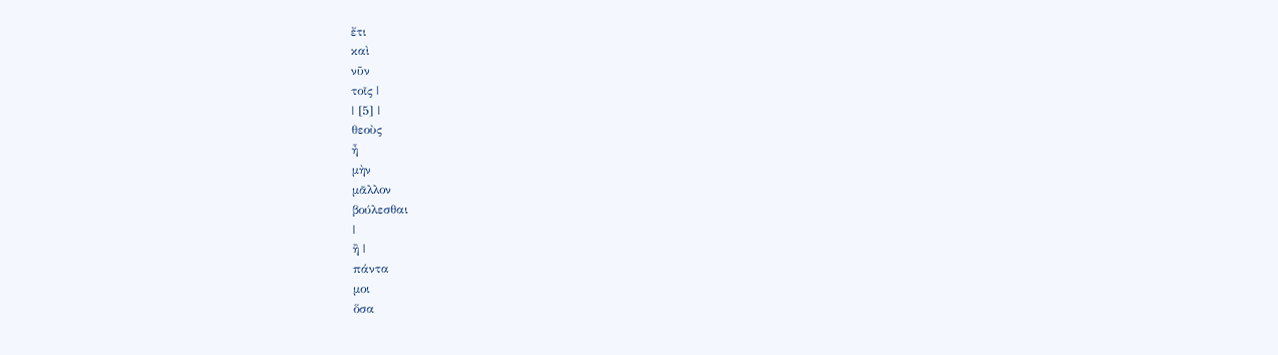ἔτι
καὶ
νῦν
τοῖς |
| [5] |
θεοὺς
ἦ
μὴν
μᾶλλον
βούλεσθαι
|
ἢ |
πάντα
μοι
ὅσα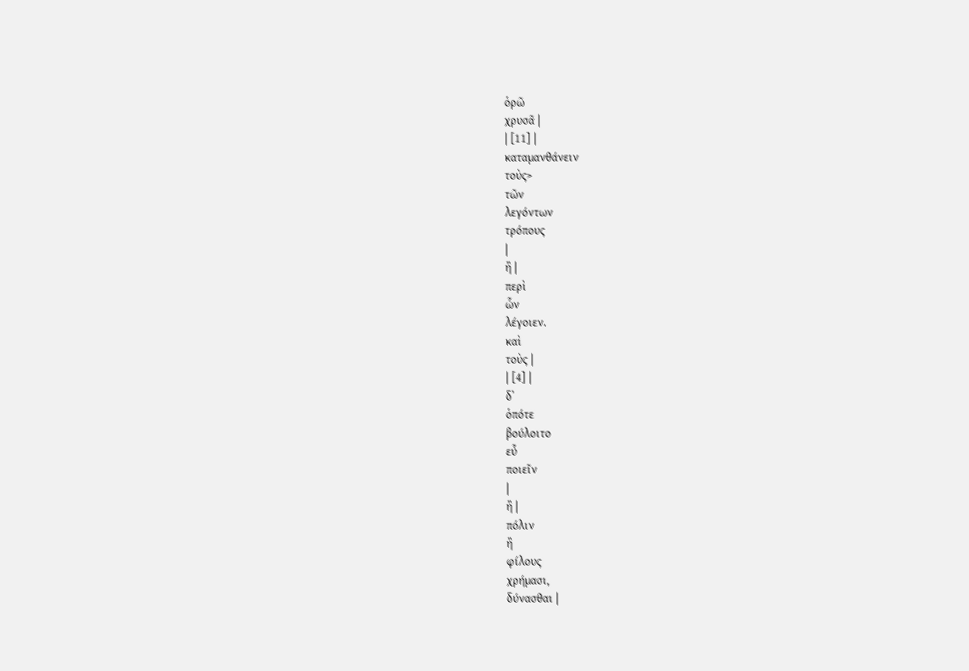ὁρῶ
χρυσᾶ |
| [11] |
καταμανθάνειν
τοὺς>
τῶν
λεγόντων
τρόπους
|
ἢ |
περὶ
ὧν
λέγοιεν.
καὶ
τοὺς |
| [4] |
δ᾽
ὁπότε
βούλοιτο
εὖ
ποιεῖν
|
ἢ |
πόλιν
ἢ
φίλους
χρήμασι,
δύνασθαι |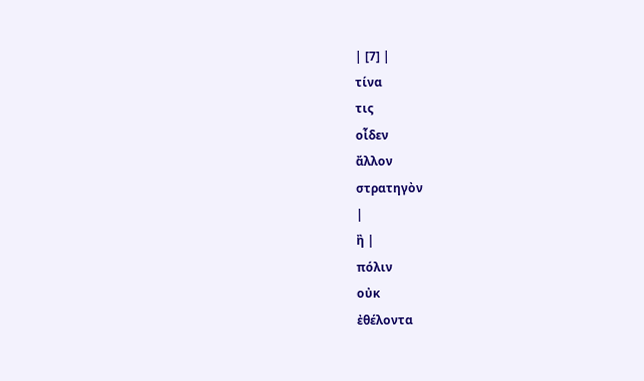| [7] |
τίνα
τις
οἶδεν
ἄλλον
στρατηγὸν
|
ἢ |
πόλιν
οὐκ
ἐθέλοντα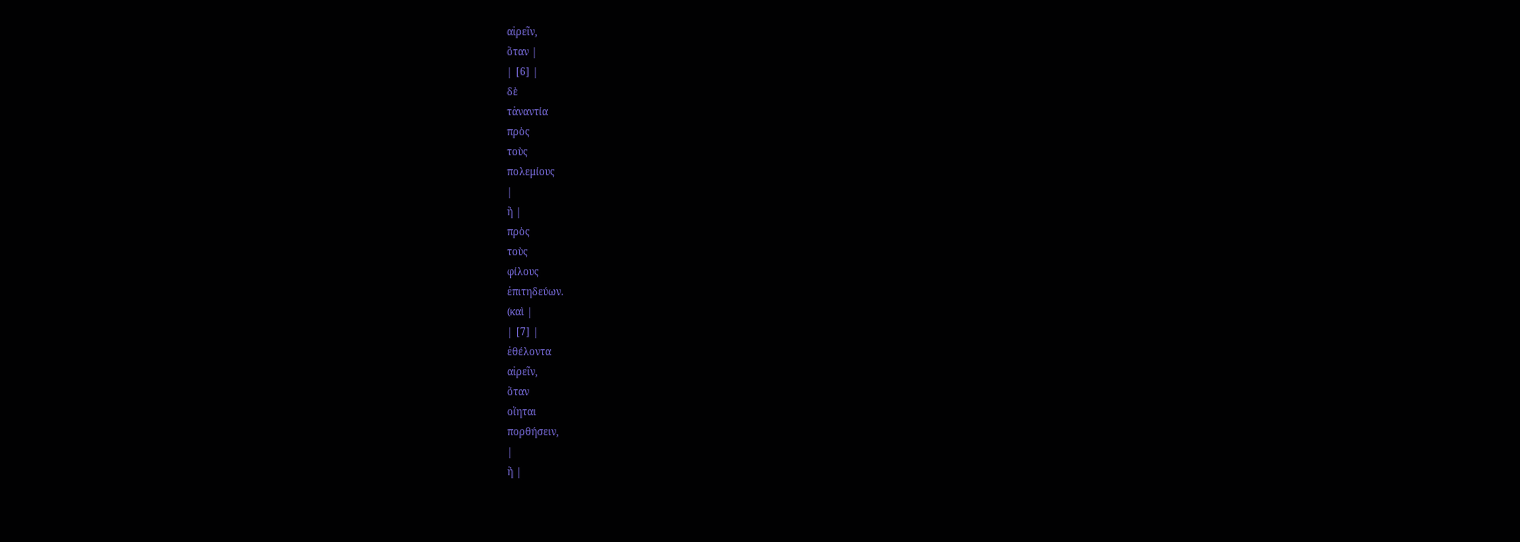αἱρεῖν,
ὅταν |
| [6] |
δὲ
τἀναντία
πρὸς
τοὺς
πολεμίους
|
ἢ |
πρὸς
τοὺς
φίλους
ἐπιτηδεύων.
(καὶ |
| [7] |
ἐθέλοντα
αἱρεῖν,
ὅταν
οἴηται
πορθήσειν,
|
ἢ |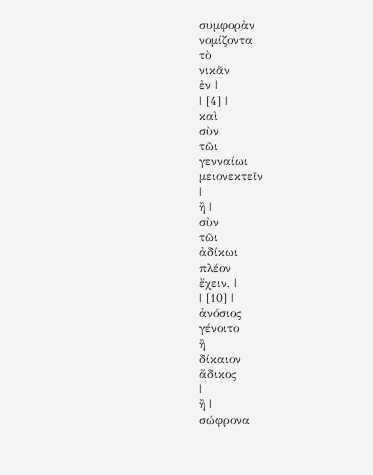συμφορὰν
νομίζοντα
τὸ
νικᾶν
ἐν |
| [4] |
καὶ
σὺν
τῶι
γενναίωι
μειονεκτεῖν
|
ἢ |
σὺν
τῶι
ἀδίκωι
πλέον
ἔχειν, |
| [10] |
ἀνόσιος
γένοιτο
ἢ
δίκαιον
ἄδικος
|
ἢ |
σώφρονα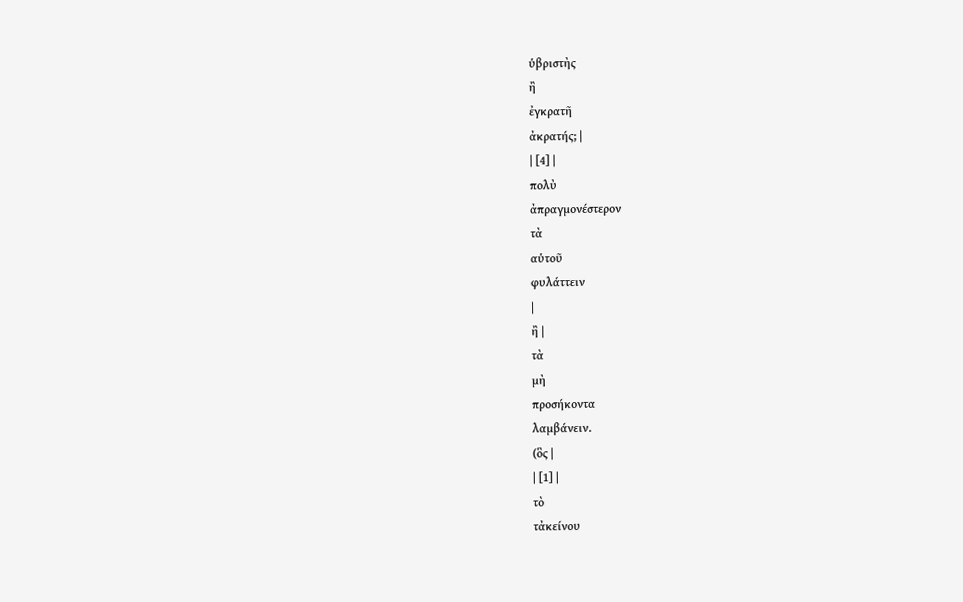ὑβριστὴς
ἢ
ἐγκρατῆ
ἀκρατής; |
| [4] |
πολὺ
ἀπραγμονέστερον
τὰ
αὑτοῦ
φυλάττειν
|
ἢ |
τὰ
μὴ
προσήκοντα
λαμβάνειν.
(ὃς |
| [1] |
τὸ
τἀκείνου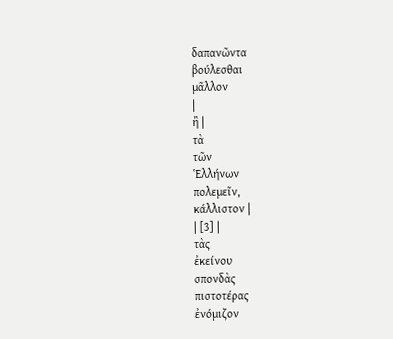δαπανῶντα
βούλεσθαι
μᾶλλον
|
ἢ |
τὰ
τῶν
Ἑλλήνων
πολεμεῖν,
κάλλιστον |
| [3] |
τὰς
ἐκείνου
σπονδὰς
πιστοτέρας
ἐνόμιζον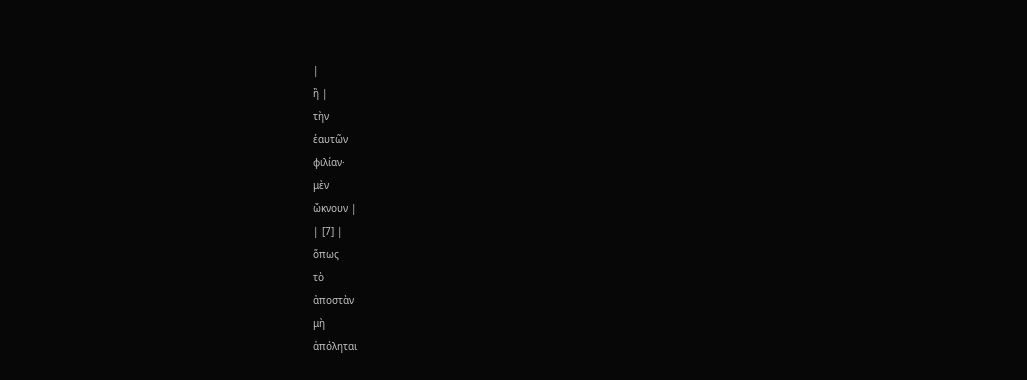|
ἢ |
τὴν
ἑαυτῶν
φιλίαν·
μὲν
ὤκνουν |
| [7] |
ὅπως
τὸ
ἀποστὰν
μὴ
ἀπόληται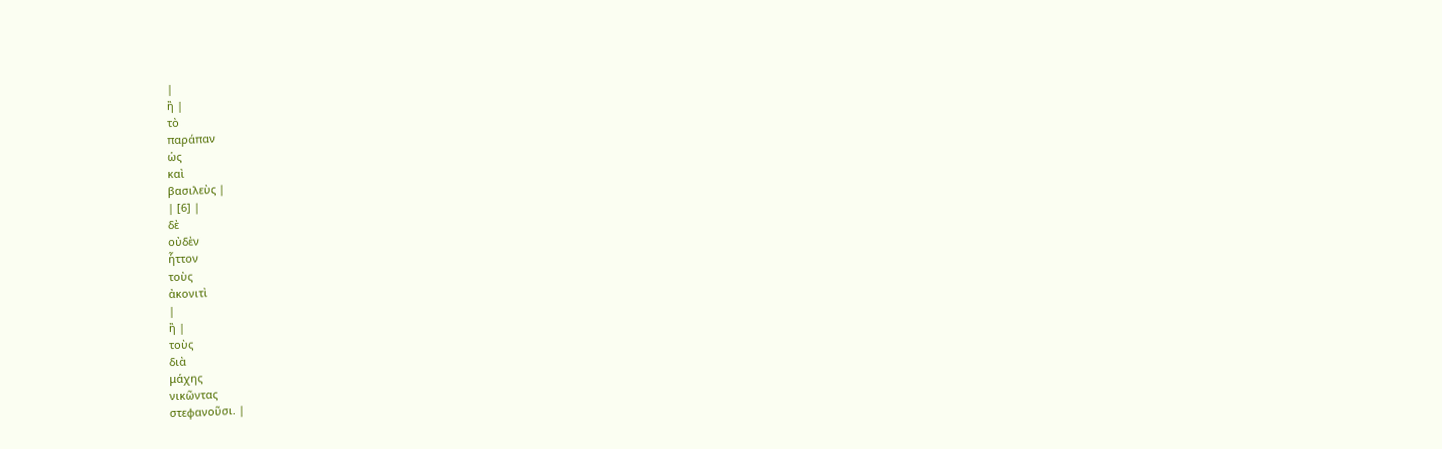|
ἢ |
τὸ
παράπαν
ὡς
καὶ
βασιλεὺς |
| [6] |
δὲ
οὐδὲν
ἧττον
τοὺς
ἀκονιτὶ
|
ἢ |
τοὺς
διὰ
μάχης
νικῶντας
στεφανοῦσι. |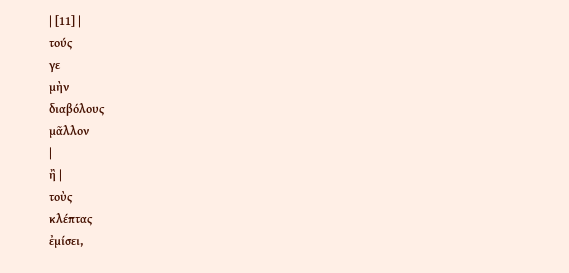| [11] |
τούς
γε
μὴν
διαβόλους
μᾶλλον
|
ἢ |
τοὺς
κλέπτας
ἐμίσει,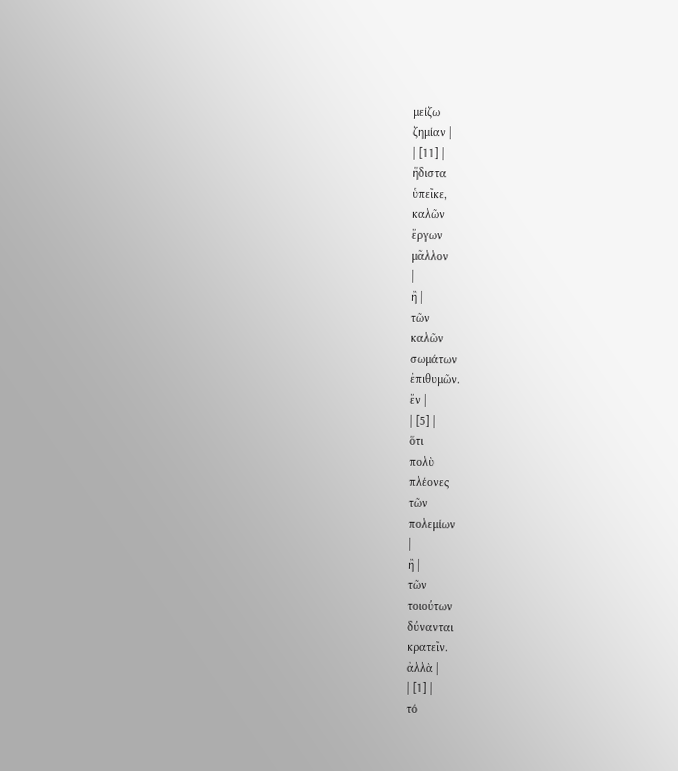μείζω
ζημίαν |
| [11] |
ἥδιστα
ὑπεῖκε,
καλῶν
ἔργων
μᾶλλον
|
ἢ |
τῶν
καλῶν
σωμάτων
ἐπιθυμῶν.
ἔν |
| [5] |
ὅτι
πολὺ
πλέονες
τῶν
πολεμίων
|
ἢ |
τῶν
τοιούτων
δύνανται
κρατεῖν.
ἀλλὰ |
| [1] |
τό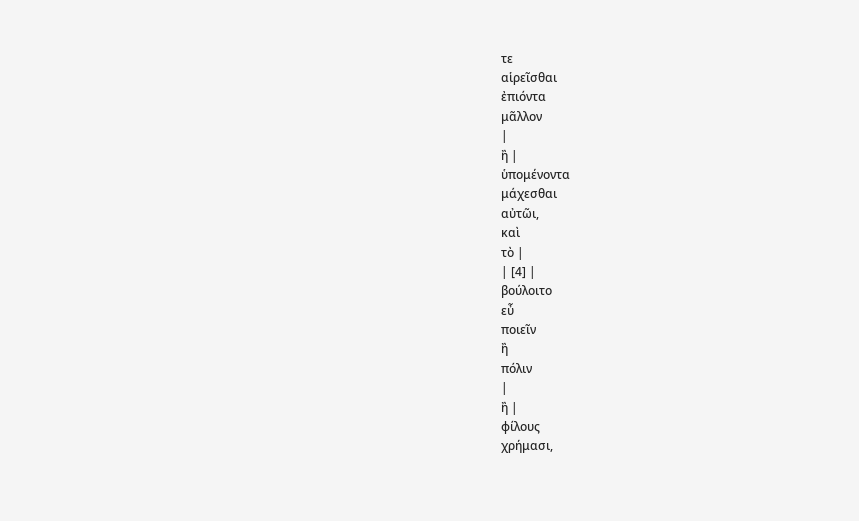τε
αἱρεῖσθαι
ἐπιόντα
μᾶλλον
|
ἢ |
ὑπομένοντα
μάχεσθαι
αὐτῶι,
καὶ
τὸ |
| [4] |
βούλοιτο
εὖ
ποιεῖν
ἢ
πόλιν
|
ἢ |
φίλους
χρήμασι,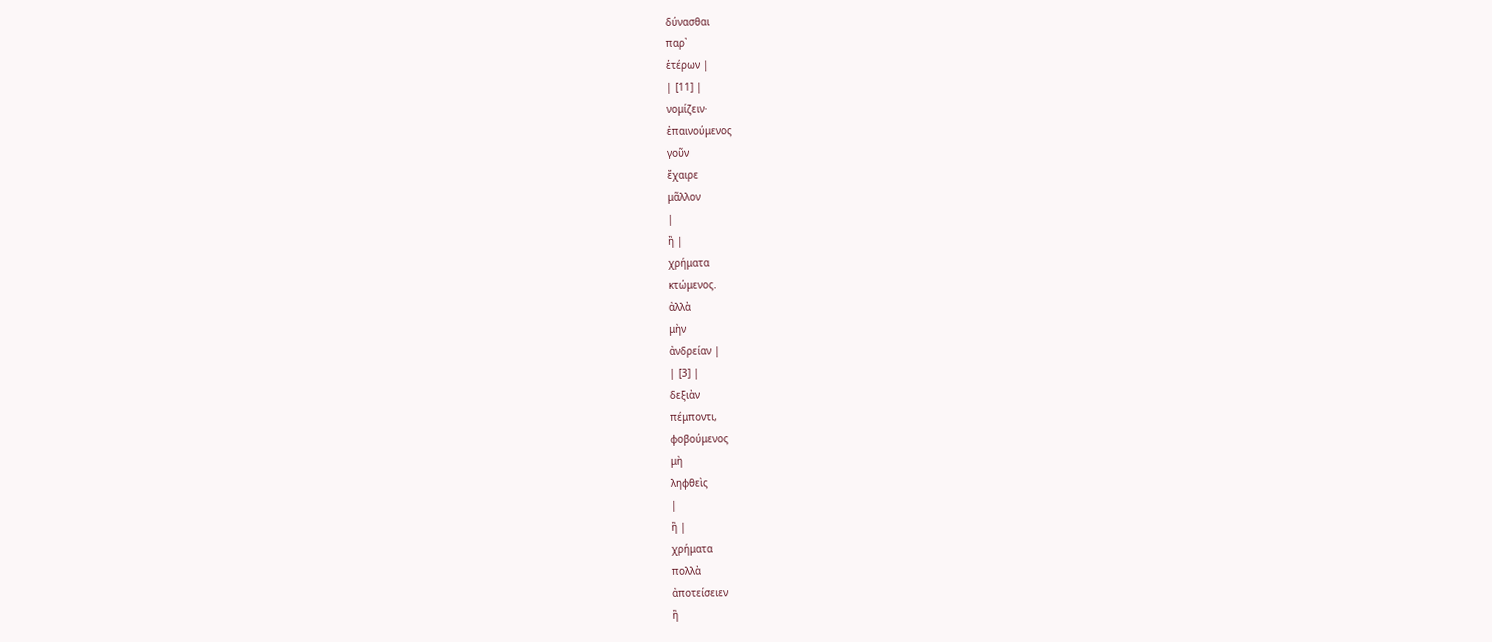δύνασθαι
παρ᾽
ἑτέρων |
| [11] |
νομίζειν·
ἐπαινούμενος
γοῦν
ἔχαιρε
μᾶλλον
|
ἢ |
χρήματα
κτώμενος.
ἀλλὰ
μὴν
ἀνδρείαν |
| [3] |
δεξιὰν
πέμποντι,
φοβούμενος
μὴ
ληφθεὶς
|
ἢ |
χρήματα
πολλὰ
ἀποτείσειεν
ἢ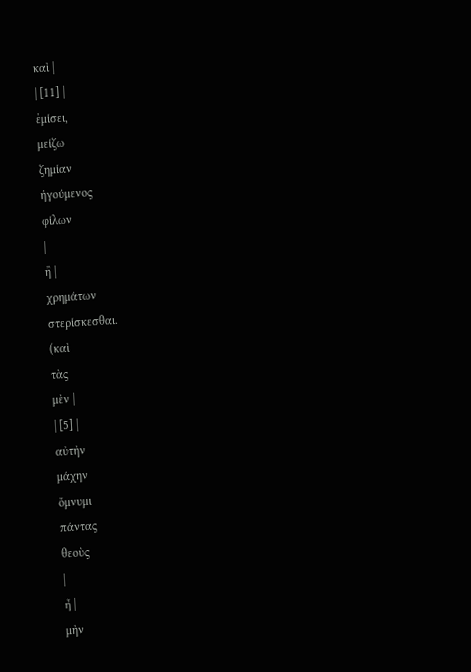καὶ |
| [11] |
ἐμίσει,
μείζω
ζημίαν
ἡγούμενος
φίλων
|
ἢ |
χρημάτων
στερίσκεσθαι.
(καὶ
τὰς
μὲν |
| [5] |
αὐτὴν
μάχην
ὄμνυμι
πάντας
θεοὺς
|
ἦ |
μὴν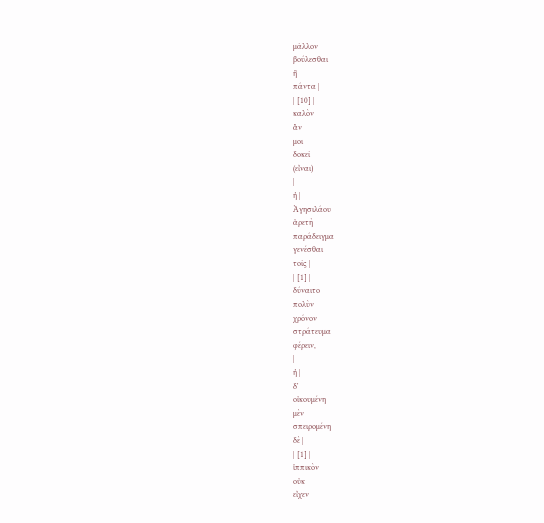μᾶλλον
βούλεσθαι
ἢ
πάντα |
| [10] |
καλὸν
ἄν
μοι
δοκεῖ
(εἶναι)
|
ἡ |
Ἀγησιλάου
ἀρετὴ
παράδειγμα
γενέσθαι
τοῖς |
| [1] |
δύναιτο
πολὺν
χρόνον
στράτευμα
φέρειν,
|
ἡ |
δ᾽
οἰκουμένη
μὲν
σπειρομένη
δὲ |
| [1] |
ἱππικὸν
οὐκ
εἶχεν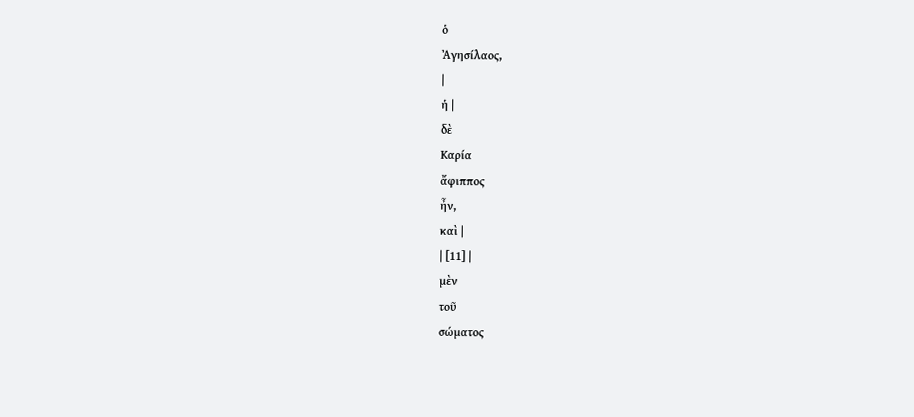ὁ
Ἀγησίλαος,
|
ἡ |
δὲ
Καρία
ἄφιππος
ἦν,
καὶ |
| [11] |
μὲν
τοῦ
σώματος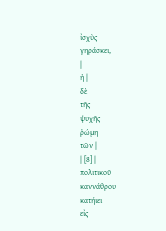ἰσχὺς
γηράσκει,
|
ἡ |
δὲ
τῆς
ψυχῆς
ῥώμη
τῶν |
| [8] |
πολιτικοῦ
καννάθρου
κατήιει
εἰς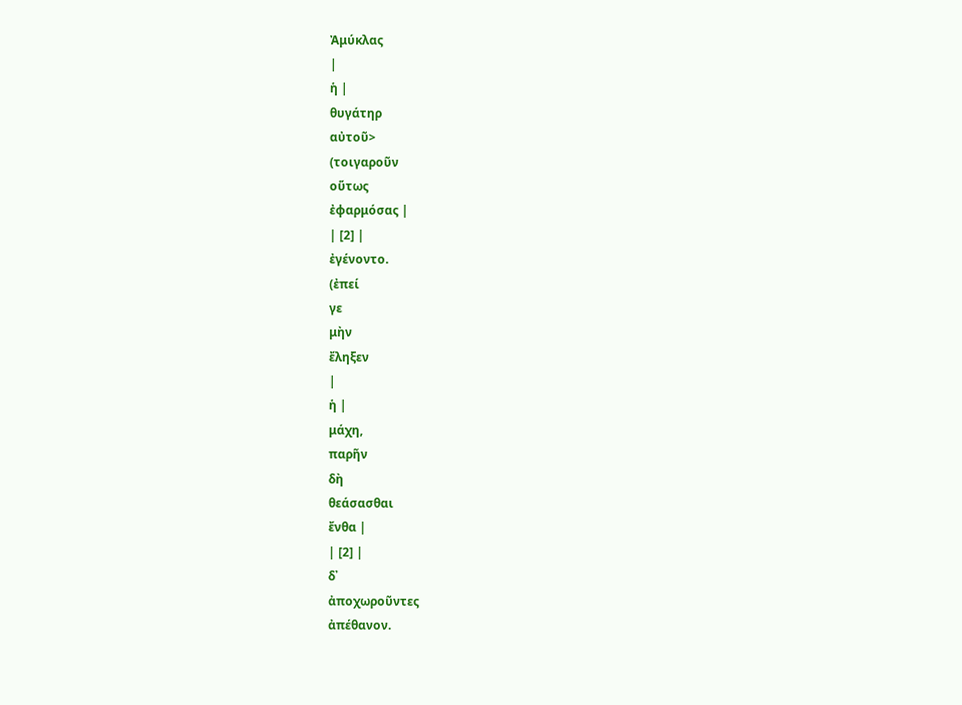Ἀμύκλας
|
ἡ |
θυγάτηρ
αὐτοῦ>
(τοιγαροῦν
οὕτως
ἐφαρμόσας |
| [2] |
ἐγένοντο.
(ἐπεί
γε
μὴν
ἔληξεν
|
ἡ |
μάχη,
παρῆν
δὴ
θεάσασθαι
ἔνθα |
| [2] |
δ᾽
ἀποχωροῦντες
ἀπέθανον.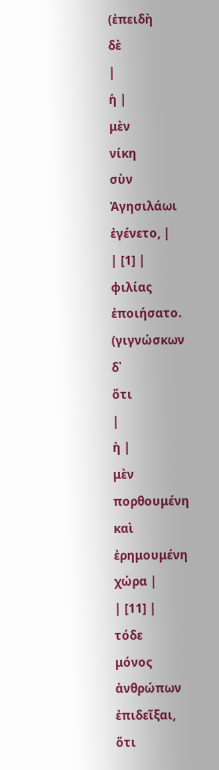(ἐπειδὴ
δὲ
|
ἡ |
μὲν
νίκη
σὺν
Ἀγησιλάωι
ἐγένετο, |
| [1] |
φιλίας
ἐποιήσατο.
(γιγνώσκων
δ᾽
ὅτι
|
ἡ |
μὲν
πορθουμένη
καὶ
ἐρημουμένη
χώρα |
| [11] |
τόδε
μόνος
ἀνθρώπων
ἐπιδεῖξαι,
ὅτι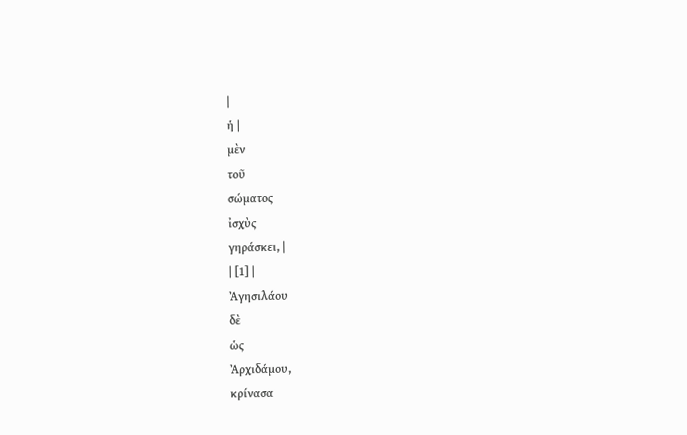|
ἡ |
μὲν
τοῦ
σώματος
ἰσχὺς
γηράσκει, |
| [1] |
Ἀγησιλάου
δὲ
ὡς
Ἀρχιδάμου,
κρίνασα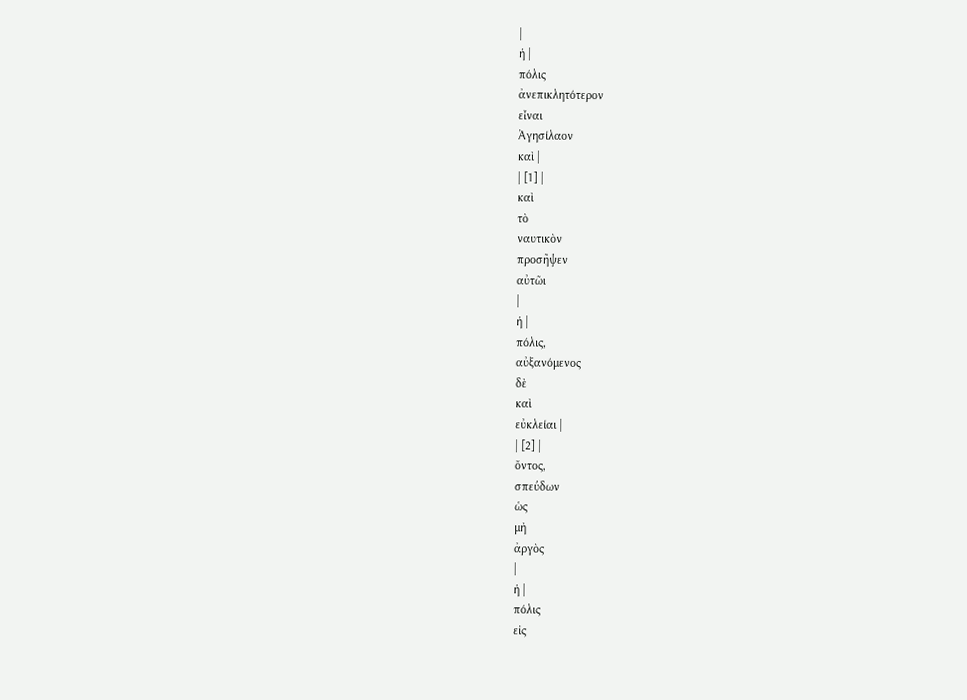|
ἡ |
πόλις
ἀνεπικλητότερον
εἶναι
Ἀγησίλαον
καὶ |
| [1] |
καὶ
τὸ
ναυτικὸν
προσῆψεν
αὐτῶι
|
ἡ |
πόλις,
αὐξανόμενος
δὲ
καὶ
εὐκλείαι |
| [2] |
ὄντος,
σπεύδων
ὡς
μὴ
ἀργὸς
|
ἡ |
πόλις
εἰς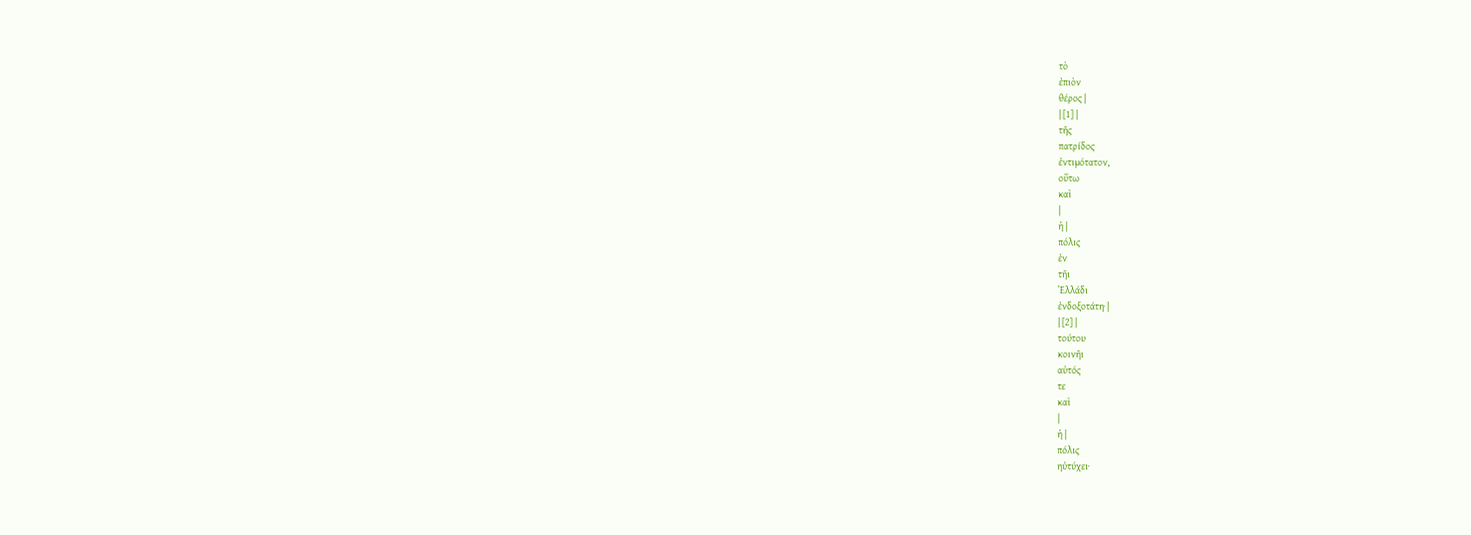τὸ
ἐπιὸν
θέρος |
| [1] |
τῆς
πατρίδος
ἐντιμότατον,
οὕτω
καὶ
|
ἡ |
πόλις
ἐν
τῆι
Ἑλλάδι
ἐνδοξοτάτη· |
| [2] |
τούτου
κοινῆι
αὐτός
τε
καὶ
|
ἡ |
πόλις
ηὐτύχει·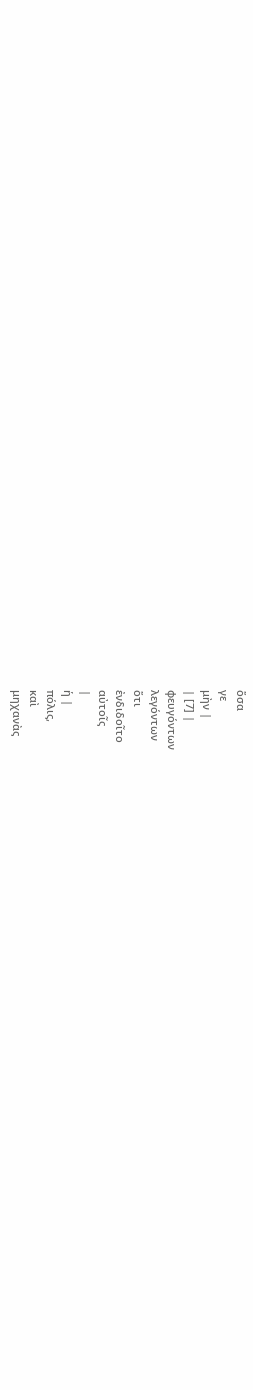ὅσα
γε
μὴν |
| [7] |
φευγόντων
λεγόντων
ὅτι
ἐνδιδοῖτο
αὐτοῖς
|
ἡ |
πόλις,
καὶ
μηχανὰς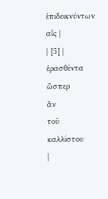ἐπιδεικνύντων
αἷς |
| [5] |
ἐρασθέντα
ὥσπερ
ἂν
τοῦ
καλλίστου
|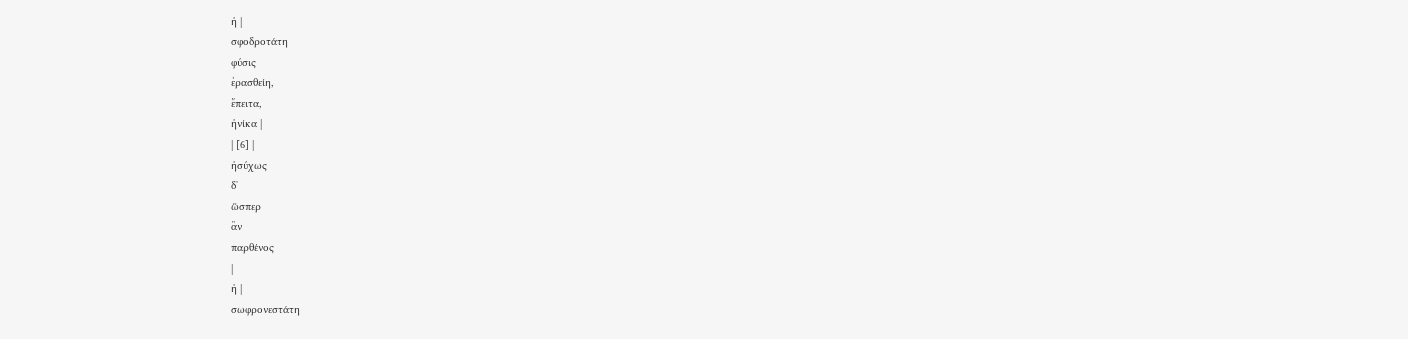ἡ |
σφοδροτάτη
φύσις
ἐρασθείη,
ἔπειτα,
ἡνίκα |
| [6] |
ἡσύχως
δ᾽
ὥσπερ
ἂν
παρθένος
|
ἡ |
σωφρονεστάτη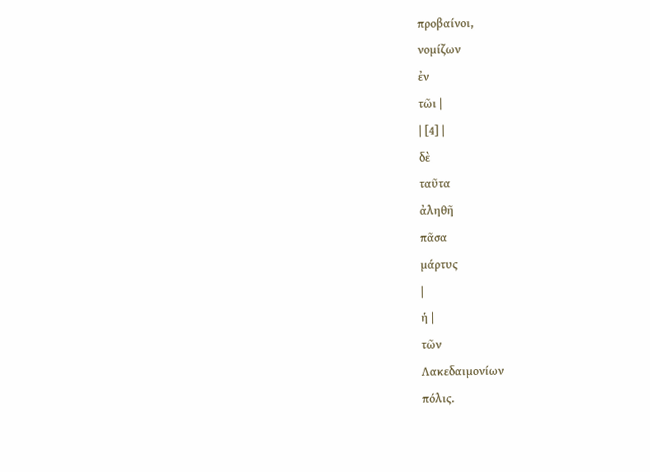προβαίνοι,
νομίζων
ἐν
τῶι |
| [4] |
δὲ
ταῦτα
ἀληθῆ
πᾶσα
μάρτυς
|
ἡ |
τῶν
Λακεδαιμονίων
πόλις.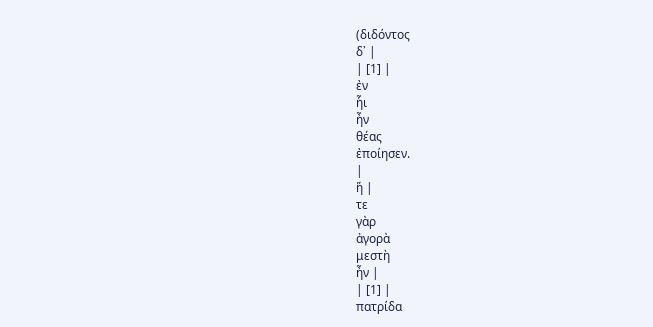(διδόντος
δ᾽ |
| [1] |
ἐν
ἧι
ἦν
θέας
ἐποίησεν.
|
ἥ |
τε
γὰρ
ἀγορὰ
μεστὴ
ἦν |
| [1] |
πατρίδα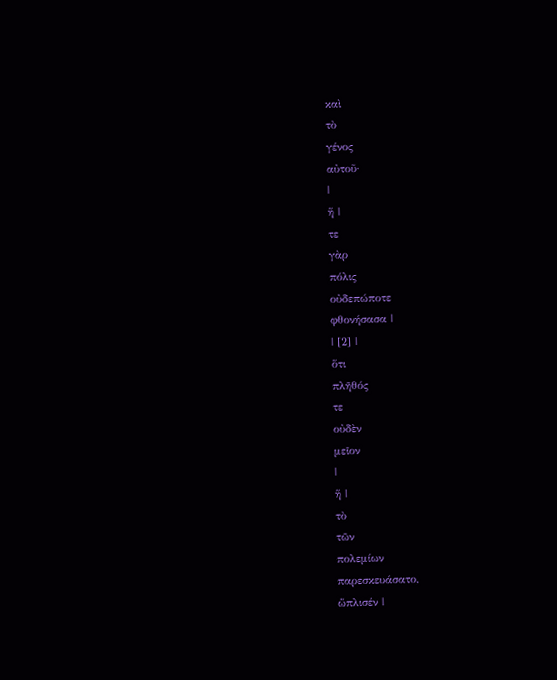καὶ
τὸ
γένος
αὐτοῦ·
|
ἥ |
τε
γὰρ
πόλις
οὐδεπώποτε
φθονήσασα |
| [2] |
ὅτι
πλῆθός
τε
οὐδὲν
μεῖον
|
ἥ |
τὸ
τῶν
πολεμίων
παρεσκευάσατο,
ὥπλισέν |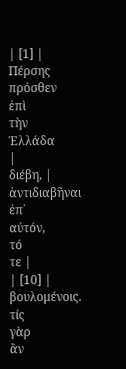| [1] |
Πέρσης
πρόσθεν
ἐπὶ
τὴν
Ἑλλάδα
|
διέβη, |
ἀντιδιαβῆναι
ἐπ᾽
αὐτόν,
τό
τε |
| [10] |
βουλομένοις.
τίς
γὰρ
ἂν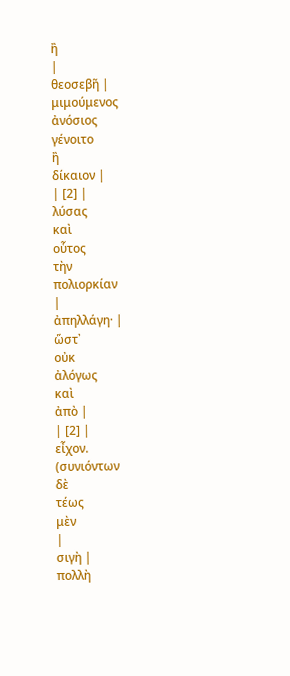ἢ
|
θεοσεβῆ |
μιμούμενος
ἀνόσιος
γένοιτο
ἢ
δίκαιον |
| [2] |
λύσας
καὶ
οὗτος
τὴν
πολιορκίαν
|
ἀπηλλάγη· |
ὥστ᾽
οὐκ
ἀλόγως
καὶ
ἀπὸ |
| [2] |
εἶχον.
(συνιόντων
δὲ
τέως
μὲν
|
σιγὴ |
πολλὴ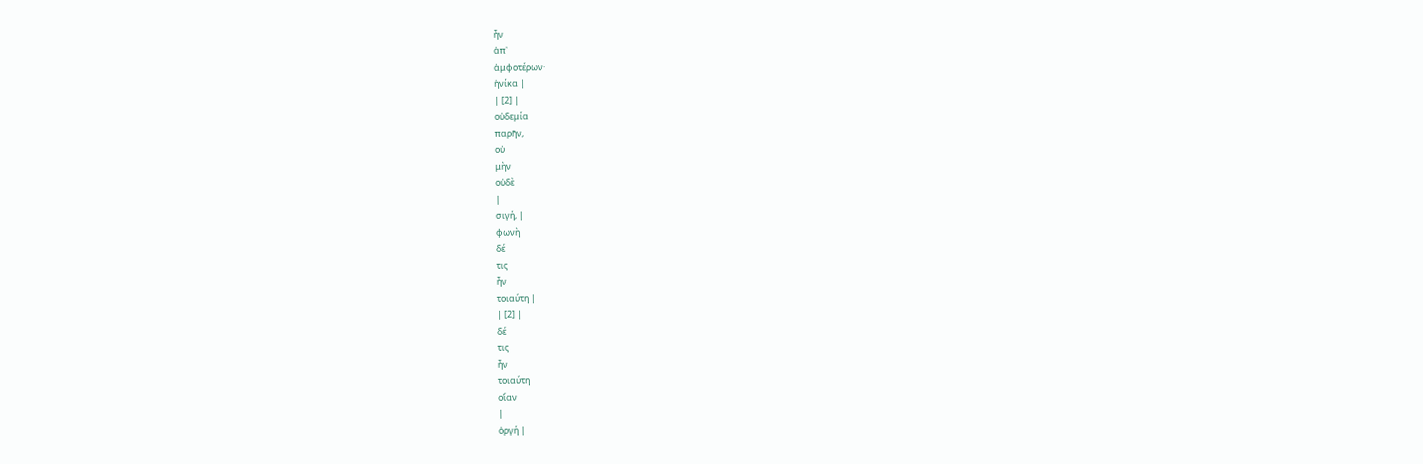ἦν
ἀπ᾽
ἀμφοτέρων·
ἡνίκα |
| [2] |
οὐδεμία
παρῆν,
οὐ
μὴν
οὐδὲ
|
σιγή, |
φωνὴ
δέ
τις
ἦν
τοιαύτη |
| [2] |
δέ
τις
ἦν
τοιαύτη
οἵαν
|
ὀργή |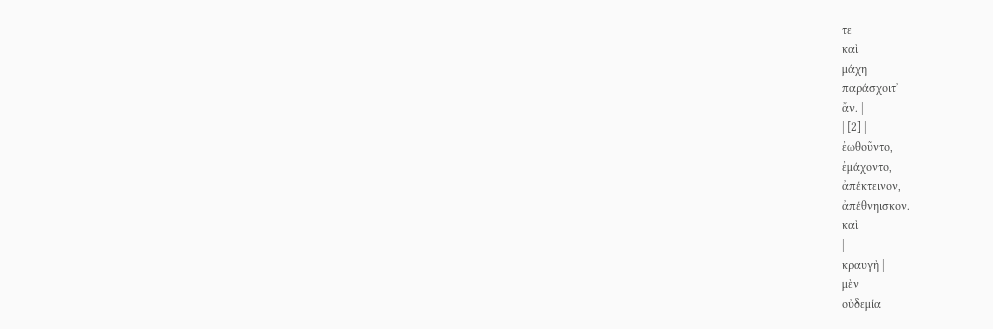τε
καὶ
μάχη
παράσχοιτ᾽
ἄν. |
| [2] |
ἐωθοῦντο,
ἐμάχοντο,
ἀπέκτεινον,
ἀπέθνηισκον.
καὶ
|
κραυγὴ |
μὲν
οὐδεμία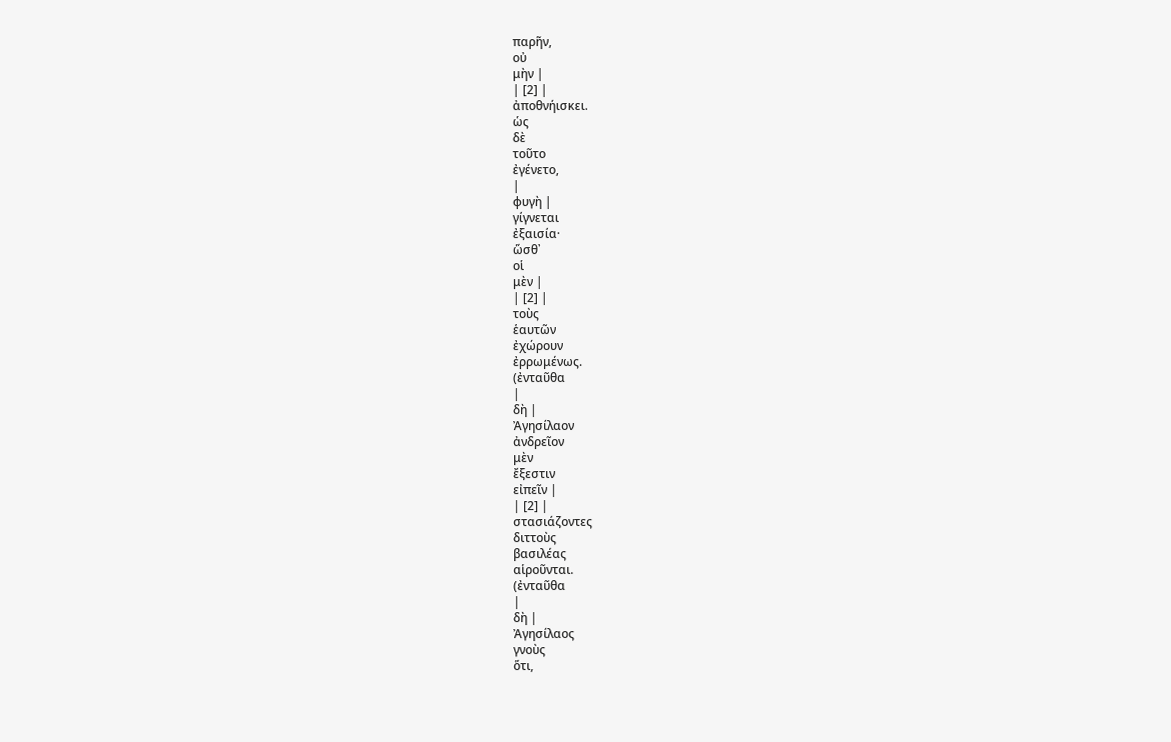παρῆν,
οὐ
μὴν |
| [2] |
ἀποθνήισκει.
ὡς
δὲ
τοῦτο
ἐγένετο,
|
φυγὴ |
γίγνεται
ἐξαισία·
ὥσθ᾽
οἱ
μὲν |
| [2] |
τοὺς
ἑαυτῶν
ἐχώρουν
ἐρρωμένως.
(ἐνταῦθα
|
δὴ |
Ἀγησίλαον
ἀνδρεῖον
μὲν
ἔξεστιν
εἰπεῖν |
| [2] |
στασιάζοντες
διττοὺς
βασιλέας
αἱροῦνται.
(ἐνταῦθα
|
δὴ |
Ἀγησίλαος
γνοὺς
ὅτι,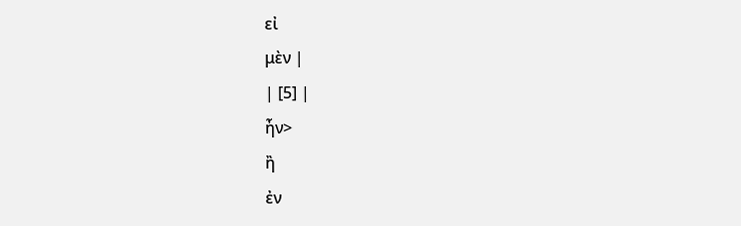εἰ
μὲν |
| [5] |
ἦν>
ἢ
ἐν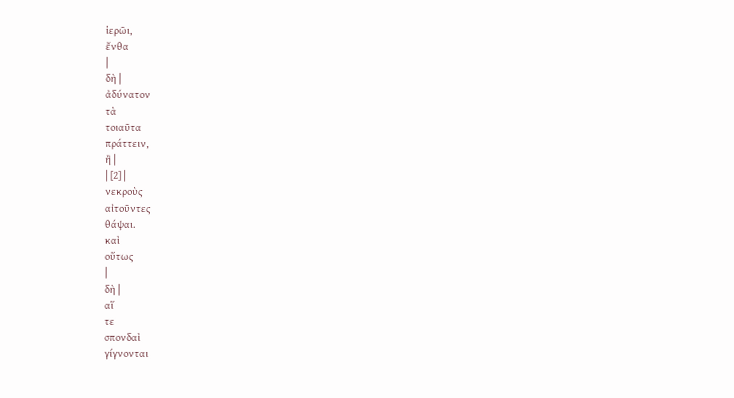ἱερῶι,
ἔνθα
|
δὴ |
ἀδύνατον
τὰ
τοιαῦτα
πράττειν,
ἢ |
| [2] |
νεκροὺς
αἰτοῦντες
θάψαι.
καὶ
οὕτως
|
δὴ |
αἵ
τε
σπονδαὶ
γίγνονται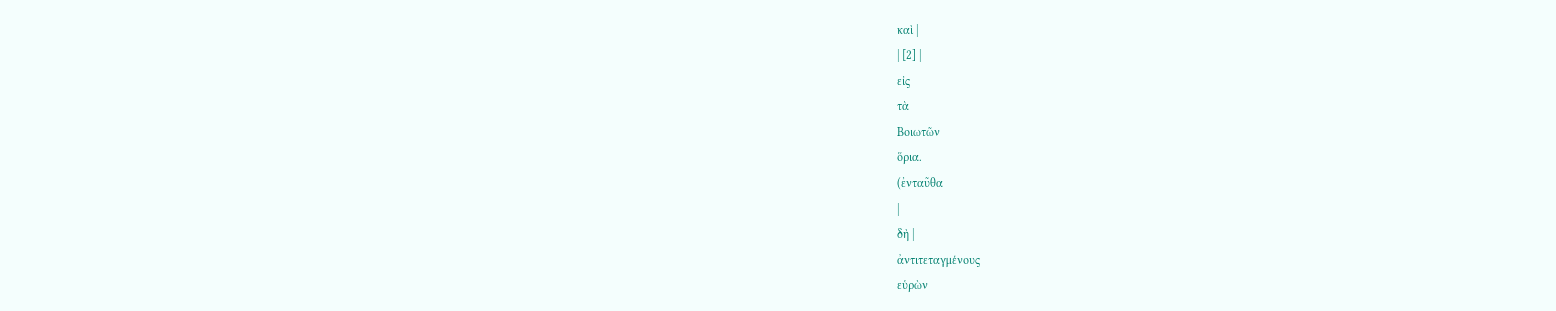καὶ |
| [2] |
εἰς
τὰ
Βοιωτῶν
ὅρια.
(ἐνταῦθα
|
δὴ |
ἀντιτεταγμένους
εὑρὼν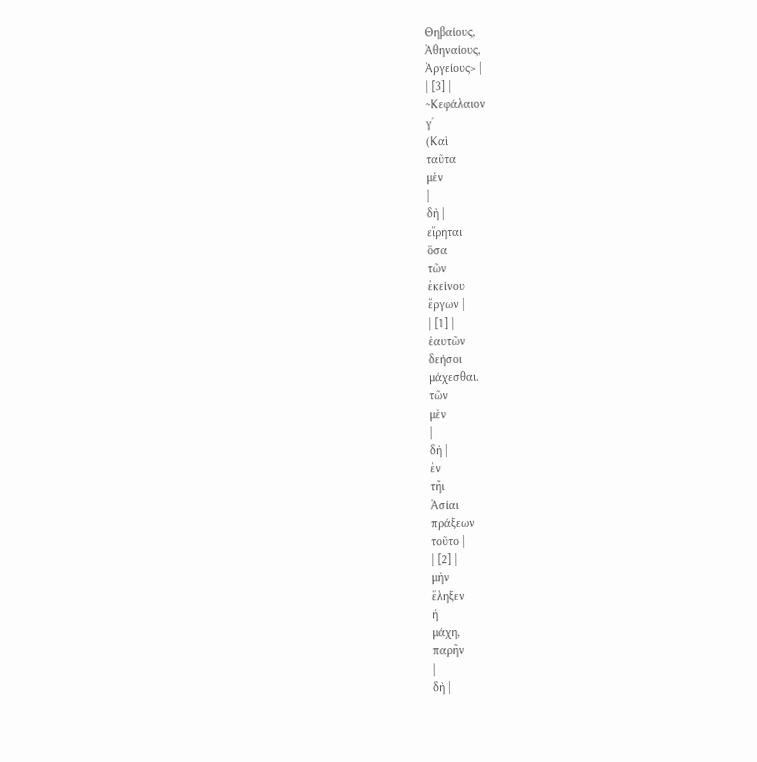Θηβαίους,
Ἀθηναίους,
Ἀργείους> |
| [3] |
~Κεφάλαιον
γʹ
(Καὶ
ταῦτα
μὲν
|
δὴ |
εἴρηται
ὅσα
τῶν
ἐκείνου
ἔργων |
| [1] |
ἑαυτῶν
δεήσοι
μάχεσθαι.
τῶν
μὲν
|
δὴ |
ἐν
τῆι
Ἀσίαι
πράξεων
τοῦτο |
| [2] |
μὴν
ἔληξεν
ἡ
μάχη,
παρῆν
|
δὴ |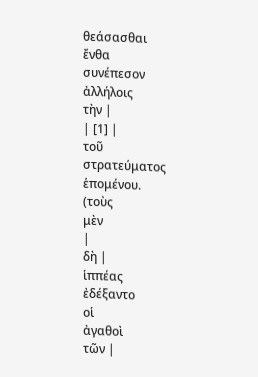θεάσασθαι
ἔνθα
συνέπεσον
ἀλλήλοις
τὴν |
| [1] |
τοῦ
στρατεύματος
ἑπομένου.
(τοὺς
μὲν
|
δὴ |
ἱππέας
ἐδέξαντο
οἱ
ἀγαθοὶ
τῶν |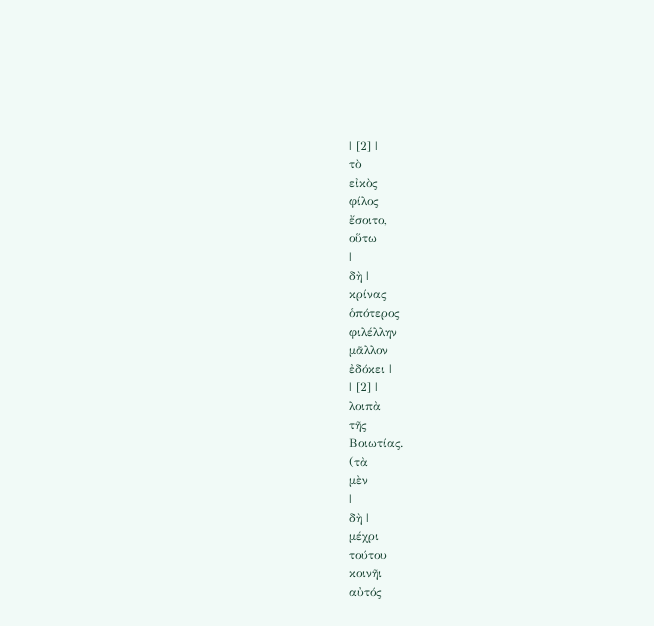| [2] |
τὸ
εἰκὸς
φίλος
ἔσοιτο,
οὕτω
|
δὴ |
κρίνας
ὁπότερος
φιλέλλην
μᾶλλον
ἐδόκει |
| [2] |
λοιπὰ
τῆς
Βοιωτίας.
(τὰ
μὲν
|
δὴ |
μέχρι
τούτου
κοινῆι
αὐτός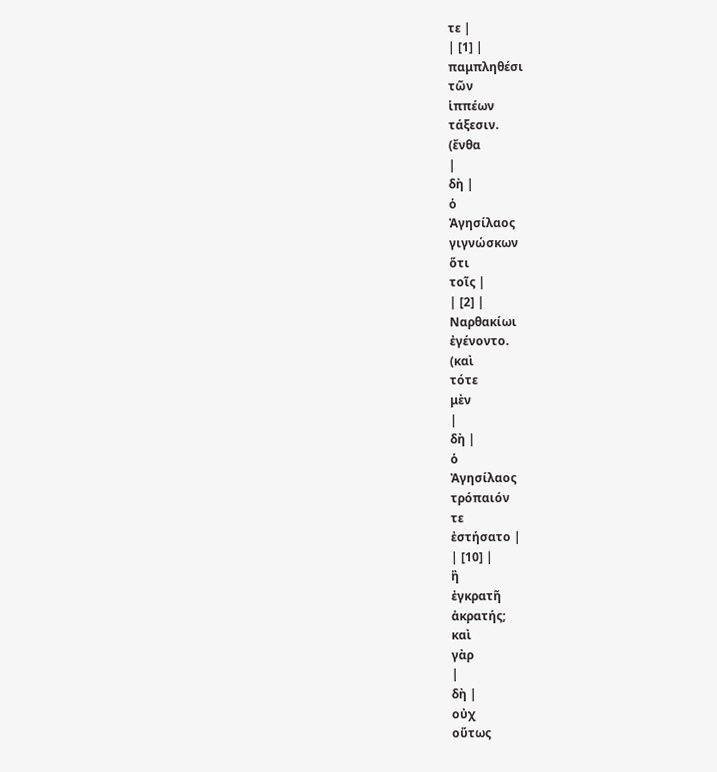τε |
| [1] |
παμπληθέσι
τῶν
ἱππέων
τάξεσιν.
(ἔνθα
|
δὴ |
ὁ
Ἀγησίλαος
γιγνώσκων
ὅτι
τοῖς |
| [2] |
Ναρθακίωι
ἐγένοντο.
(καὶ
τότε
μὲν
|
δὴ |
ὁ
Ἀγησίλαος
τρόπαιόν
τε
ἐστήσατο |
| [10] |
ἢ
ἐγκρατῆ
ἀκρατής;
καὶ
γὰρ
|
δὴ |
οὐχ
οὕτως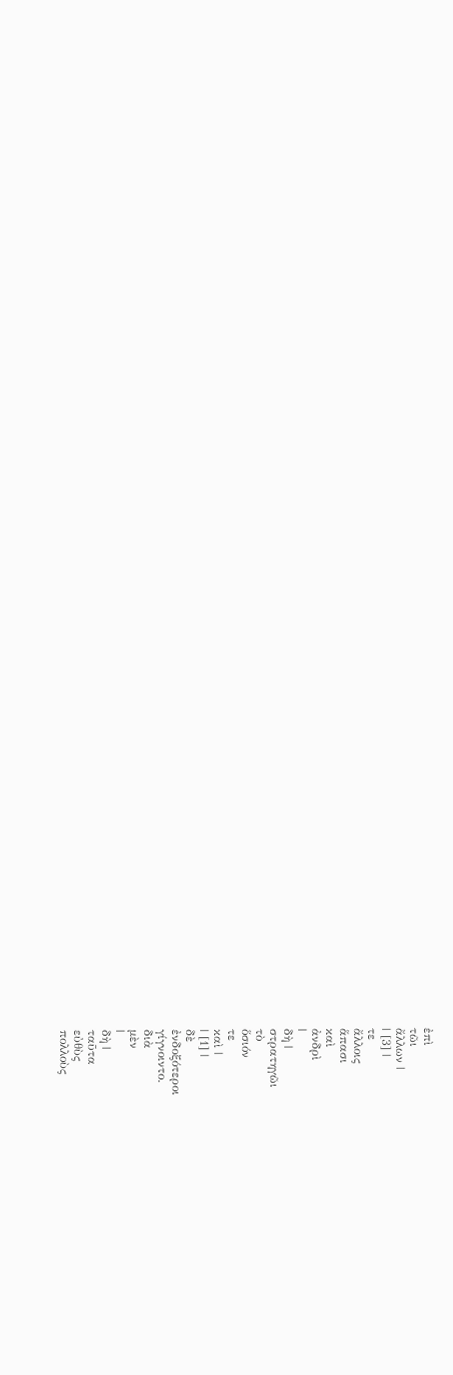ἐπὶ
τῶι
ἄλλων |
| [3] |
τε
ἄλλοις
ἅπασι
καὶ
ἀνδρὶ
|
δὴ |
στρατηγῶι
τὸ
ὅσιόν
τε
καὶ |
| [1] |
δὲ
ἐνδοξότεροι
γίγνοιντο.
διὰ
μὲν
|
δὴ |
ταῦτα
εὐθὺς
πολλοὺς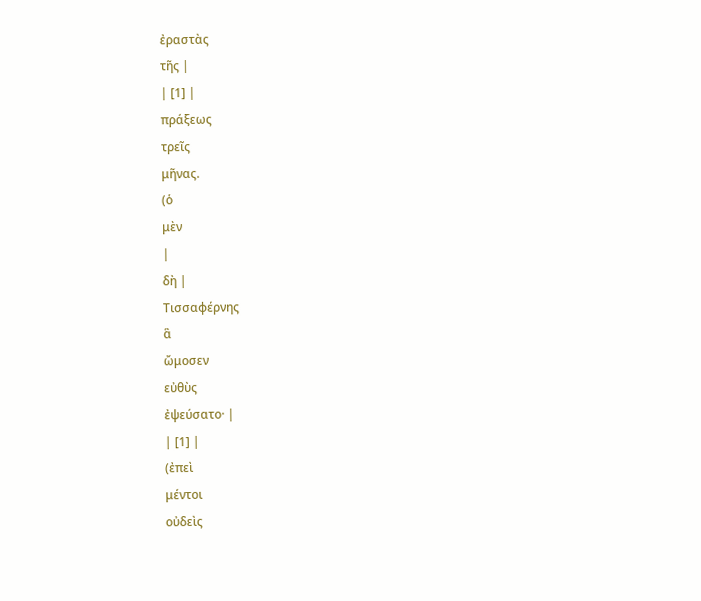ἐραστὰς
τῆς |
| [1] |
πράξεως
τρεῖς
μῆνας.
(ὁ
μὲν
|
δὴ |
Τισσαφέρνης
ἃ
ὤμοσεν
εὐθὺς
ἐψεύσατο· |
| [1] |
(ἐπεὶ
μέντοι
οὐδεὶς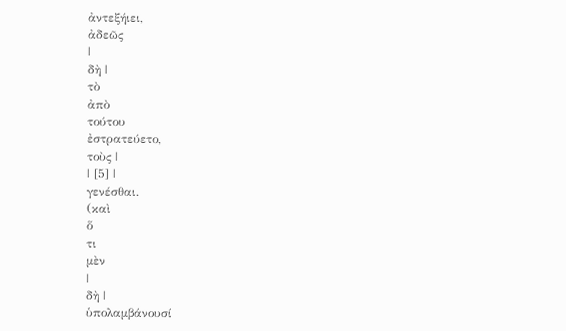ἀντεξήιει,
ἀδεῶς
|
δὴ |
τὸ
ἀπὸ
τούτου
ἐστρατεύετο,
τοὺς |
| [5] |
γενέσθαι.
(καὶ
ὅ
τι
μὲν
|
δὴ |
ὑπολαμβάνουσί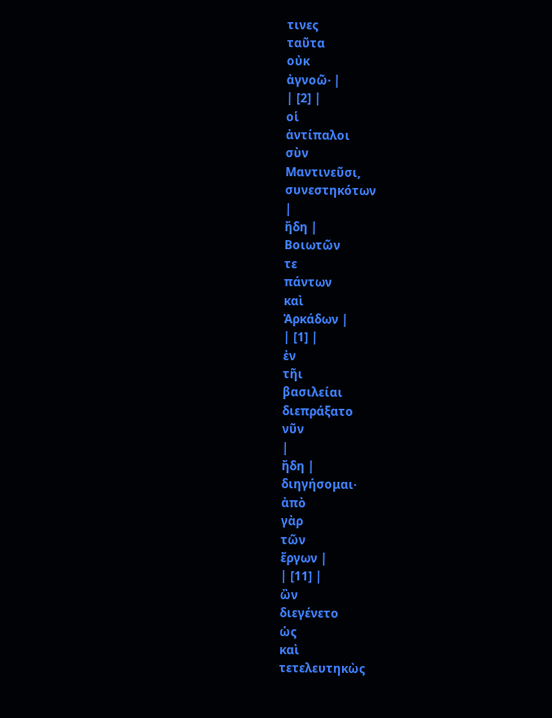τινες
ταῦτα
οὐκ
ἀγνοῶ· |
| [2] |
οἱ
ἀντίπαλοι
σὺν
Μαντινεῦσι,
συνεστηκότων
|
ἤδη |
Βοιωτῶν
τε
πάντων
καὶ
Ἀρκάδων |
| [1] |
ἐν
τῆι
βασιλείαι
διεπράξατο
νῦν
|
ἤδη |
διηγήσομαι·
ἀπὸ
γὰρ
τῶν
ἔργων |
| [11] |
ὢν
διεγένετο
ὡς
καὶ
τετελευτηκὼς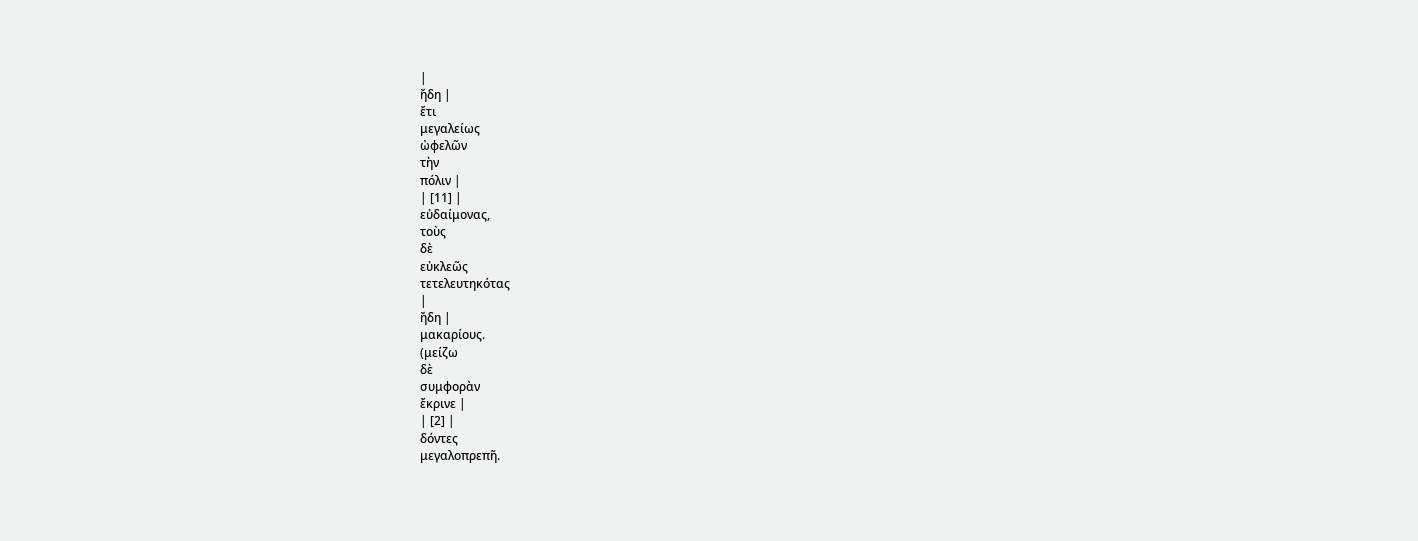|
ἤδη |
ἔτι
μεγαλείως
ὠφελῶν
τὴν
πόλιν |
| [11] |
εὐδαίμονας,
τοὺς
δὲ
εὐκλεῶς
τετελευτηκότας
|
ἤδη |
μακαρίους.
(μείζω
δὲ
συμφορὰν
ἔκρινε |
| [2] |
δόντες
μεγαλοπρεπῆ.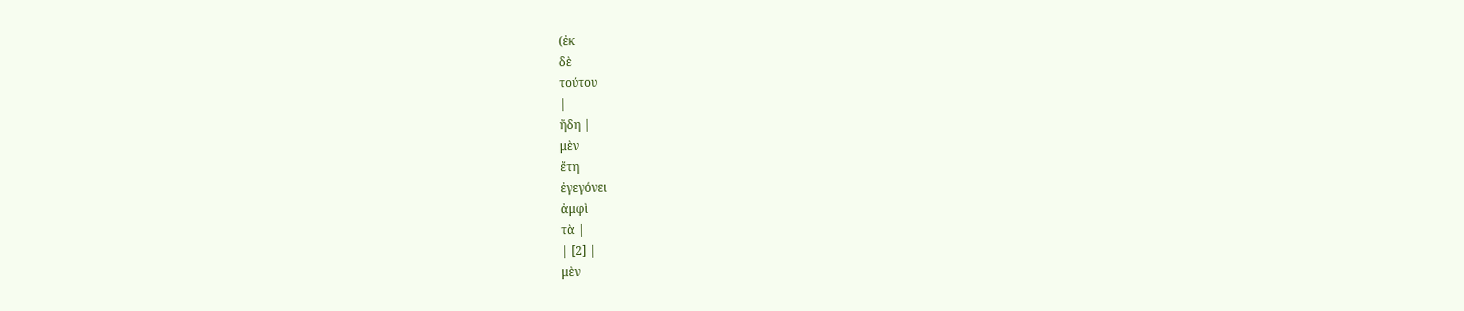(ἐκ
δὲ
τούτου
|
ἤδη |
μὲν
ἔτη
ἐγεγόνει
ἀμφὶ
τὰ |
| [2] |
μὲν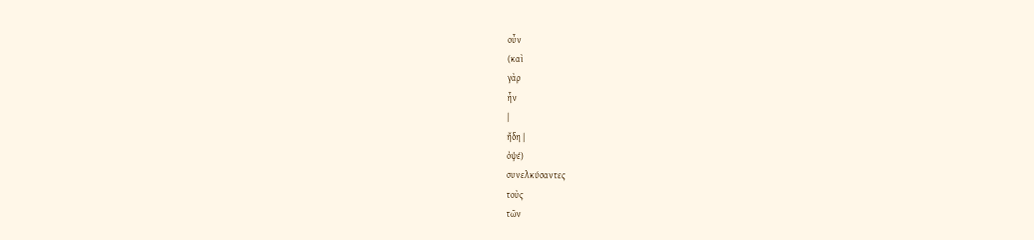οὖν
(καὶ
γὰρ
ἦν
|
ἤδη |
ὀψέ)
συνελκύσαντες
τοὺς
τῶν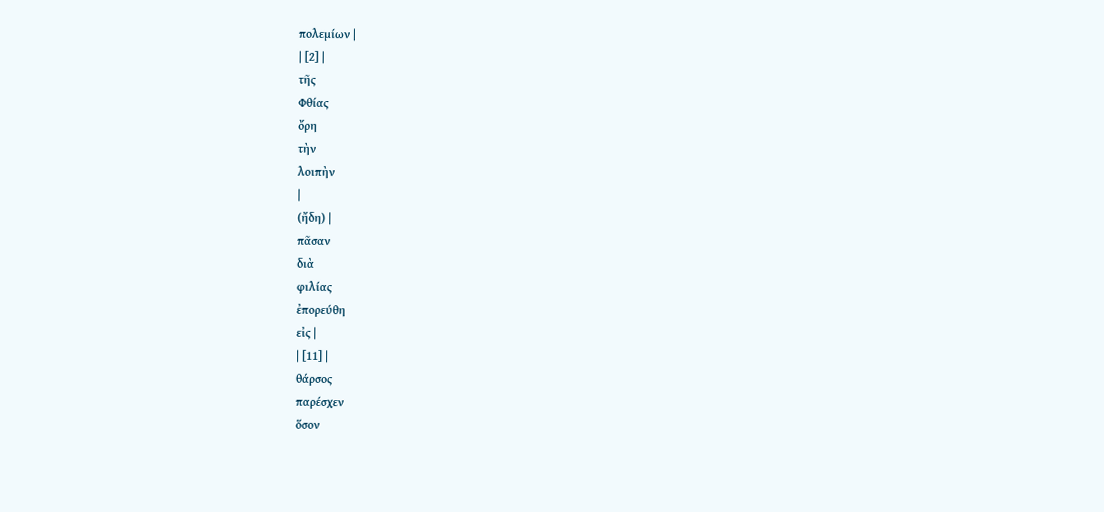πολεμίων |
| [2] |
τῆς
Φθίας
ὄρη
τὴν
λοιπὴν
|
(ἤδη) |
πᾶσαν
διὰ
φιλίας
ἐπορεύθη
εἰς |
| [11] |
θάρσος
παρέσχεν
ὅσον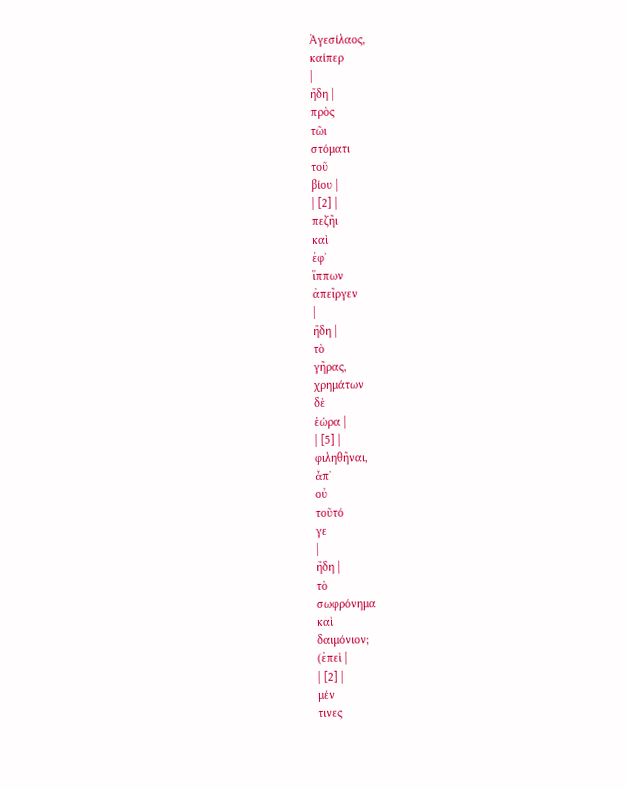Ἀγεσίλαος,
καίπερ
|
ἤδη |
πρὸς
τῶι
στόματι
τοῦ
βίου |
| [2] |
πεζῆι
καὶ
ἐφ᾽
ἵππων
ἀπεῖργεν
|
ἤδη |
τὸ
γῆρας,
χρημάτων
δὲ
ἑώρα |
| [5] |
φιληθῆναι,
ἆπ᾽
οὐ
τοῦτό
γε
|
ἤδη |
τὸ
σωφρόνημα
καὶ
δαιμόνιον;
(ἐπεὶ |
| [2] |
μέν
τινες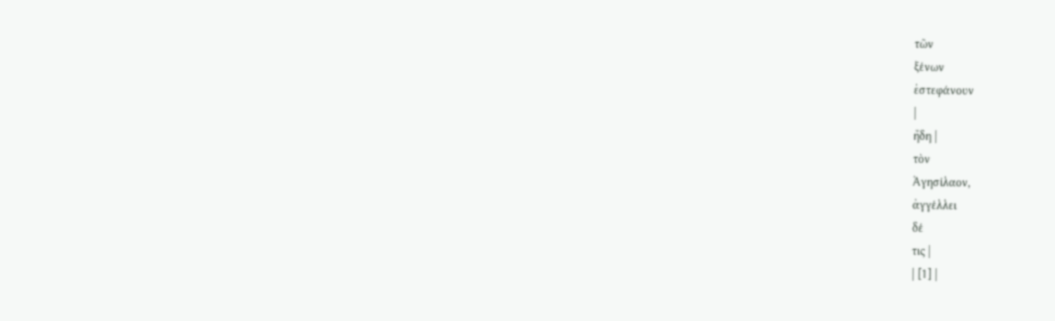τῶν
ξένων
ἐστεφάνουν
|
ἤδη |
τὸν
Ἀγησίλαον,
ἀγγέλλει
δέ
τις |
| [1] |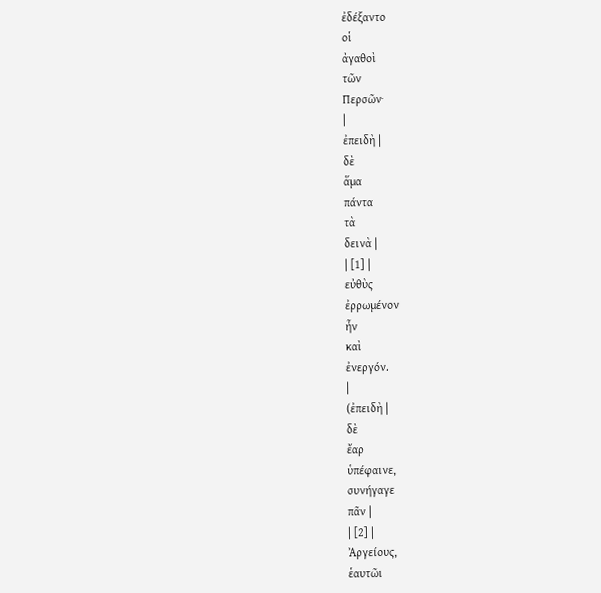ἐδέξαντο
οἱ
ἀγαθοὶ
τῶν
Περσῶν·
|
ἐπειδὴ |
δὲ
ἅμα
πάντα
τὰ
δεινὰ |
| [1] |
εὐθὺς
ἐρρωμένον
ἦν
καὶ
ἐνεργόν.
|
(ἐπειδὴ |
δὲ
ἔαρ
ὑπέφαινε,
συνήγαγε
πᾶν |
| [2] |
Ἀργείους,
ἑαυτῶι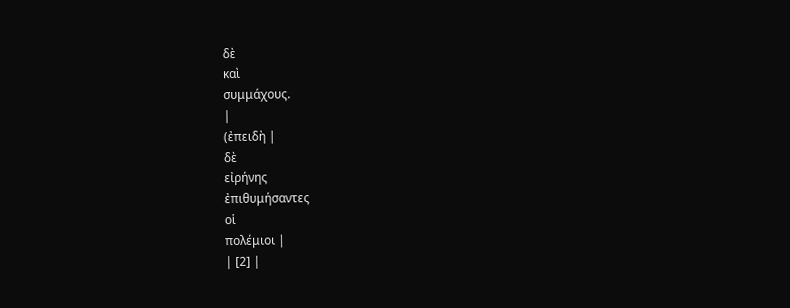δὲ
καὶ
συμμάχους.
|
(ἐπειδὴ |
δὲ
εἰρήνης
ἐπιθυμήσαντες
οἱ
πολέμιοι |
| [2] |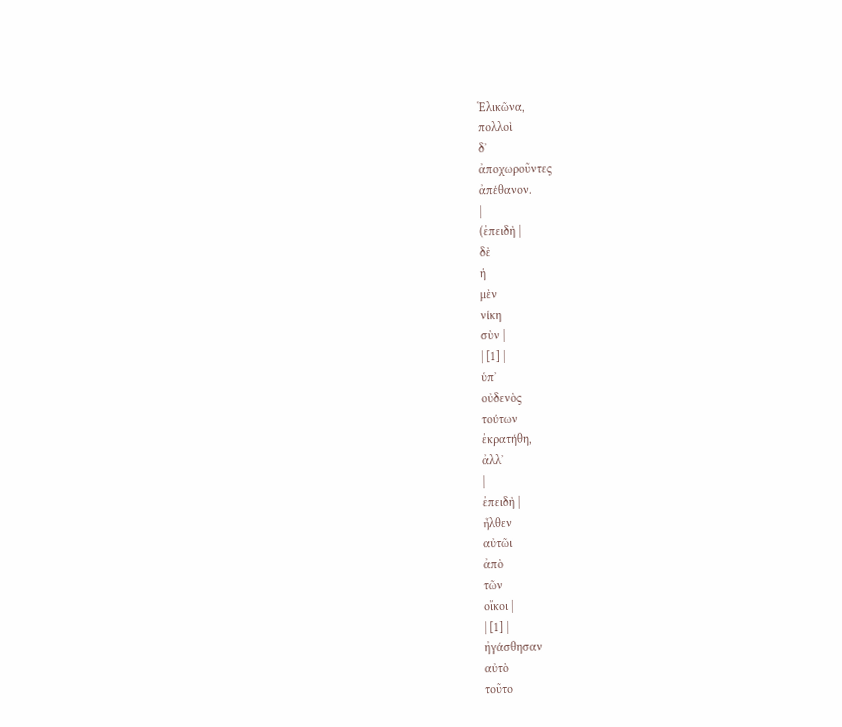Ἑλικῶνα,
πολλοὶ
δ᾽
ἀποχωροῦντες
ἀπέθανον.
|
(ἐπειδὴ |
δὲ
ἡ
μὲν
νίκη
σὺν |
| [1] |
ὑπ᾽
οὐδενὸς
τούτων
ἐκρατήθη,
ἀλλ᾽
|
ἐπειδὴ |
ἦλθεν
αὐτῶι
ἀπὸ
τῶν
οἴκοι |
| [1] |
ἠγάσθησαν
αὐτὸ
τοῦτο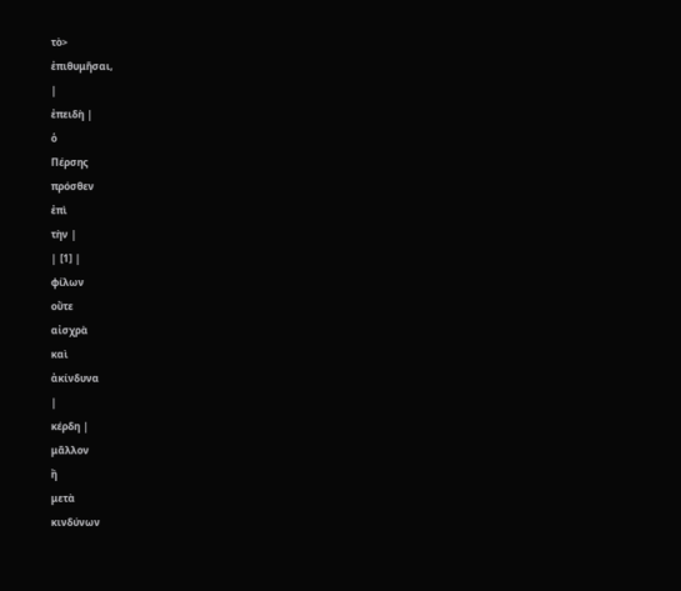τὸ>
ἐπιθυμῆσαι,
|
ἐπειδὴ |
ὁ
Πέρσης
πρόσθεν
ἐπὶ
τὴν |
| [1] |
φίλων
οὔτε
αἰσχρὰ
καὶ
ἀκίνδυνα
|
κέρδη |
μᾶλλον
ἢ
μετὰ
κινδύνων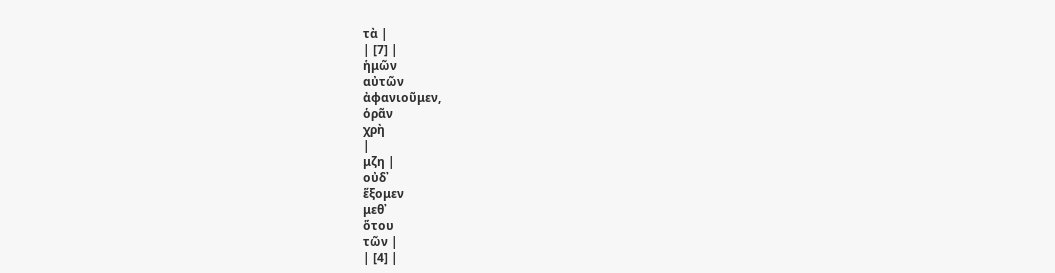τὰ |
| [7] |
ἡμῶν
αὐτῶν
ἀφανιοῦμεν,
ὁρᾶν
χρὴ
|
μζη |
οὐδ᾽
ἕξομεν
μεθ᾽
ὅτου
τῶν |
| [4] |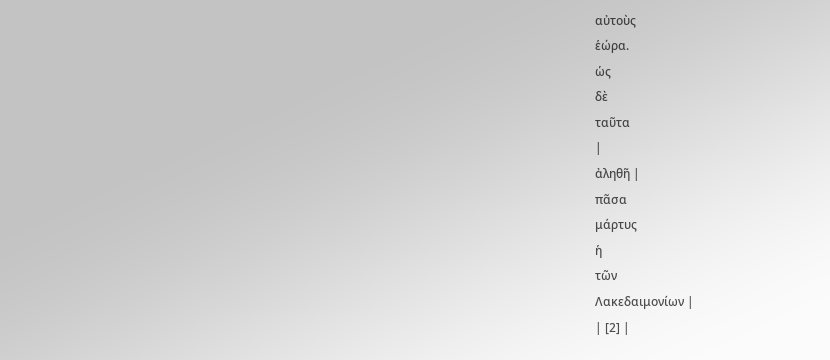αὐτοὺς
ἑώρα.
ὡς
δὲ
ταῦτα
|
ἀληθῆ |
πᾶσα
μάρτυς
ἡ
τῶν
Λακεδαιμονίων |
| [2] |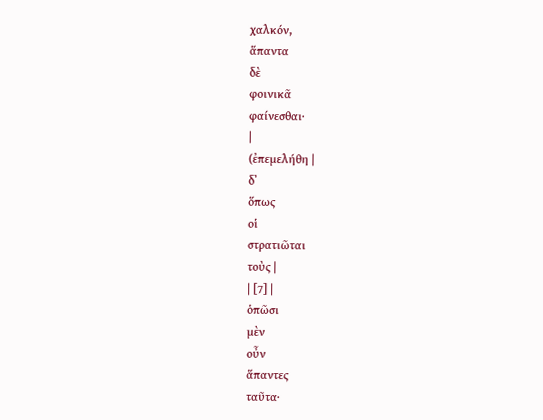χαλκόν,
ἅπαντα
δὲ
φοινικᾶ
φαίνεσθαι·
|
(ἐπεμελήθη |
δ᾽
ὅπως
οἱ
στρατιῶται
τοὺς |
| [7] |
ὁπῶσι
μὲν
οὖν
ἅπαντες
ταῦτα·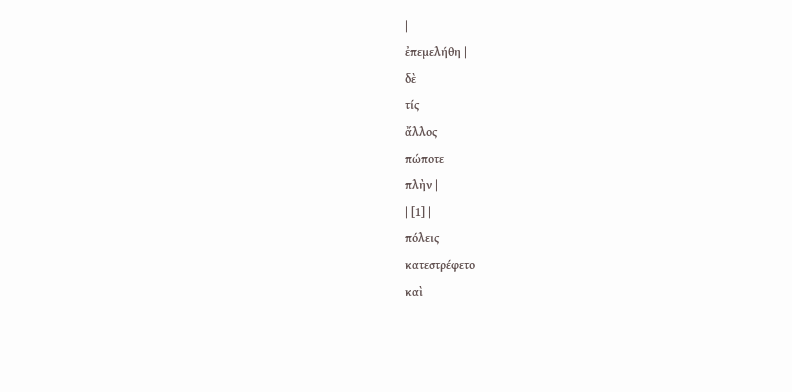|
ἐπεμελήθη |
δὲ
τίς
ἄλλος
πώποτε
πλὴν |
| [1] |
πόλεις
κατεστρέφετο
καὶ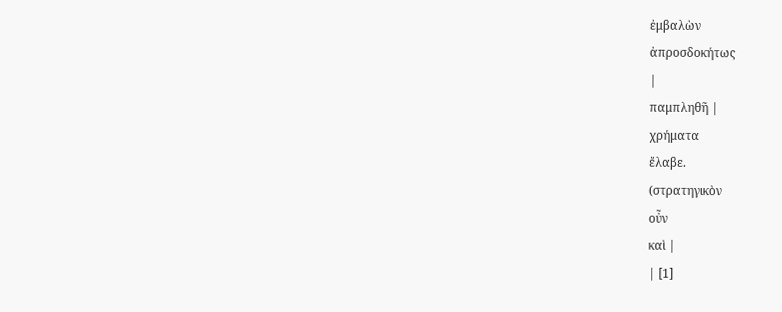ἐμβαλὼν
ἀπροσδοκήτως
|
παμπληθῆ |
χρήματα
ἔλαβε.
(στρατηγικὸν
οὖν
καὶ |
| [1]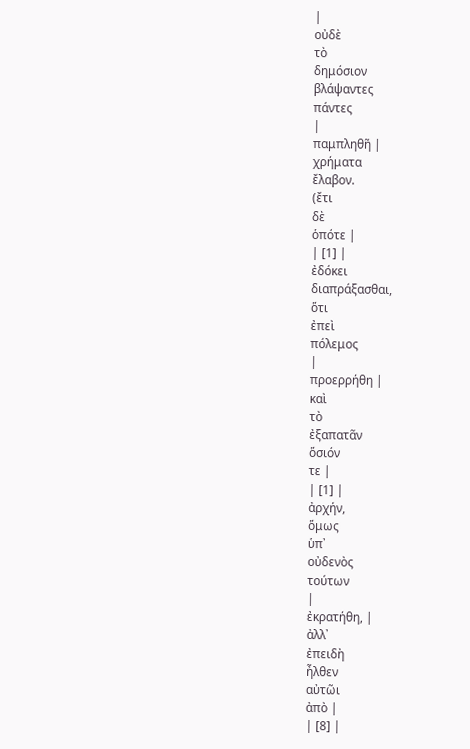|
οὐδὲ
τὸ
δημόσιον
βλάψαντες
πάντες
|
παμπληθῆ |
χρήματα
ἔλαβον.
(ἔτι
δὲ
ὁπότε |
| [1] |
ἐδόκει
διαπράξασθαι,
ὅτι
ἐπεὶ
πόλεμος
|
προερρήθη |
καὶ
τὸ
ἐξαπατᾶν
ὅσιόν
τε |
| [1] |
ἀρχήν,
ὅμως
ὑπ᾽
οὐδενὸς
τούτων
|
ἐκρατήθη, |
ἀλλ᾽
ἐπειδὴ
ἦλθεν
αὐτῶι
ἀπὸ |
| [8] |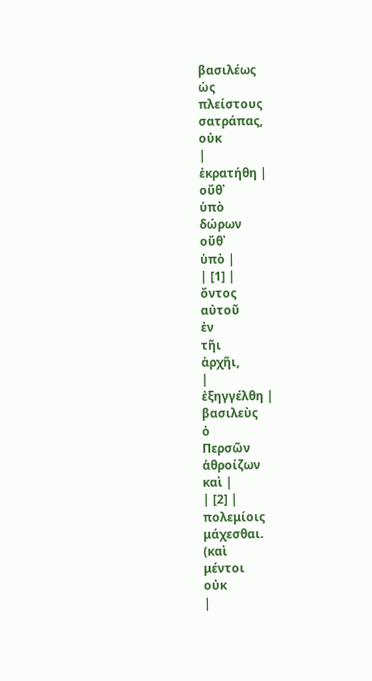βασιλέως
ὡς
πλείστους
σατράπας,
οὐκ
|
ἐκρατήθη |
οὔθ᾽
ὑπὸ
δώρων
οὔθ᾽
ὑπὸ |
| [1] |
ὄντος
αὐτοῦ
ἐν
τῆι
ἀρχῆι,
|
ἐξηγγέλθη |
βασιλεὺς
ὁ
Περσῶν
ἁθροίζων
καὶ |
| [2] |
πολεμίοις
μάχεσθαι.
(καὶ
μέντοι
οὐκ
|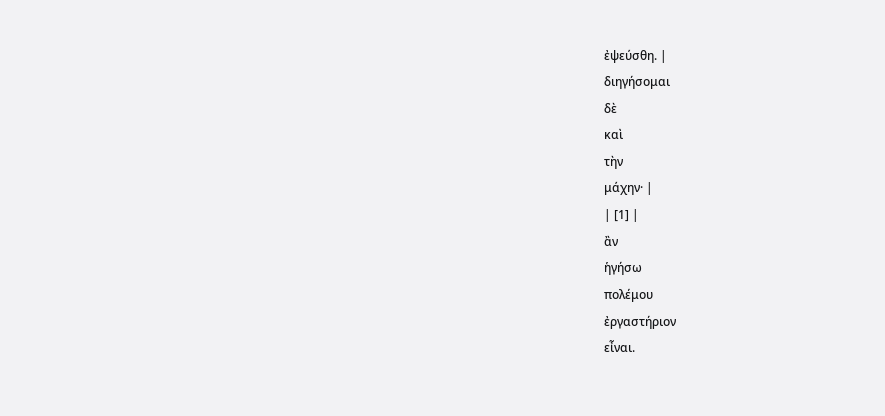ἐψεύσθη. |
διηγήσομαι
δὲ
καὶ
τὴν
μάχην· |
| [1] |
ἂν
ἡγήσω
πολέμου
ἐργαστήριον
εἶναι.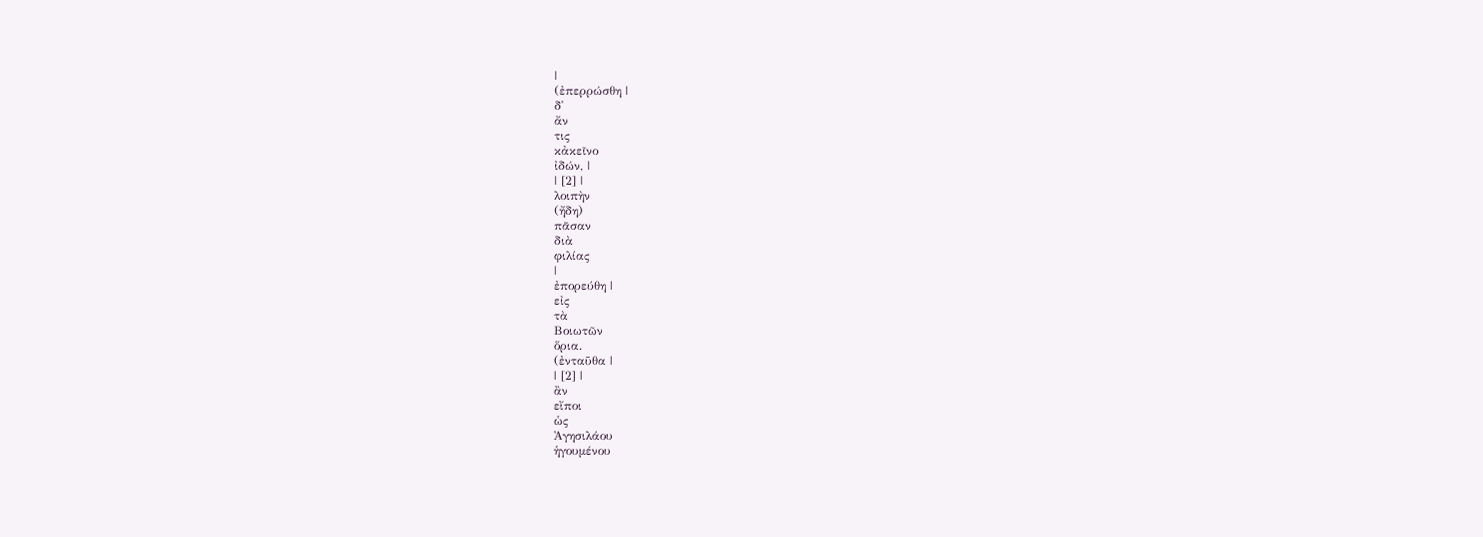|
(ἐπερρώσθη |
δ᾽
ἄν
τις
κἀκεῖνο
ἰδών, |
| [2] |
λοιπὴν
(ἤδη)
πᾶσαν
διὰ
φιλίας
|
ἐπορεύθη |
εἰς
τὰ
Βοιωτῶν
ὅρια.
(ἐνταῦθα |
| [2] |
ἂν
εἴποι
ὡς
Ἀγησιλάου
ἡγουμένου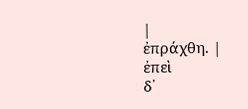|
ἐπράχθη. |
ἐπεὶ
δ᾽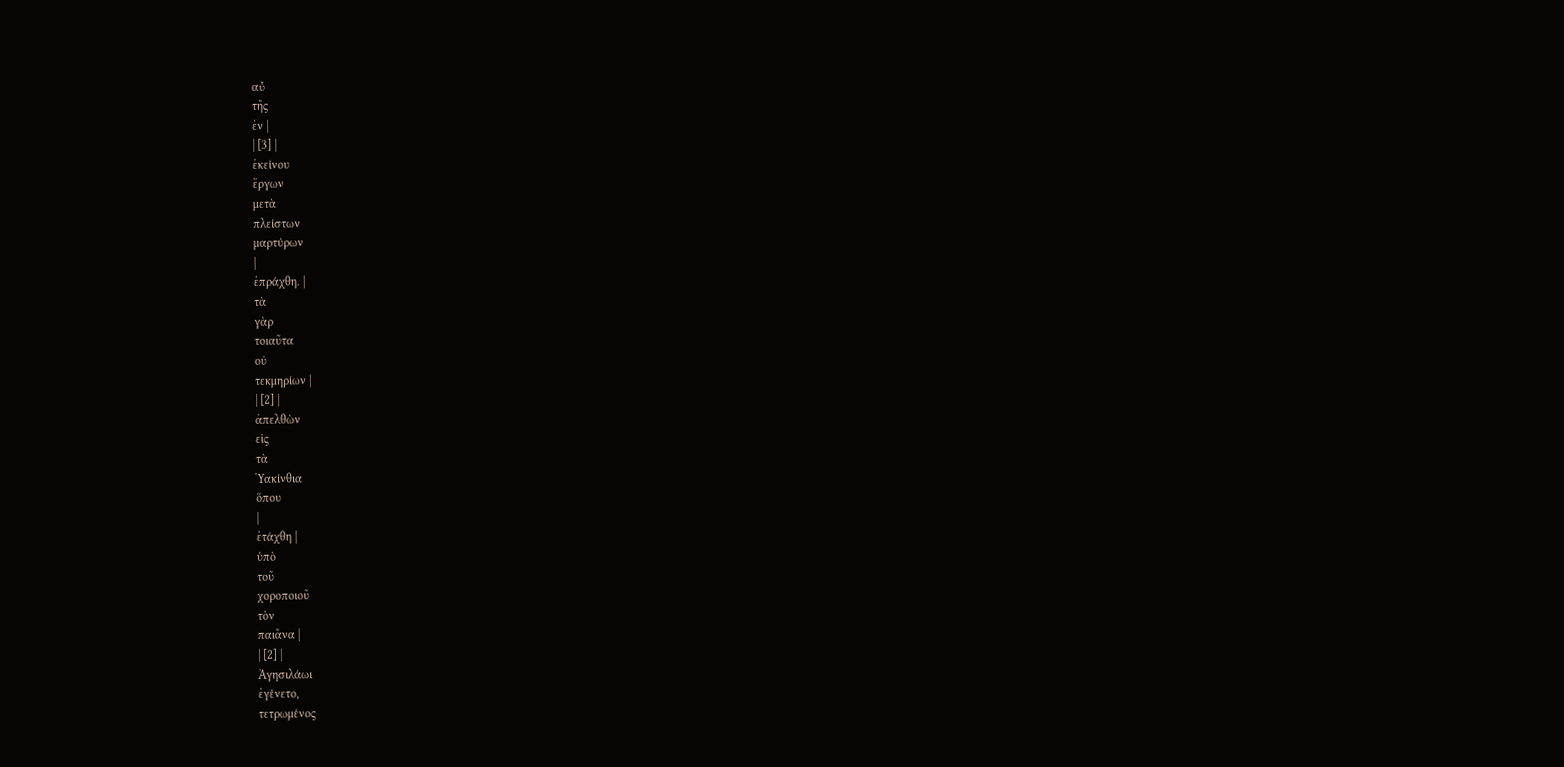αὖ
τῆς
ἐν |
| [3] |
ἐκείνου
ἔργων
μετὰ
πλείστων
μαρτύρων
|
ἐπράχθη. |
τὰ
γὰρ
τοιαῦτα
οὐ
τεκμηρίων |
| [2] |
ἀπελθὼν
εἰς
τὰ
Ὑακίνθια
ὅπου
|
ἐτάχθη |
ὑπὸ
τοῦ
χοροποιοῦ
τὸν
παιᾶνα |
| [2] |
Ἀγησιλάωι
ἐγένετο,
τετρωμένος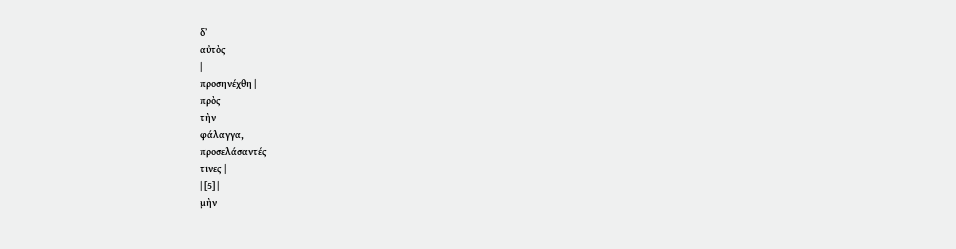δ᾽
αὐτὸς
|
προσηνέχθη |
πρὸς
τὴν
φάλαγγα,
προσελάσαντές
τινες |
| [5] |
μὴν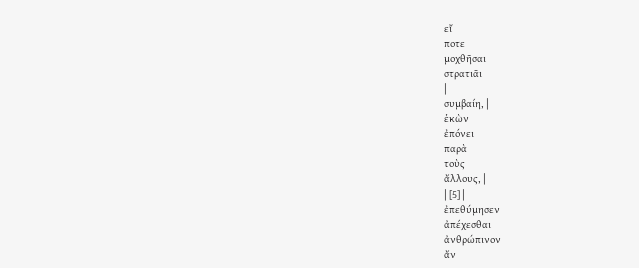εἴ
ποτε
μοχθῆσαι
στρατιᾶι
|
συμβαίη, |
ἑκὼν
ἐπόνει
παρὰ
τοὺς
ἄλλους, |
| [5] |
ἐπεθύμησεν
ἀπέχεσθαι
ἀνθρώπινον
ἄν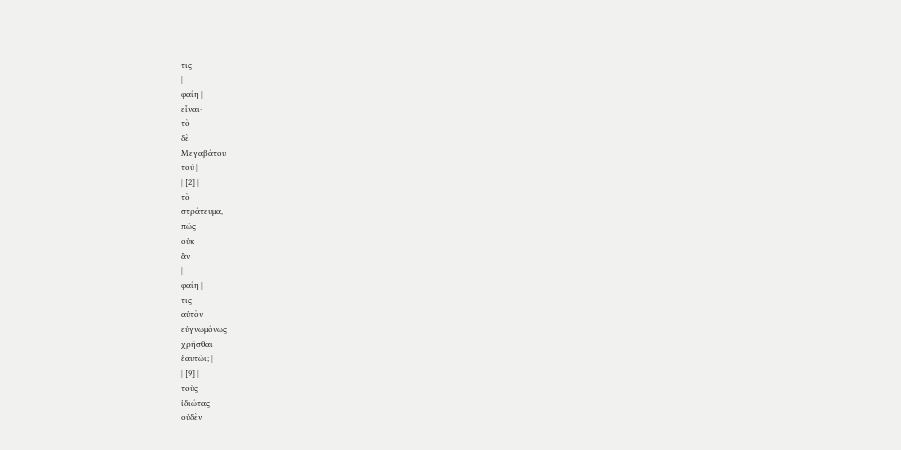τις
|
φαίη |
εἶναι·
τὸ
δὲ
Μεγαβάτου
τοῦ |
| [2] |
τὸ
στράτευμα,
πῶς
οὐκ
ἂν
|
φαίη |
τις
αὐτὸν
εὐγνωμόνως
χρῆσθαι
ἑαυτῶι; |
| [9] |
τοὺς
ἰδιώτας
οὐδὲν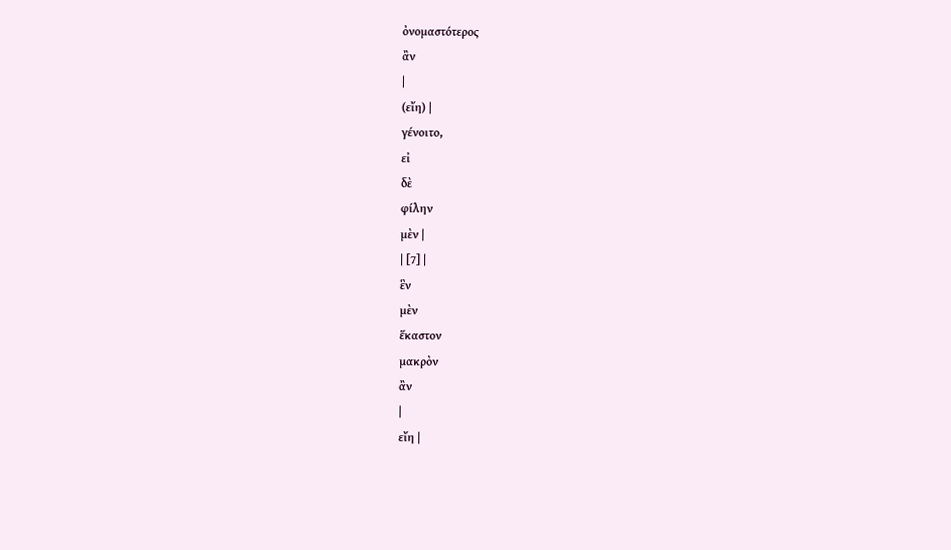ὀνομαστότερος
ἂν
|
(εἴη) |
γένοιτο,
εἰ
δὲ
φίλην
μὲν |
| [7] |
ἓν
μὲν
ἕκαστον
μακρὸν
ἂν
|
εἴη |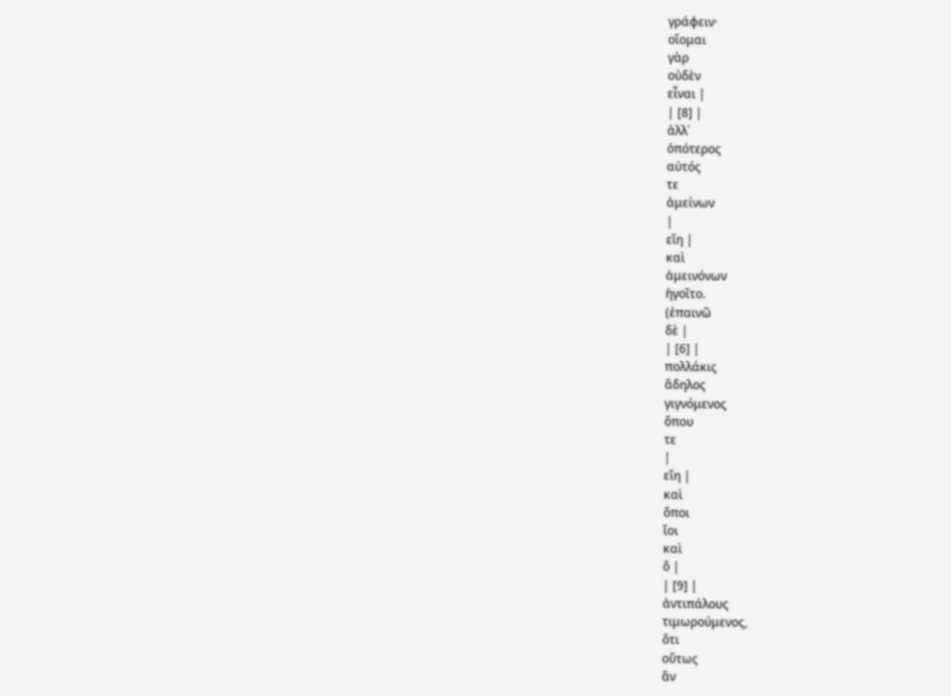γράφειν·
οἴομαι
γὰρ
οὐδὲν
εἶναι |
| [8] |
ἀλλ᾽
ὁπότερος
αὐτός
τε
ἀμείνων
|
εἴη |
καὶ
ἀμεινόνων
ἡγοῖτο.
(ἐπαινῶ
δὲ |
| [6] |
πολλάκις
ἄδηλος
γιγνόμενος
ὅπου
τε
|
εἴη |
καὶ
ὅποι
ἴοι
καὶ
ὅ |
| [9] |
ἀντιπάλους
τιμωρούμενος,
ὅτι
οὕτως
ἂν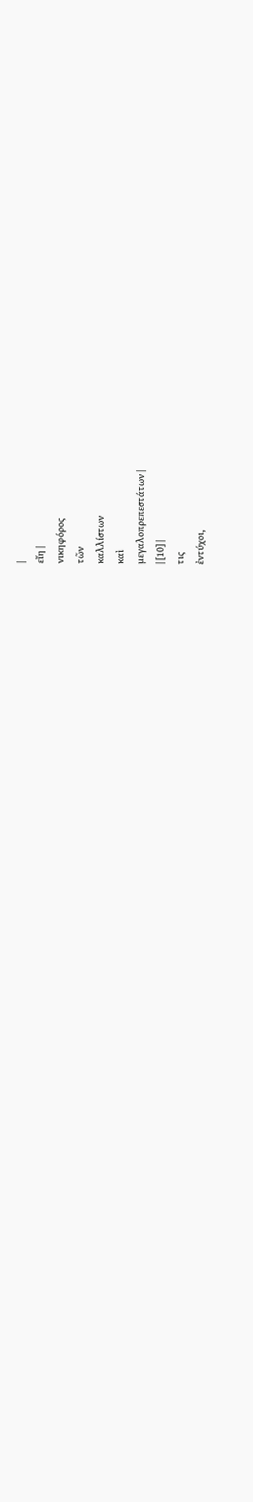|
εἴη |
νικηφόρος
τῶν
καλλίστων
καὶ
μεγαλοπρεπεστάτων |
| [10] |
τις
ἐντύχοι,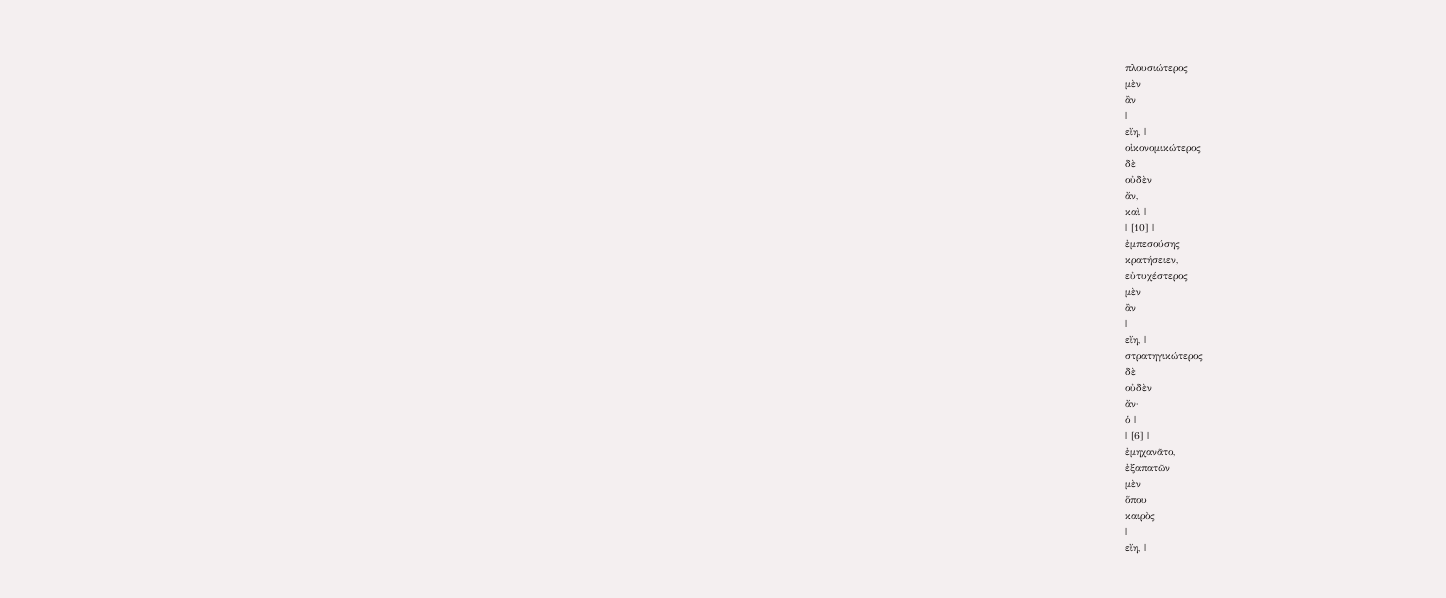πλουσιώτερος
μὲν
ἂν
|
εἴη, |
οἰκονομικώτερος
δὲ
οὐδὲν
ἄν,
καὶ |
| [10] |
ἐμπεσούσης
κρατήσειεν,
εὐτυχέστερος
μὲν
ἂν
|
εἴη, |
στρατηγικώτερος
δὲ
οὐδὲν
ἄν·
ὁ |
| [6] |
ἐμηχανᾶτο,
ἐξαπατῶν
μὲν
ὅπου
καιρὸς
|
εἴη, |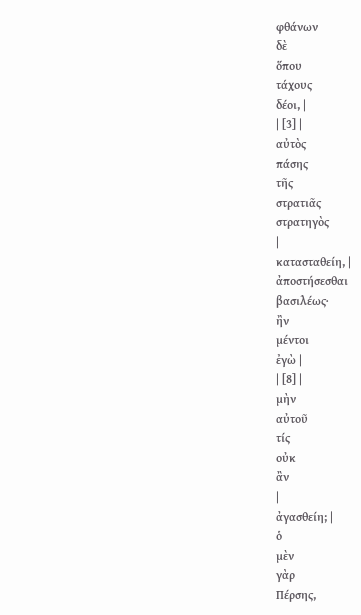φθάνων
δὲ
ὅπου
τάχους
δέοι, |
| [3] |
αὐτὸς
πάσης
τῆς
στρατιᾶς
στρατηγὸς
|
κατασταθείη, |
ἀποστήσεσθαι
βασιλέως·
ἢν
μέντοι
ἐγὼ |
| [8] |
μὴν
αὐτοῦ
τίς
οὐκ
ἂν
|
ἀγασθείη; |
ὁ
μὲν
γὰρ
Πέρσης,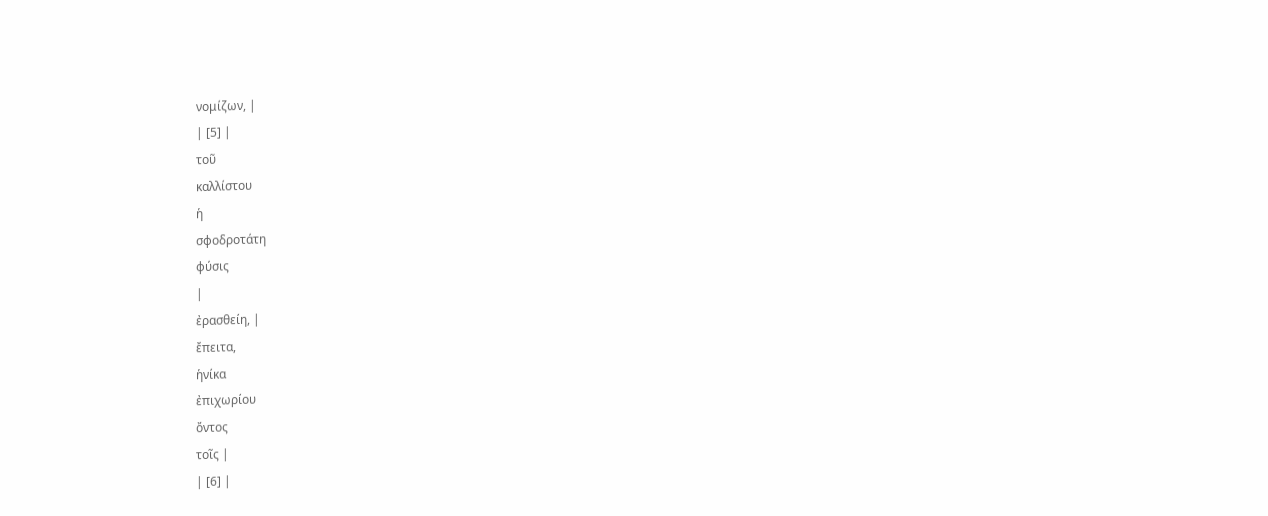νομίζων, |
| [5] |
τοῦ
καλλίστου
ἡ
σφοδροτάτη
φύσις
|
ἐρασθείη, |
ἔπειτα,
ἡνίκα
ἐπιχωρίου
ὄντος
τοῖς |
| [6] |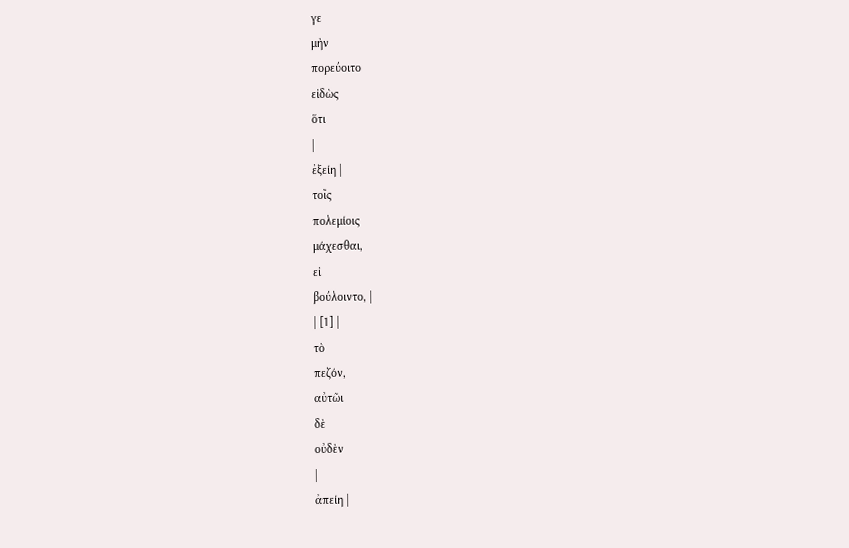γε
μὴν
πορεύοιτο
εἰδὼς
ὅτι
|
ἐξείη |
τοῖς
πολεμίοις
μάχεσθαι,
εἰ
βούλοιντο, |
| [1] |
τὸ
πεζόν,
αὐτῶι
δὲ
οὐδὲν
|
ἀπείη |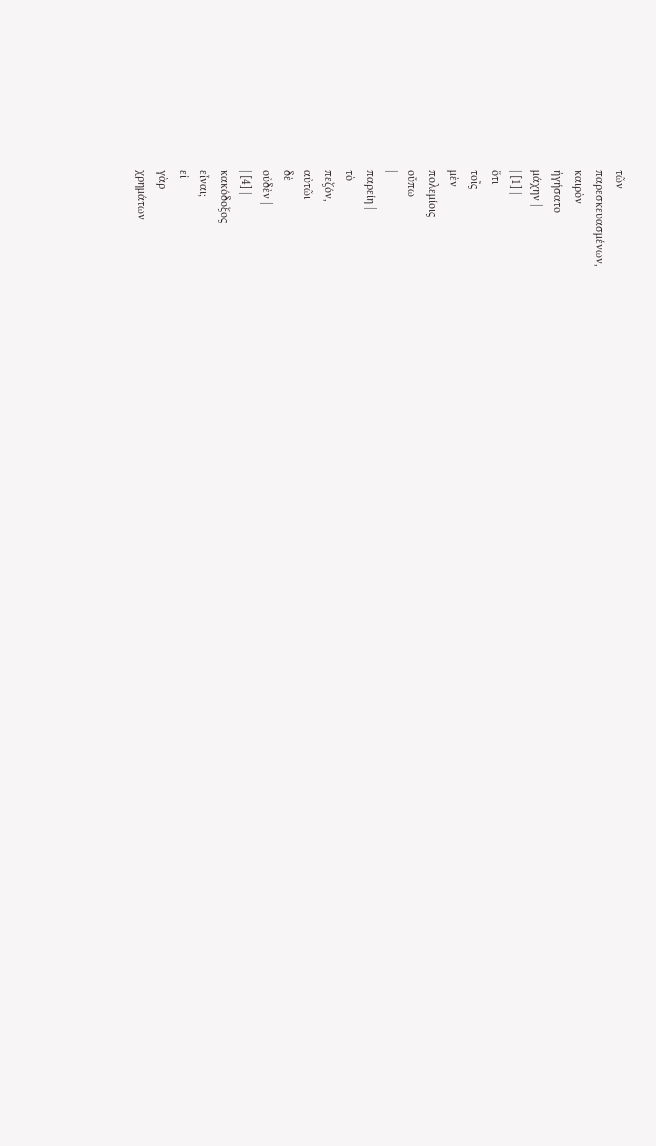τῶν
παρεσκευασμένων,
καιρὸν
ἡγήσατο
μάχην |
| [1] |
ὅτι
τοῖς
μὲν
πολεμίοις
οὔπω
|
παρείη |
τὸ
πεζόν,
αὐτῶι
δὲ
οὐδὲν |
| [4] |
κακόδοξος
εἶναι;
εἰ
γὰρ
χρημάτων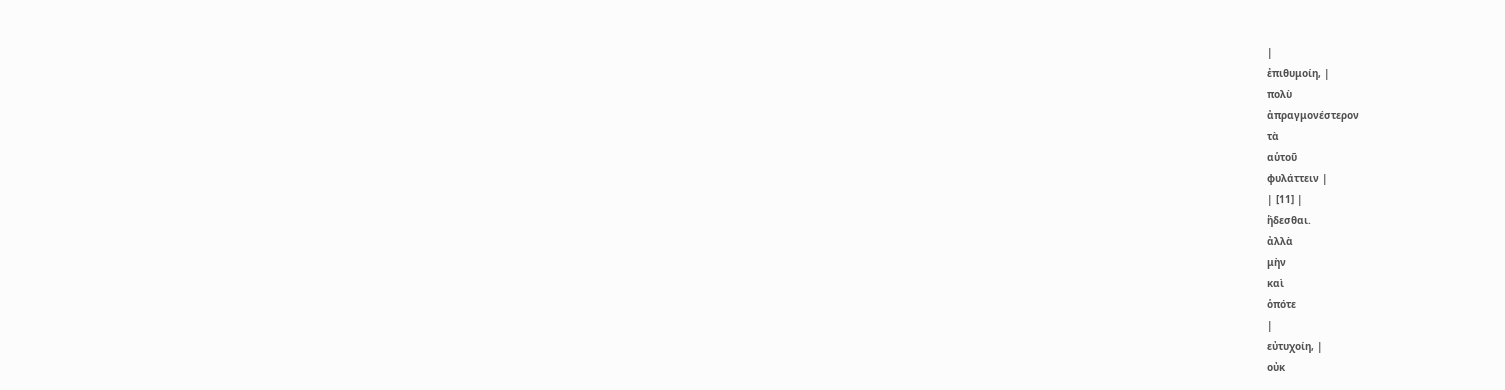|
ἐπιθυμοίη, |
πολὺ
ἀπραγμονέστερον
τὰ
αὑτοῦ
φυλάττειν |
| [11] |
ἥδεσθαι.
ἀλλὰ
μὴν
καὶ
ὁπότε
|
εὐτυχοίη, |
οὐκ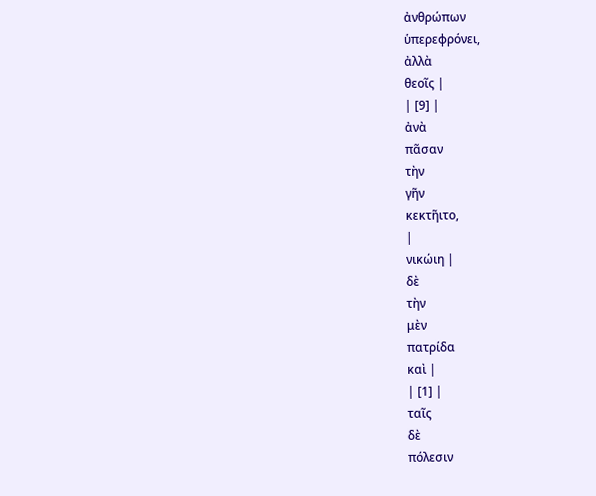ἀνθρώπων
ὑπερεφρόνει,
ἀλλὰ
θεοῖς |
| [9] |
ἀνὰ
πᾶσαν
τὴν
γῆν
κεκτῆιτο,
|
νικώιη |
δὲ
τὴν
μὲν
πατρίδα
καὶ |
| [1] |
ταῖς
δὲ
πόλεσιν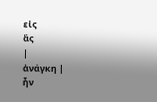εἰς
ἃς
|
ἀνάγκη |
ἦν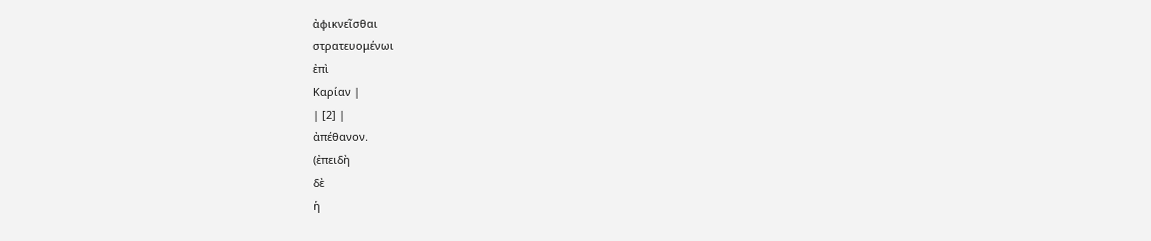ἀφικνεῖσθαι
στρατευομένωι
ἐπὶ
Καρίαν |
| [2] |
ἀπέθανον.
(ἐπειδὴ
δὲ
ἡ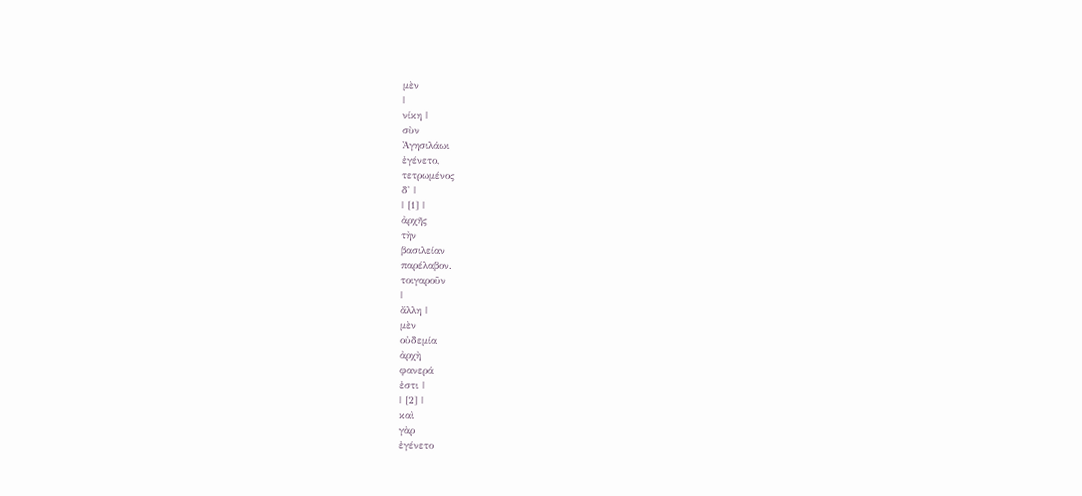μὲν
|
νίκη |
σὺν
Ἀγησιλάωι
ἐγένετο,
τετρωμένος
δ᾽ |
| [1] |
ἀρχῆς
τὴν
βασιλείαν
παρέλαβον.
τοιγαροῦν
|
ἄλλη |
μὲν
οὐδεμία
ἀρχὴ
φανερά
ἐστι |
| [2] |
καὶ
γὰρ
ἐγένετο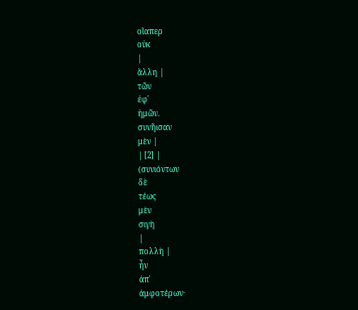οἵαπερ
οὐκ
|
ἄλλη |
τῶν
ἐφ᾽
ἡμῶν.
συνῆισαν
μὲν |
| [2] |
(συνιόντων
δὲ
τέως
μὲν
σιγὴ
|
πολλὴ |
ἦν
ἀπ᾽
ἀμφοτέρων·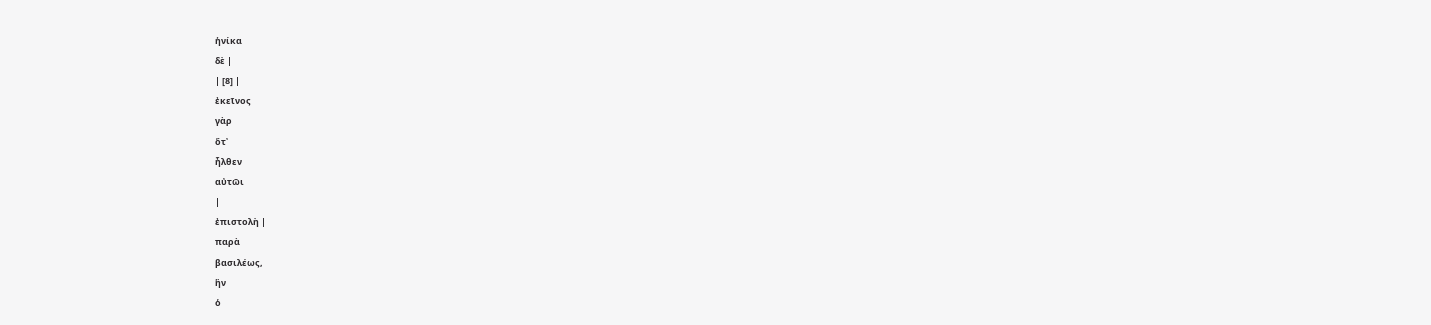ἡνίκα
δὲ |
| [8] |
ἐκεῖνος
γὰρ
ὅτ᾽
ἦλθεν
αὐτῶι
|
ἐπιστολὴ |
παρὰ
βασιλέως,
ἣν
ὁ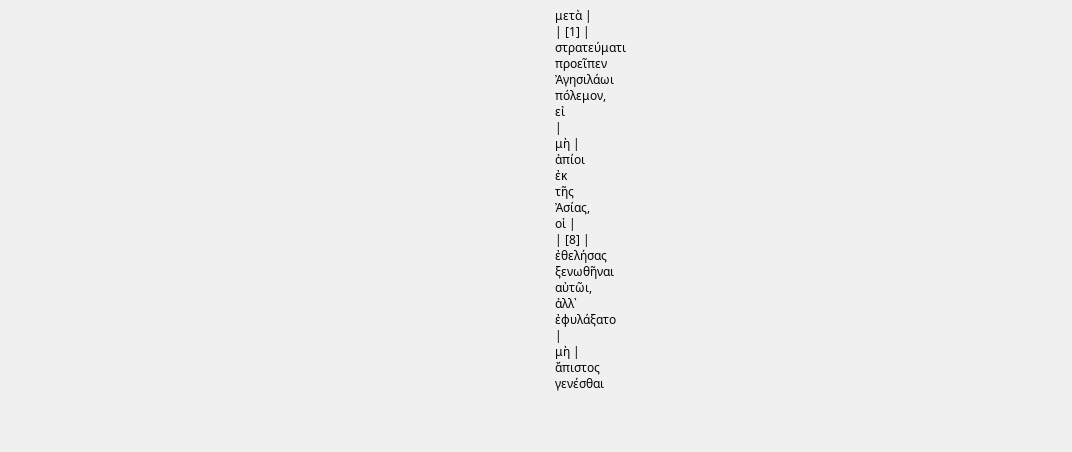μετὰ |
| [1] |
στρατεύματι
προεῖπεν
Ἀγησιλάωι
πόλεμον,
εἰ
|
μὴ |
ἀπίοι
ἐκ
τῆς
Ἀσίας,
οἱ |
| [8] |
ἐθελήσας
ξενωθῆναι
αὐτῶι,
ἀλλ᾽
ἐφυλάξατο
|
μὴ |
ἄπιστος
γενέσθαι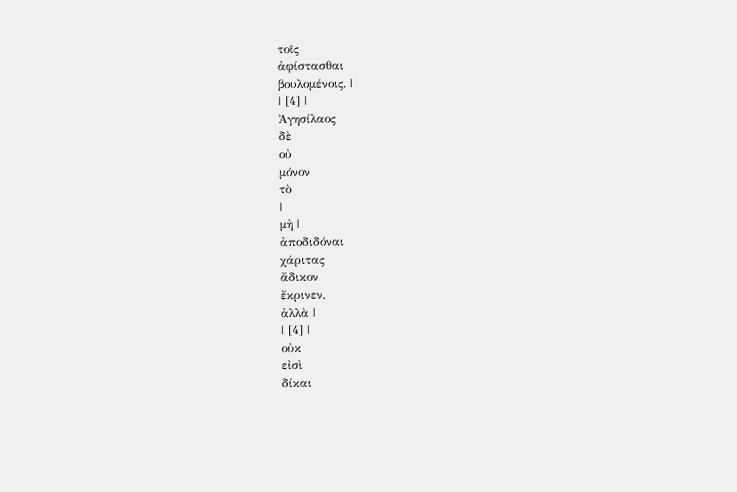τοῖς
ἀφίστασθαι
βουλομένοις. |
| [4] |
Ἀγησίλαος
δὲ
οὐ
μόνον
τὸ
|
μὴ |
ἀποδιδόναι
χάριτας
ἄδικον
ἔκρινεν,
ἀλλὰ |
| [4] |
οὐκ
εἰσὶ
δίκαι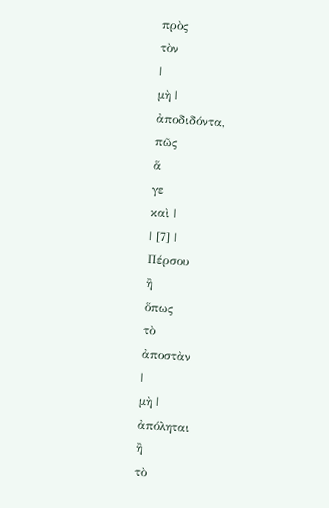πρὸς
τὸν
|
μὴ |
ἀποδιδόντα,
πῶς
ἅ
γε
καὶ |
| [7] |
Πέρσου
ἢ
ὅπως
τὸ
ἀποστὰν
|
μὴ |
ἀπόληται
ἢ
τὸ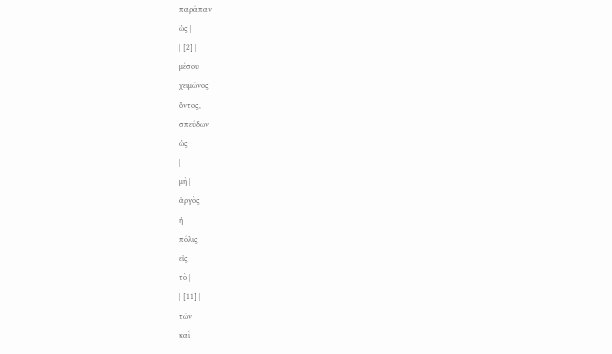παράπαν
ὡς |
| [2] |
μέσου
χειμῶνος
ὄντος,
σπεύδων
ὡς
|
μὴ |
ἀργὸς
ἡ
πόλις
εἰς
τὸ |
| [11] |
τῶν
καὶ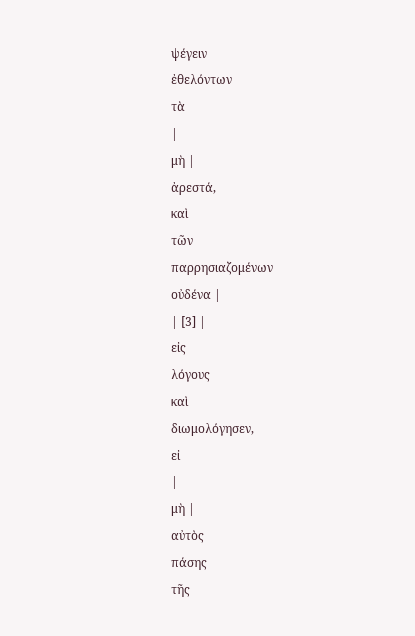ψέγειν
ἐθελόντων
τὰ
|
μὴ |
ἀρεστά,
καὶ
τῶν
παρρησιαζομένων
οὐδένα |
| [3] |
εἰς
λόγους
καὶ
διωμολόγησεν,
εἰ
|
μὴ |
αὐτὸς
πάσης
τῆς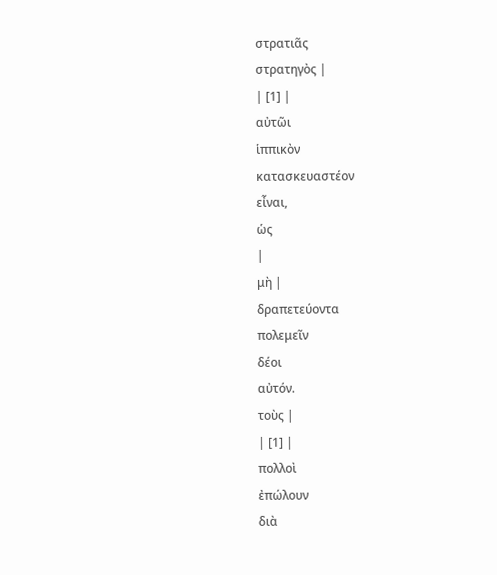στρατιᾶς
στρατηγὸς |
| [1] |
αὐτῶι
ἱππικὸν
κατασκευαστέον
εἶναι,
ὡς
|
μὴ |
δραπετεύοντα
πολεμεῖν
δέοι
αὐτόν.
τοὺς |
| [1] |
πολλοὶ
ἐπώλουν
διὰ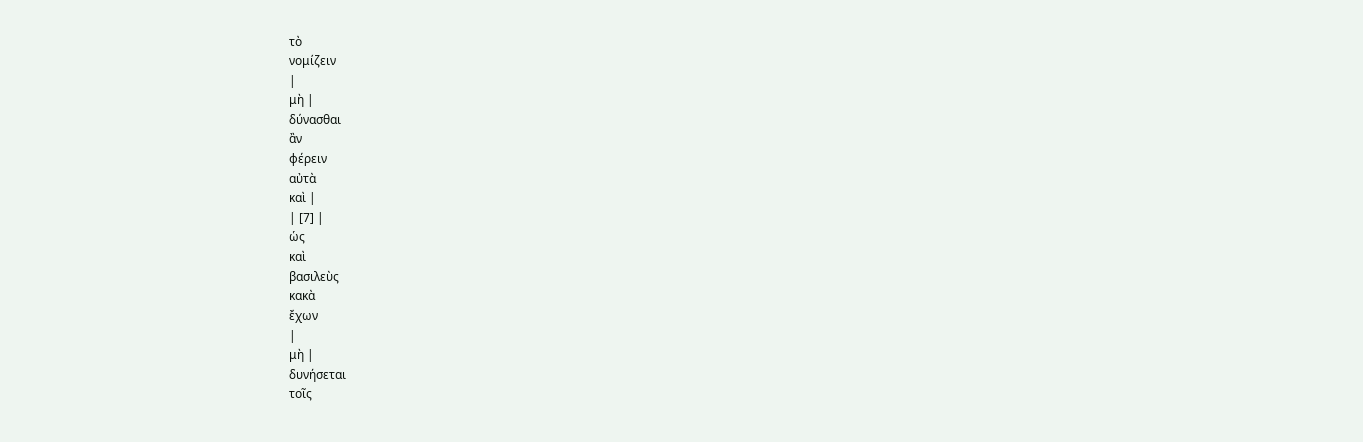τὸ
νομίζειν
|
μὴ |
δύνασθαι
ἂν
φέρειν
αὐτὰ
καὶ |
| [7] |
ὡς
καὶ
βασιλεὺς
κακὰ
ἔχων
|
μὴ |
δυνήσεται
τοῖς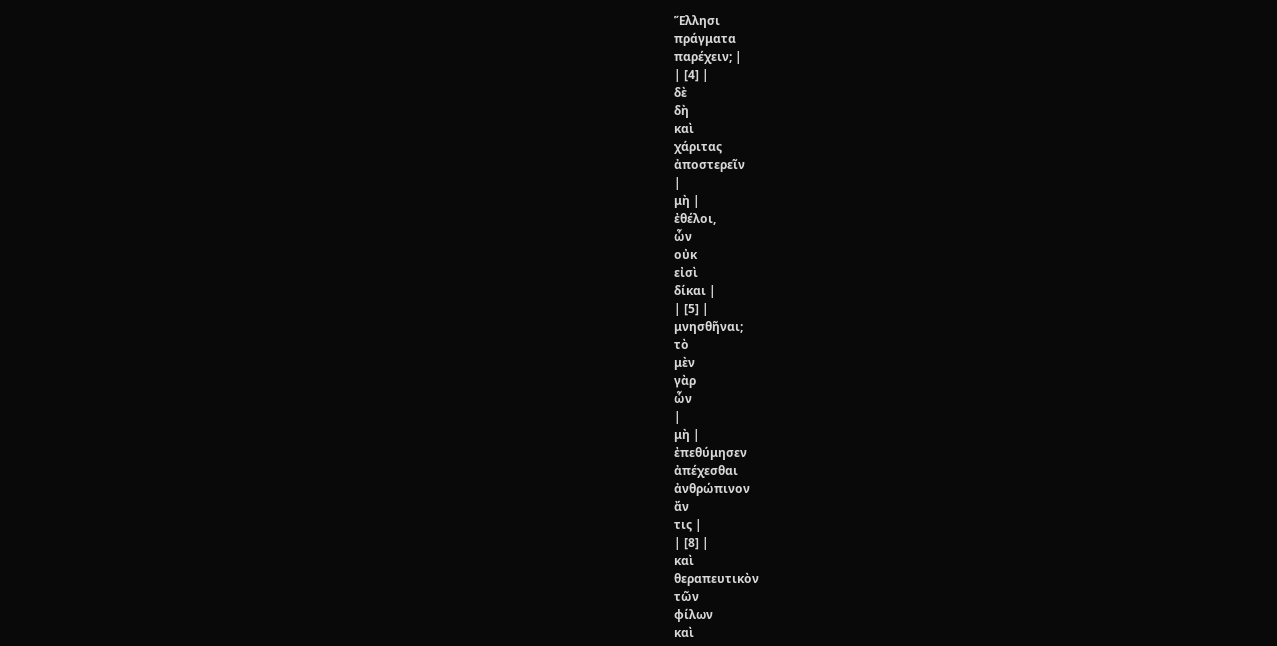Ἕλλησι
πράγματα
παρέχειν; |
| [4] |
δὲ
δὴ
καὶ
χάριτας
ἀποστερεῖν
|
μὴ |
ἐθέλοι,
ὧν
οὐκ
εἰσὶ
δίκαι |
| [5] |
μνησθῆναι;
τὸ
μὲν
γὰρ
ὧν
|
μὴ |
ἐπεθύμησεν
ἀπέχεσθαι
ἀνθρώπινον
ἄν
τις |
| [8] |
καὶ
θεραπευτικὸν
τῶν
φίλων
καὶ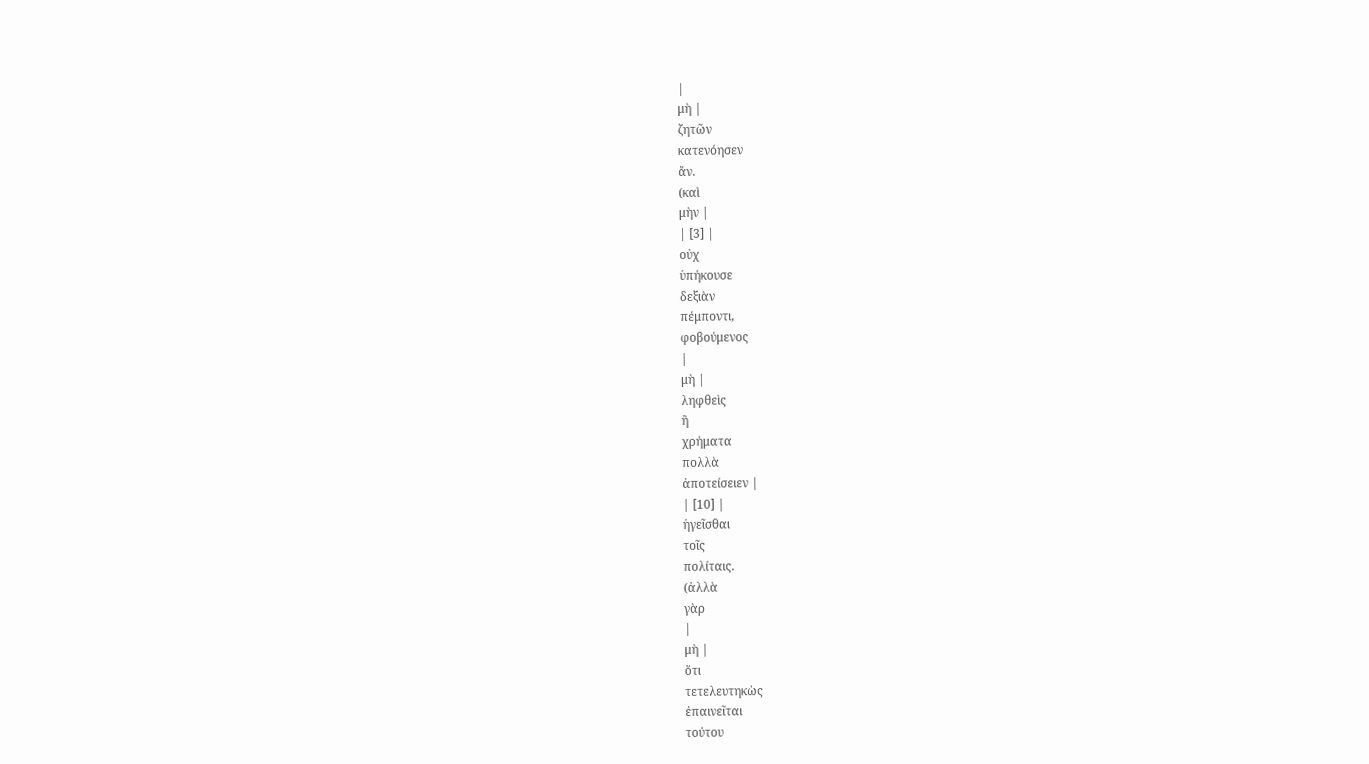|
μὴ |
ζητῶν
κατενόησεν
ἄν.
(καὶ
μὴν |
| [3] |
οὐχ
ὑπήκουσε
δεξιὰν
πέμποντι,
φοβούμενος
|
μὴ |
ληφθεὶς
ἢ
χρήματα
πολλὰ
ἀποτείσειεν |
| [10] |
ἡγεῖσθαι
τοῖς
πολίταις.
(ἀλλὰ
γὰρ
|
μὴ |
ὅτι
τετελευτηκὼς
ἐπαινεῖται
τούτου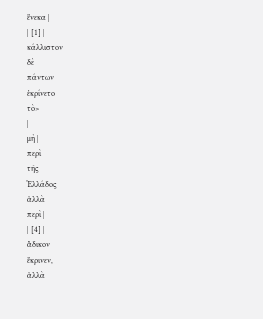ἕνεκα |
| [1] |
κάλλιστον
δὲ
πάντων
ἐκρίνετο
τὸ>
|
μὴ |
περὶ
τῆς
Ἑλλάδος
ἀλλὰ
περὶ |
| [4] |
ἄδικον
ἔκρινεν,
ἀλλὰ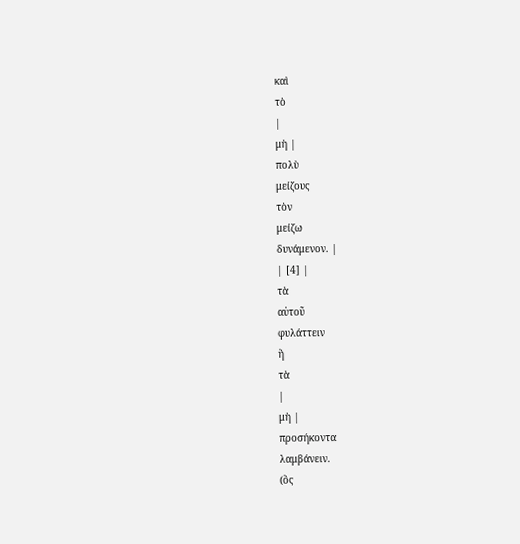καὶ
τὸ
|
μὴ |
πολὺ
μείζους
τὸν
μείζω
δυνάμενον. |
| [4] |
τὰ
αὑτοῦ
φυλάττειν
ἢ
τὰ
|
μὴ |
προσήκοντα
λαμβάνειν.
(ὃς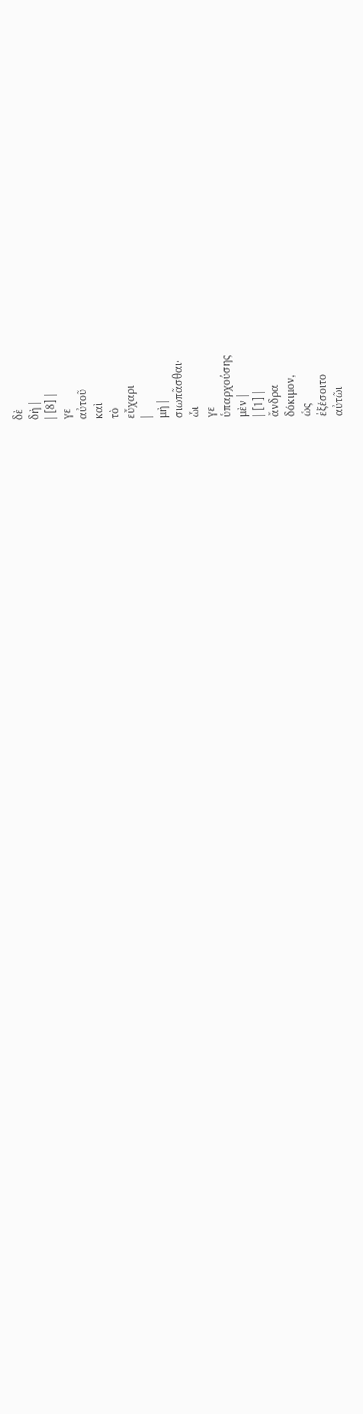δὲ
δὴ |
| [8] |
γε
αὐτοῦ
καὶ
τὸ
εὔχαρι
|
μὴ |
σιωπᾶσθαι·
ὧι
γε
ὑπαρχούσης
μὲν |
| [1] |
ἄνδρα
δόκιμον,
ὡς
ἐξέσοιτο
αὐτῶι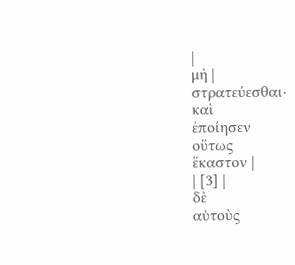|
μὴ |
στρατεύεσθαι·
καὶ
ἐποίησεν
οὕτως
ἕκαστον |
| [3] |
δὲ
αὑτοὺς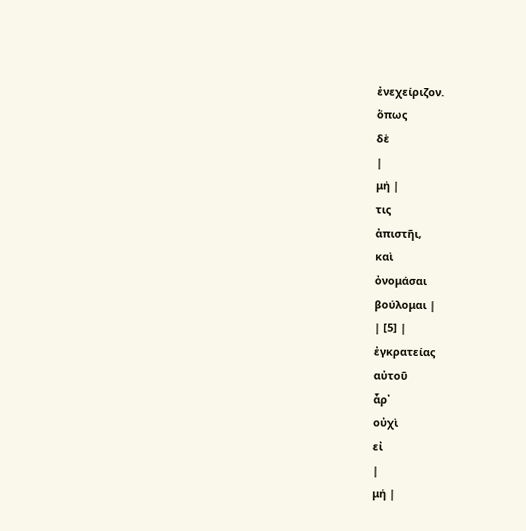ἐνεχείριζον.
ὅπως
δὲ
|
μή |
τις
ἀπιστῆι,
καὶ
ὀνομάσαι
βούλομαι |
| [5] |
ἐγκρατείας
αὐτοῦ
ἆρ᾽
οὐχὶ
εἰ
|
μή |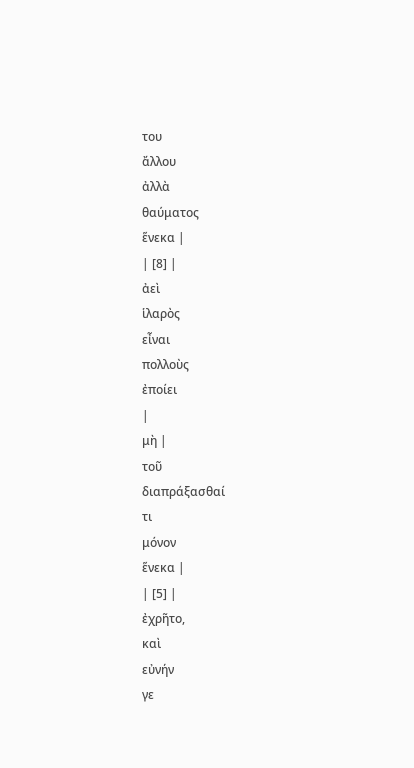του
ἄλλου
ἀλλὰ
θαύματος
ἕνεκα |
| [8] |
ἀεὶ
ἱλαρὸς
εἶναι
πολλοὺς
ἐποίει
|
μὴ |
τοῦ
διαπράξασθαί
τι
μόνον
ἕνεκα |
| [5] |
ἐχρῆτο,
καὶ
εὐνήν
γε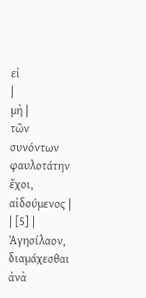εἰ
|
μὴ |
τῶν
συνόντων
φαυλοτάτην
ἔχοι,
αἰδούμενος |
| [5] |
Ἀγησίλαον,
διαμάχεσθαι
ἀνὰ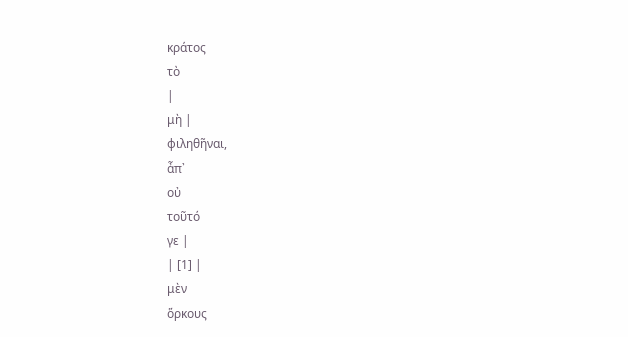κράτος
τὸ
|
μὴ |
φιληθῆναι,
ἆπ᾽
οὐ
τοῦτό
γε |
| [1] |
μὲν
ὅρκους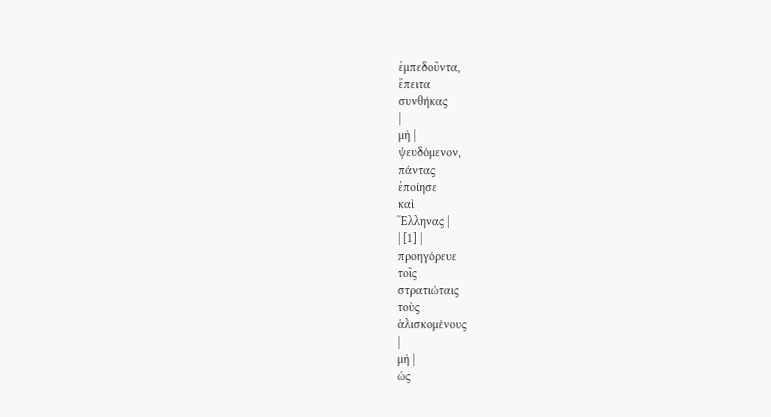ἐμπεδοῦντα,
ἔπειτα
συνθήκας
|
μὴ |
ψευδόμενον,
πάντας
ἐποίησε
καὶ
Ἕλληνας |
| [1] |
προηγόρευε
τοῖς
στρατιώταις
τοὺς
ἁλισκομένους
|
μὴ |
ὡς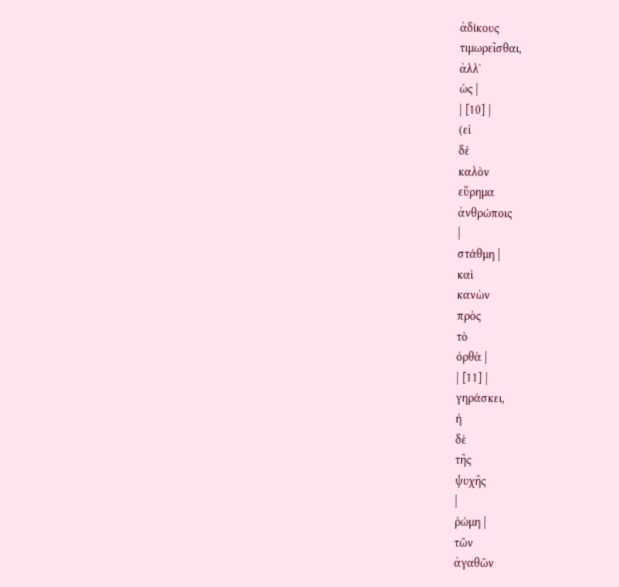ἀδίκους
τιμωρεῖσθαι,
ἀλλ᾽
ὡς |
| [10] |
(εἰ
δὲ
καλὸν
εὕρημα
ἀνθρώποις
|
στάθμη |
καὶ
κανὼν
πρὸς
τὸ
ὀρθὰ |
| [11] |
γηράσκει,
ἡ
δὲ
τῆς
ψυχῆς
|
ῥώμη |
τῶν
ἀγαθῶν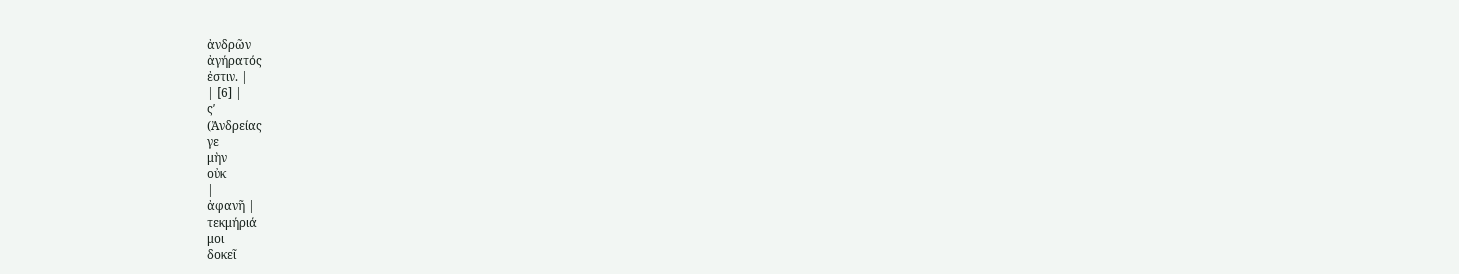ἀνδρῶν
ἀγήρατός
ἐστιν. |
| [6] |
ςʹ
(Ἀνδρείας
γε
μὴν
οὐκ
|
ἀφανῆ |
τεκμήριά
μοι
δοκεῖ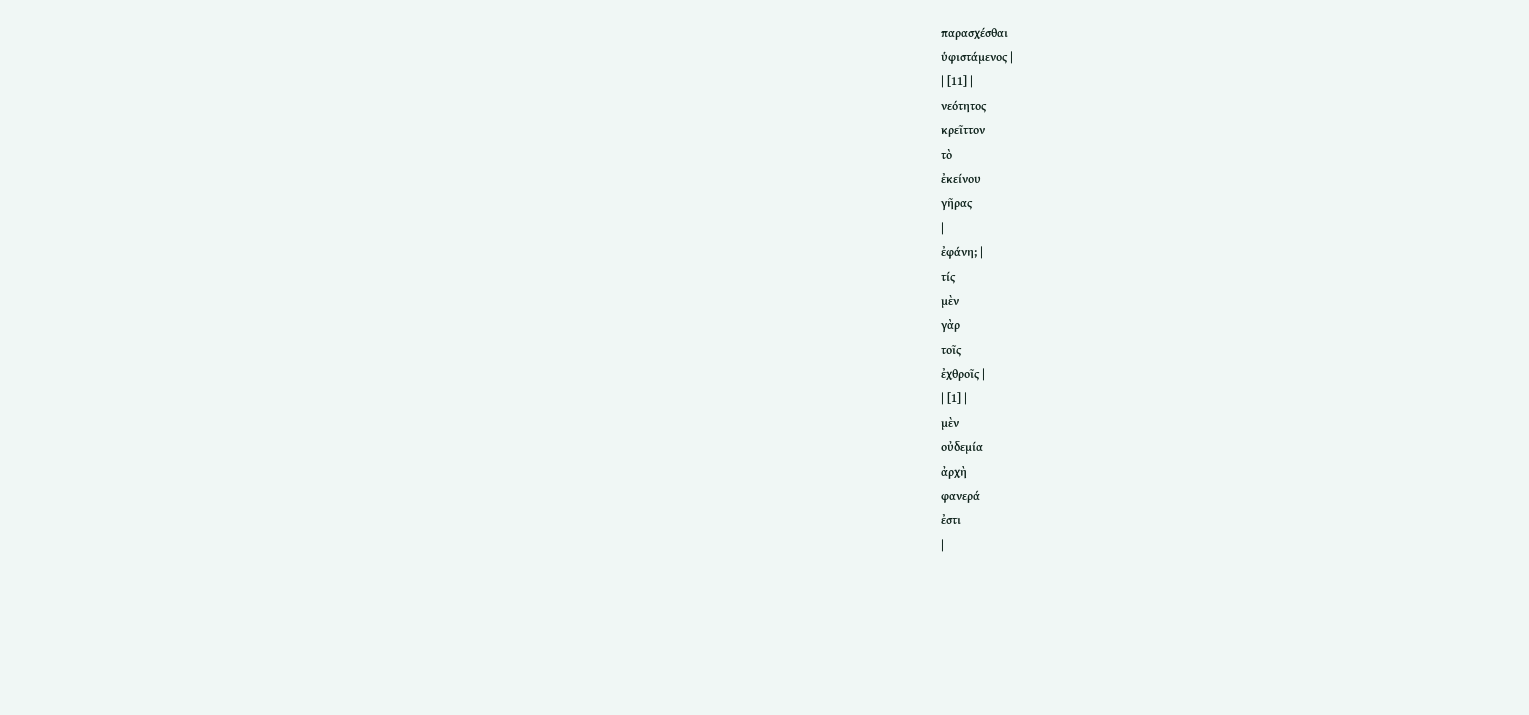παρασχέσθαι
ὑφιστάμενος |
| [11] |
νεότητος
κρεῖττον
τὸ
ἐκείνου
γῆρας
|
ἐφάνη; |
τίς
μὲν
γὰρ
τοῖς
ἐχθροῖς |
| [1] |
μὲν
οὐδεμία
ἀρχὴ
φανερά
ἐστι
|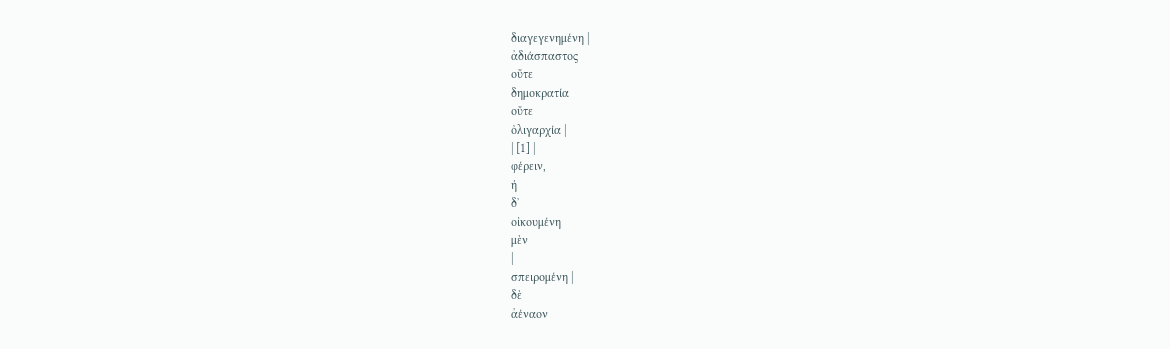διαγεγενημένη |
ἀδιάσπαστος
οὔτε
δημοκρατία
οὔτε
ὀλιγαρχία |
| [1] |
φέρειν,
ἡ
δ᾽
οἰκουμένη
μὲν
|
σπειρομένη |
δὲ
ἀέναον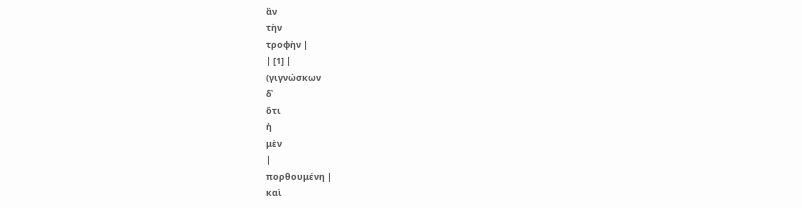ἂν
τὴν
τροφὴν |
| [1] |
(γιγνώσκων
δ᾽
ὅτι
ἡ
μὲν
|
πορθουμένη |
καὶ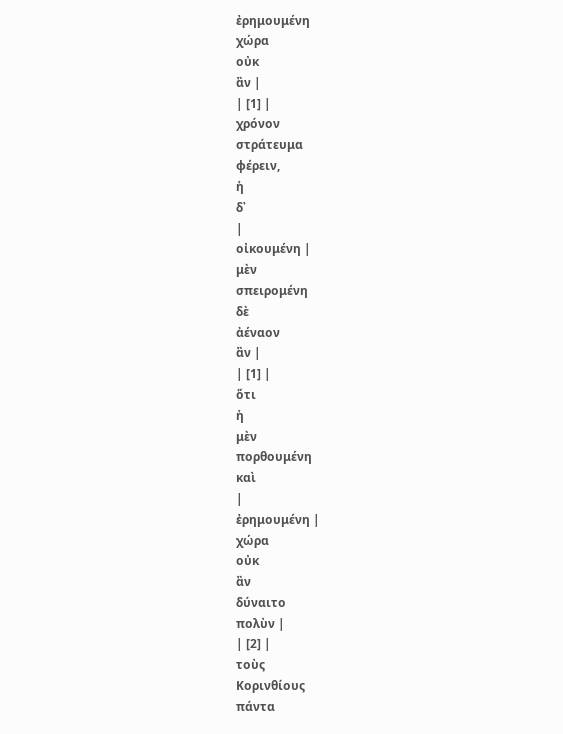ἐρημουμένη
χώρα
οὐκ
ἂν |
| [1] |
χρόνον
στράτευμα
φέρειν,
ἡ
δ᾽
|
οἰκουμένη |
μὲν
σπειρομένη
δὲ
ἀέναον
ἂν |
| [1] |
ὅτι
ἡ
μὲν
πορθουμένη
καὶ
|
ἐρημουμένη |
χώρα
οὐκ
ἂν
δύναιτο
πολὺν |
| [2] |
τοὺς
Κορινθίους
πάντα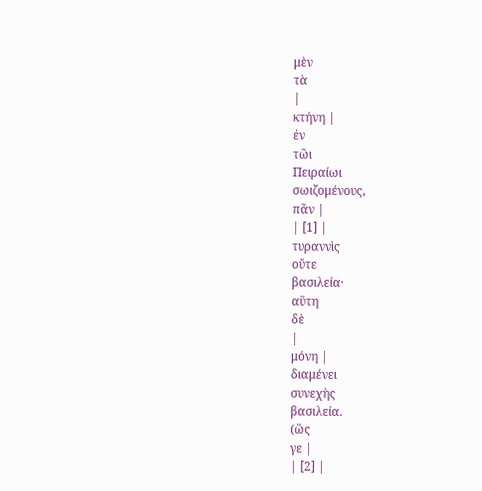μὲν
τὰ
|
κτήνη |
ἐν
τῶι
Πειραίωι
σωιζομένους,
πᾶν |
| [1] |
τυραννὶς
οὔτε
βασιλεία·
αὕτη
δὲ
|
μόνη |
διαμένει
συνεχὴς
βασιλεία.
(ὥς
γε |
| [2] |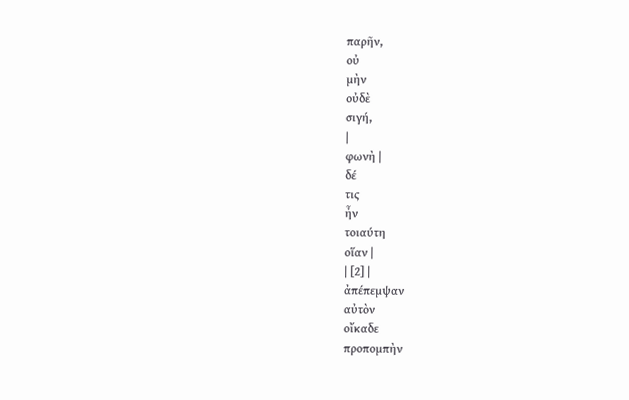παρῆν,
οὐ
μὴν
οὐδὲ
σιγή,
|
φωνὴ |
δέ
τις
ἦν
τοιαύτη
οἵαν |
| [2] |
ἀπέπεμψαν
αὐτὸν
οἴκαδε
προπομπὴν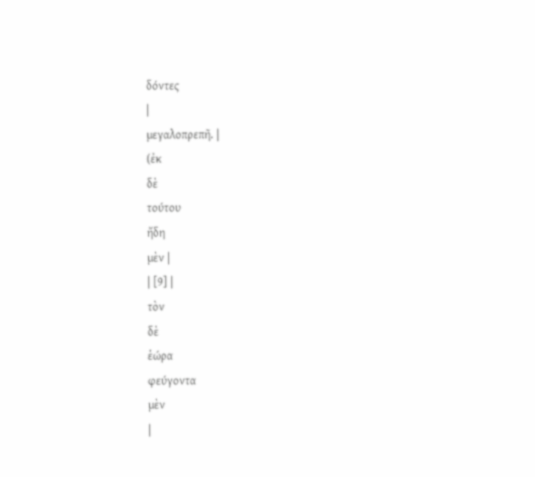δόντες
|
μεγαλοπρεπῆ. |
(ἐκ
δὲ
τούτου
ἤδη
μὲν |
| [9] |
τὸν
δὲ
ἑώρα
φεύγοντα
μὲν
|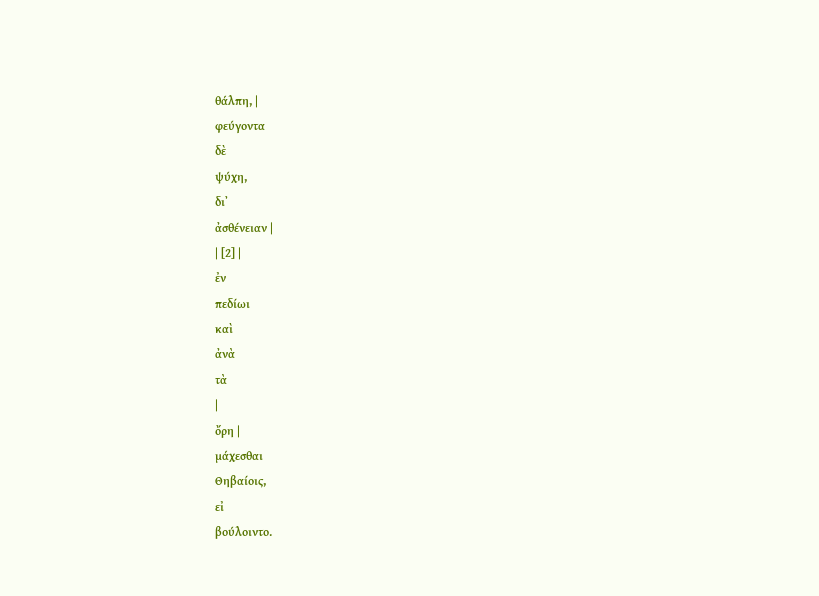θάλπη, |
φεύγοντα
δὲ
ψύχη,
δι᾽
ἀσθένειαν |
| [2] |
ἐν
πεδίωι
καὶ
ἀνὰ
τὰ
|
ὄρη |
μάχεσθαι
Θηβαίοις,
εἰ
βούλοιντο.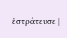ἐστράτευσε |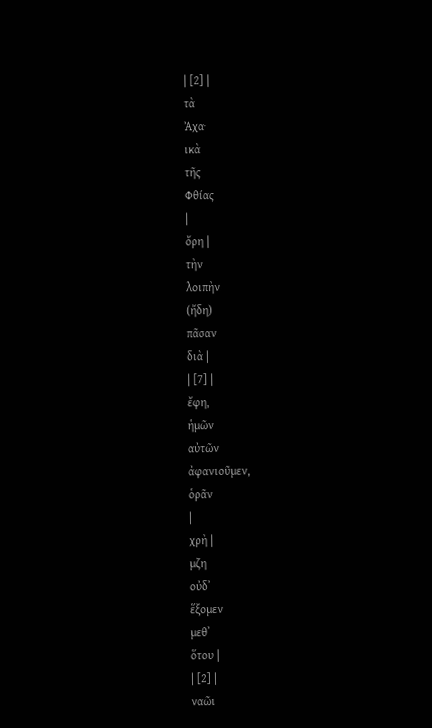| [2] |
τὰ
Ἀχα·
ικὰ
τῆς
Φθίας
|
ὄρη |
τὴν
λοιπὴν
(ἤδη)
πᾶσαν
διὰ |
| [7] |
ἔφη,
ἡμῶν
αὐτῶν
ἀφανιοῦμεν,
ὁρᾶν
|
χρὴ |
μζη
οὐδ᾽
ἕξομεν
μεθ᾽
ὅτου |
| [2] |
ναῶι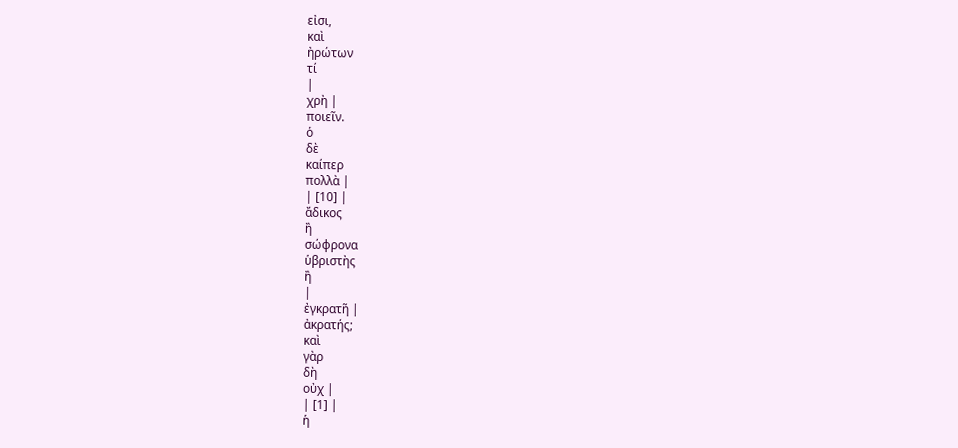εἰσι,
καὶ
ἠρώτων
τί
|
χρὴ |
ποιεῖν.
ὁ
δὲ
καίπερ
πολλὰ |
| [10] |
ἄδικος
ἢ
σώφρονα
ὑβριστὴς
ἢ
|
ἐγκρατῆ |
ἀκρατής;
καὶ
γὰρ
δὴ
οὐχ |
| [1] |
ἡ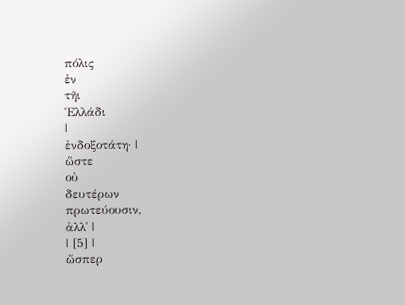πόλις
ἐν
τῆι
Ἑλλάδι
|
ἐνδοξοτάτη· |
ὥστε
οὐ
δευτέρων
πρωτεύουσιν,
ἀλλ᾽ |
| [5] |
ὥσπερ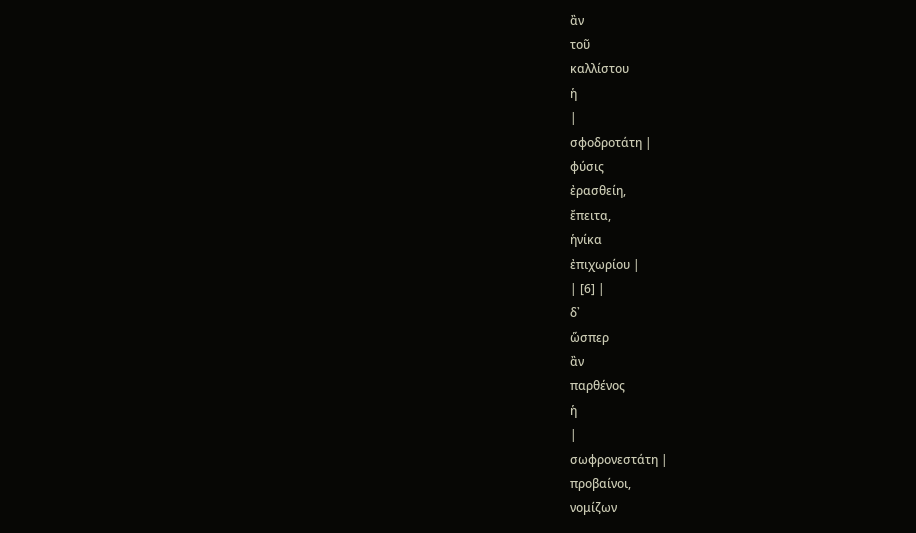ἂν
τοῦ
καλλίστου
ἡ
|
σφοδροτάτη |
φύσις
ἐρασθείη,
ἔπειτα,
ἡνίκα
ἐπιχωρίου |
| [6] |
δ᾽
ὥσπερ
ἂν
παρθένος
ἡ
|
σωφρονεστάτη |
προβαίνοι,
νομίζων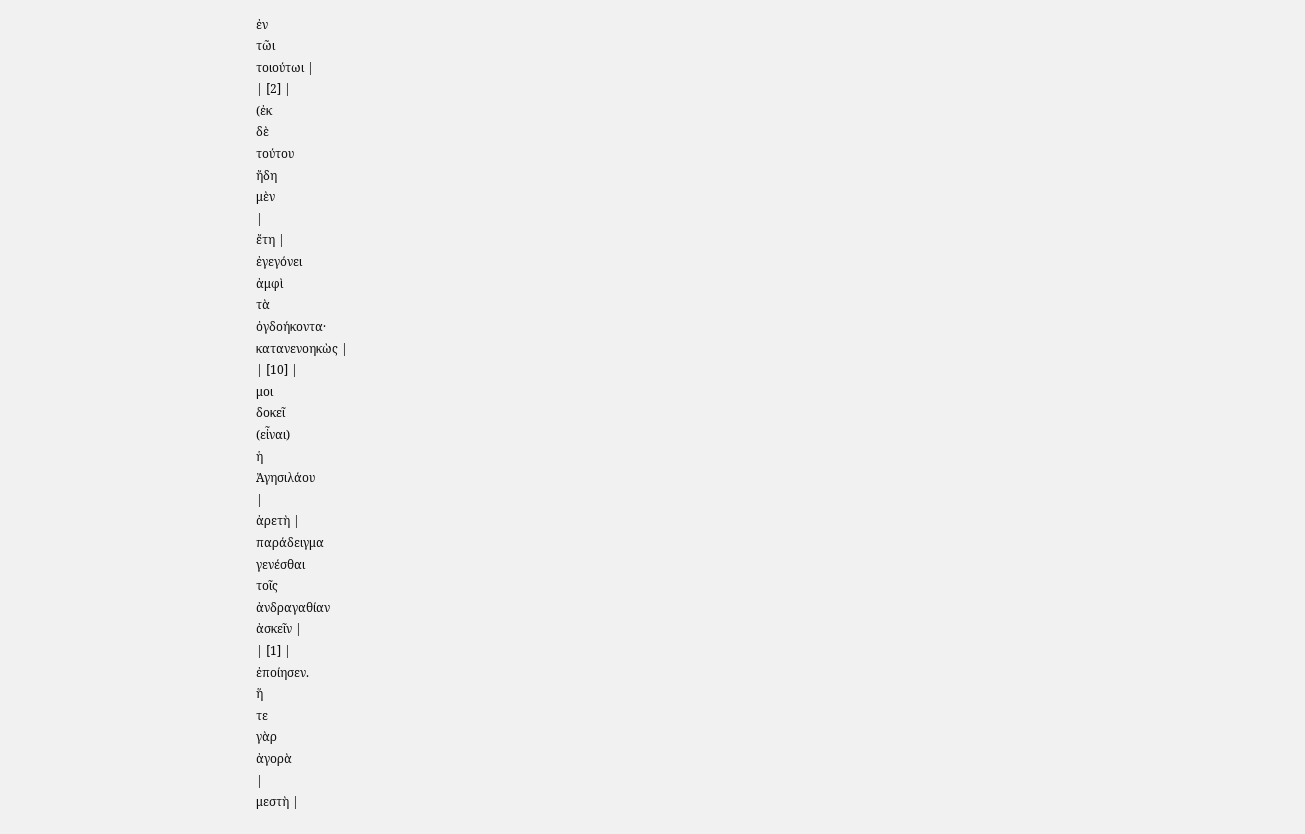ἐν
τῶι
τοιούτωι |
| [2] |
(ἐκ
δὲ
τούτου
ἤδη
μὲν
|
ἔτη |
ἐγεγόνει
ἀμφὶ
τὰ
ὀγδοήκοντα·
κατανενοηκὼς |
| [10] |
μοι
δοκεῖ
(εἶναι)
ἡ
Ἀγησιλάου
|
ἀρετὴ |
παράδειγμα
γενέσθαι
τοῖς
ἀνδραγαθίαν
ἀσκεῖν |
| [1] |
ἐποίησεν.
ἥ
τε
γὰρ
ἀγορὰ
|
μεστὴ |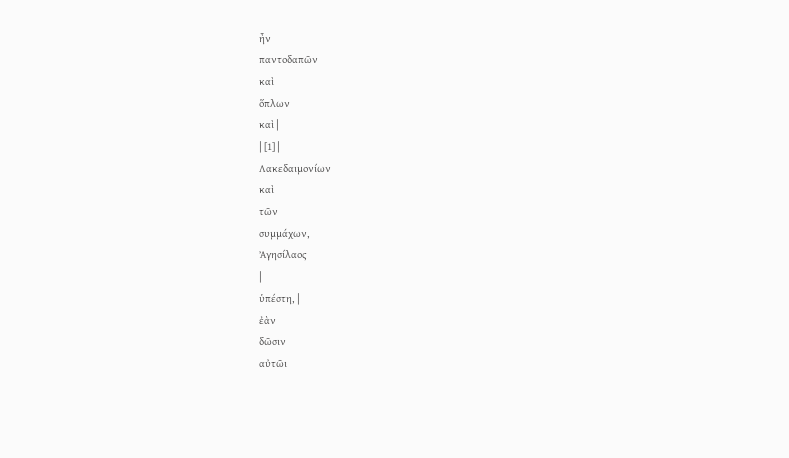ἦν
παντοδαπῶν
καὶ
ὅπλων
καὶ |
| [1] |
Λακεδαιμονίων
καὶ
τῶν
συμμάχων,
Ἀγησίλαος
|
ὑπέστη, |
ἐὰν
δῶσιν
αὐτῶι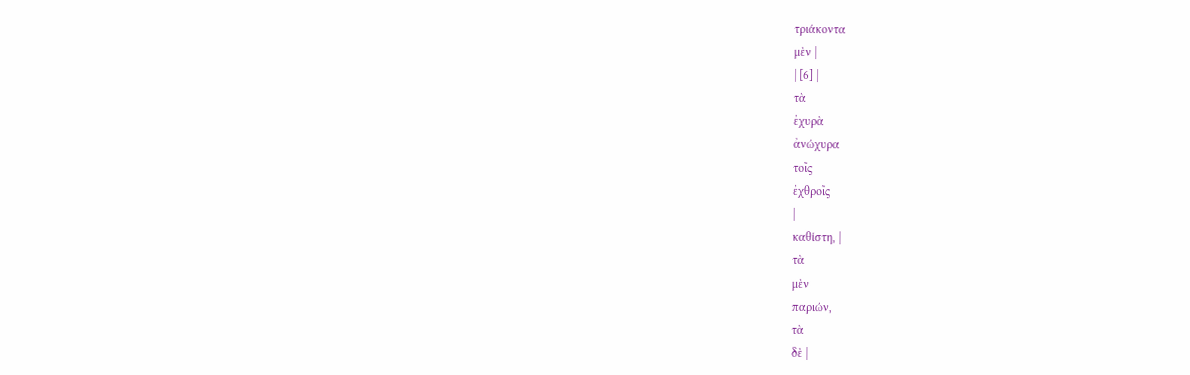τριάκοντα
μὲν |
| [6] |
τὰ
ἐχυρὰ
ἀνώχυρα
τοῖς
ἐχθροῖς
|
καθίστη, |
τὰ
μὲν
παριών,
τὰ
δὲ |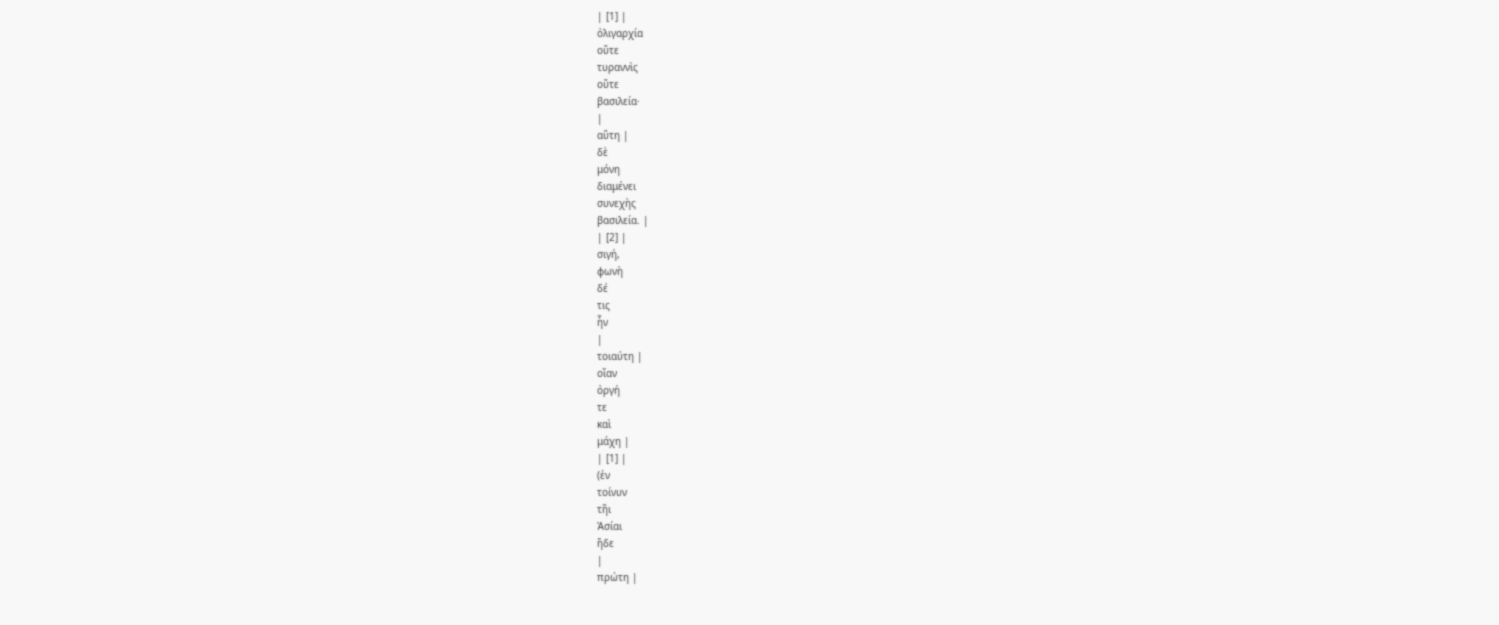| [1] |
ὀλιγαρχία
οὔτε
τυραννὶς
οὔτε
βασιλεία·
|
αὕτη |
δὲ
μόνη
διαμένει
συνεχὴς
βασιλεία. |
| [2] |
σιγή,
φωνὴ
δέ
τις
ἦν
|
τοιαύτη |
οἵαν
ὀργή
τε
καὶ
μάχη |
| [1] |
(ἐν
τοίνυν
τῆι
Ἀσίαι
ἥδε
|
πρώτη |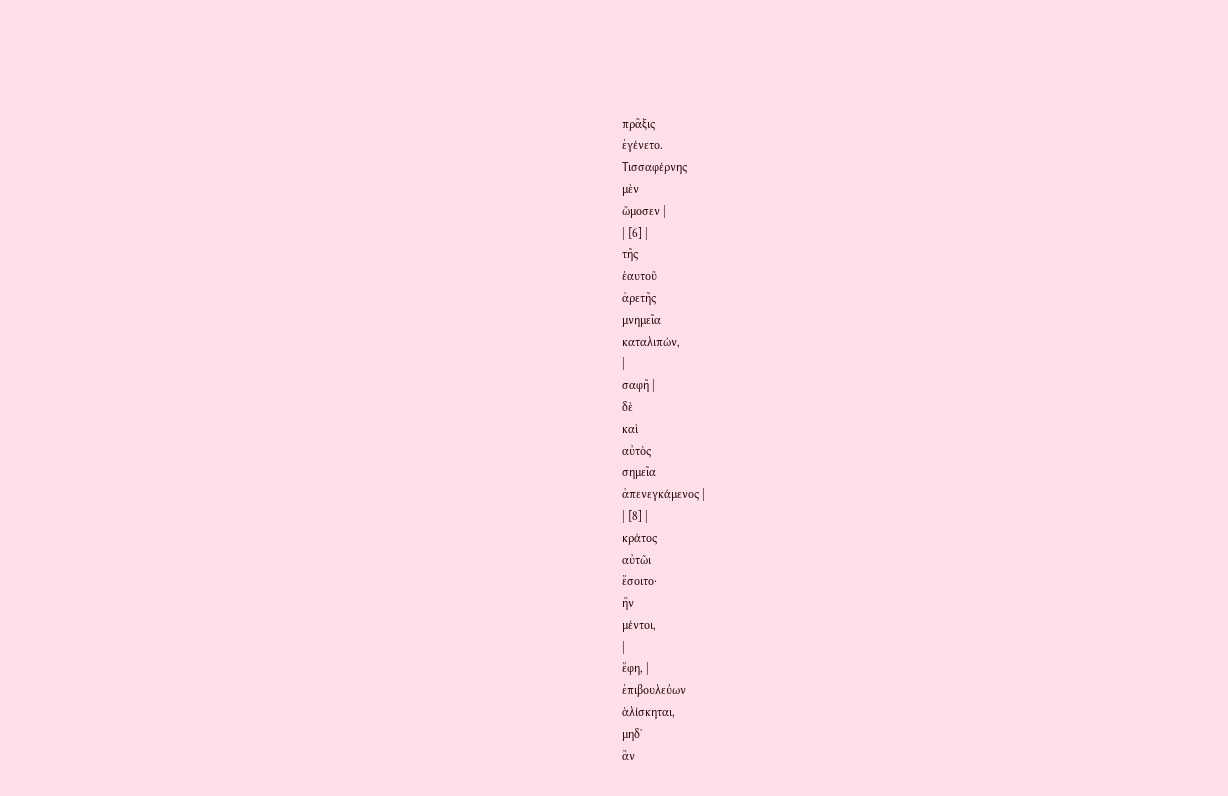πρᾶξις
ἐγένετο.
Τισσαφέρνης
μὲν
ὤμοσεν |
| [6] |
τῆς
ἑαυτοῦ
ἀρετῆς
μνημεῖα
καταλιπών,
|
σαφῆ |
δὲ
καὶ
αὐτὸς
σημεῖα
ἀπενεγκάμενος |
| [8] |
κράτος
αὐτῶι
ἔσοιτο·
ἢν
μέντοι,
|
ἔφη, |
ἐπιβουλεύων
ἁλίσκηται,
μηδ᾽
ἂν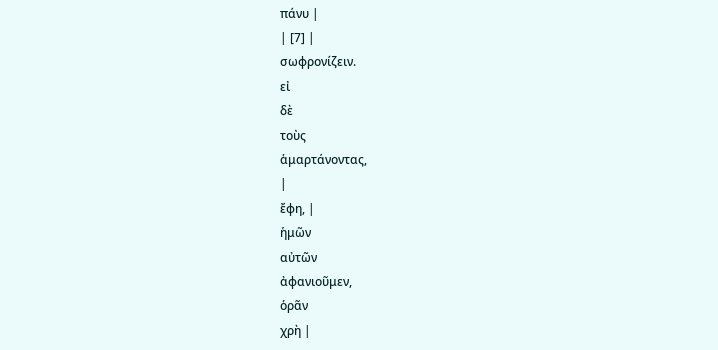πάνυ |
| [7] |
σωφρονίζειν.
εἰ
δὲ
τοὺς
ἁμαρτάνοντας,
|
ἔφη, |
ἡμῶν
αὐτῶν
ἀφανιοῦμεν,
ὁρᾶν
χρὴ |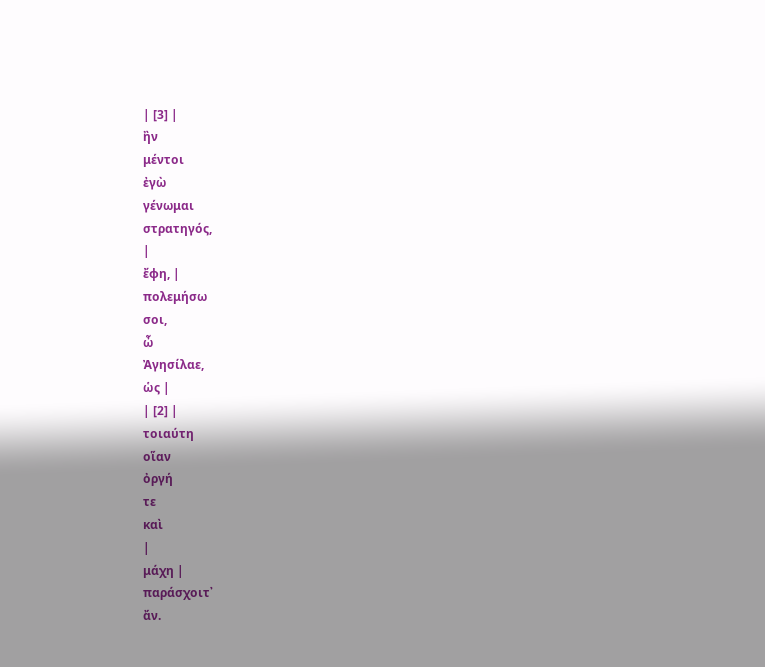| [3] |
ἢν
μέντοι
ἐγὼ
γένωμαι
στρατηγός,
|
ἔφη, |
πολεμήσω
σοι,
ὦ
Ἀγησίλαε,
ὡς |
| [2] |
τοιαύτη
οἵαν
ὀργή
τε
καὶ
|
μάχη |
παράσχοιτ᾽
ἄν.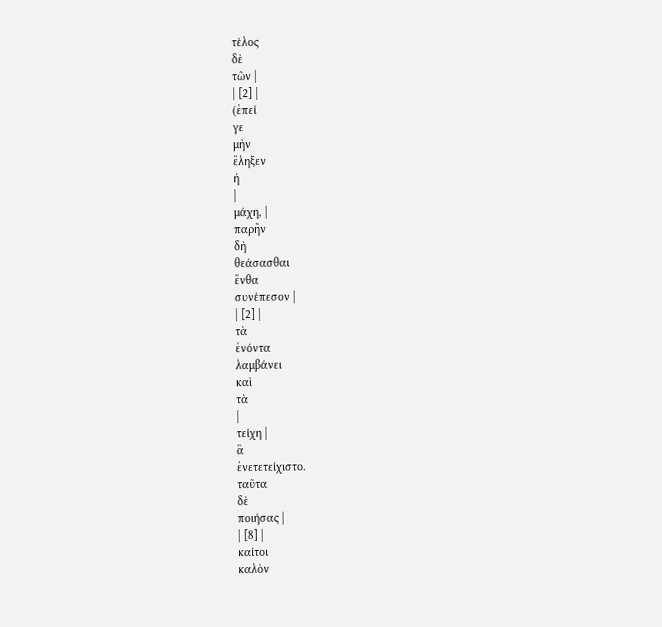τέλος
δὲ
τῶν |
| [2] |
(ἐπεί
γε
μὴν
ἔληξεν
ἡ
|
μάχη, |
παρῆν
δὴ
θεάσασθαι
ἔνθα
συνέπεσον |
| [2] |
τὰ
ἐνόντα
λαμβάνει
καὶ
τὰ
|
τείχη |
ἃ
ἐνετετείχιστο.
ταῦτα
δὲ
ποιήσας |
| [8] |
καίτοι
καλὸν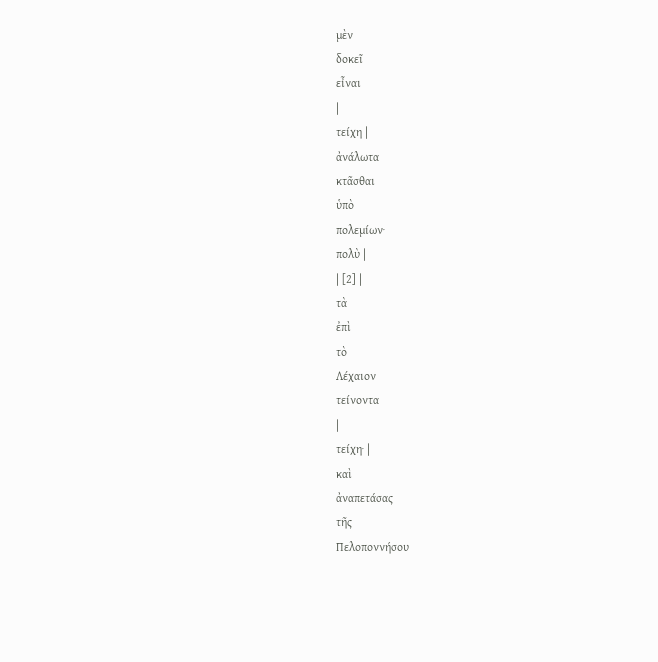μὲν
δοκεῖ
εἶναι
|
τείχη |
ἀνάλωτα
κτᾶσθαι
ὑπὸ
πολεμίων·
πολὺ |
| [2] |
τὰ
ἐπὶ
τὸ
Λέχαιον
τείνοντα
|
τείχη· |
καὶ
ἀναπετάσας
τῆς
Πελοποννήσου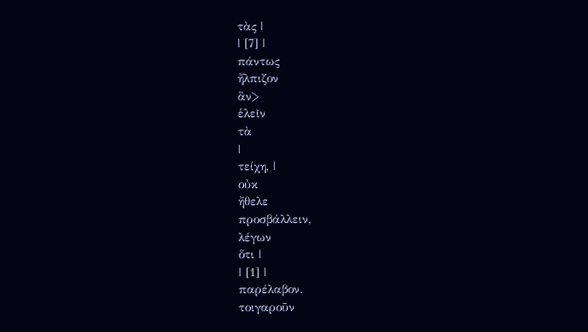τὰς |
| [7] |
πάντως
ἤλπιζον
ἂν>
ἑλεῖν
τὰ
|
τείχη, |
οὐκ
ἤθελε
προσβάλλειν,
λέγων
ὅτι |
| [1] |
παρέλαβον.
τοιγαροῦν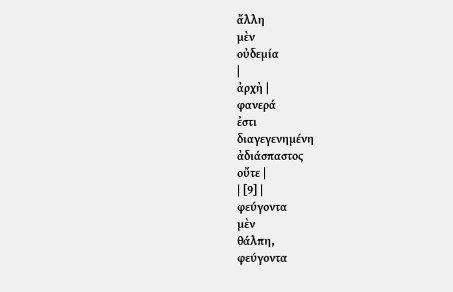ἄλλη
μὲν
οὐδεμία
|
ἀρχὴ |
φανερά
ἐστι
διαγεγενημένη
ἀδιάσπαστος
οὔτε |
| [9] |
φεύγοντα
μὲν
θάλπη,
φεύγοντα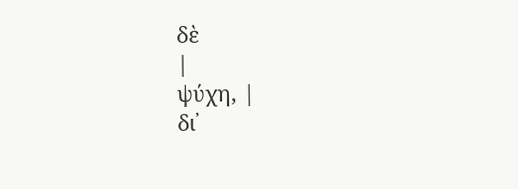δὲ
|
ψύχη, |
δι᾽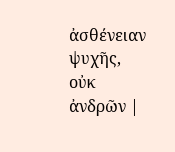ἀσθένειαν
ψυχῆς,
οὐκ
ἀνδρῶν |